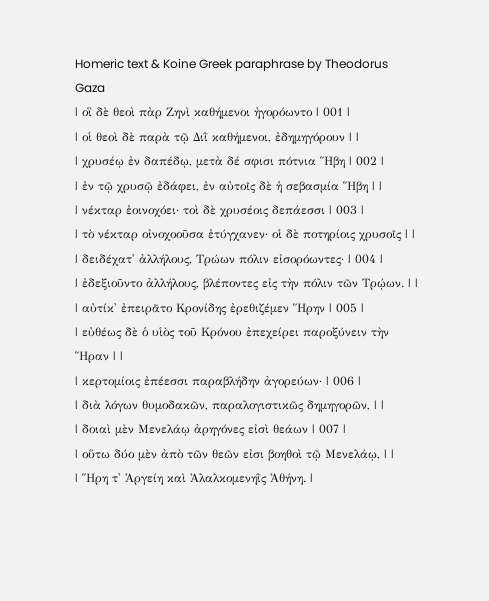Homeric text & Koine Greek paraphrase by Theodorus Gaza
| οἳ δὲ θεοὶ πὰρ Ζηνὶ καθήμενοι ἠγορόωντο | 001 |
| οἱ θεοὶ δὲ παρὰ τῷ Διῒ καθήμενοι, ἐδημηγόρουν | |
| χρυσέῳ ἐν δαπέδῳ, μετὰ δέ σφισι πότνια Ἥβη | 002 |
| ἐν τῷ χρυσῷ ἐδάφει, ἐν αὐτοῖς δὲ ἡ σεβασμία Ἥβη | |
| νέκταρ ἐοινοχόει· τοὶ δὲ χρυσέοις δεπάεσσι | 003 |
| τὸ νέκταρ οἰνοχοοῦσα ἐτύγχανεν· οἱ δὲ ποτηρίοις χρυσοῖς | |
| δειδέχατ' ἀλλήλους, Τρώων πόλιν εἰσορόωντες· | 004 |
| ἐδεξιοῦντο ἀλλήλους, βλέποντες εἰς τὴν πόλιν τῶν Τρῴων. | |
| αὐτίκ' ἐπειρᾶτο Κρονίδης ἐρεθιζέμεν Ἥρην | 005 |
| εὐθέως δὲ ὁ υἱὸς τοῦ Κρόνου ἐπεχείρει παροξύνειν τὴν Ἥραν | |
| κερτομίοις ἐπέεσσι παραβλήδην ἀγορεύων· | 006 |
| διὰ λόγων θυμοδακῶν, παραλογιστικῶς δημηγορῶν, | |
| δοιαὶ μὲν Μενελάῳ ἀρηγόνες εἰσὶ θεάων | 007 |
| οὕτω δύο μὲν ἀπὸ τῶν θεῶν εἰσι βοηθοὶ τῷ Μενελάῳ, | |
| Ἥρη τ' Ἀργείη καὶ Ἀλαλκομενηῒς Ἀθήνη. |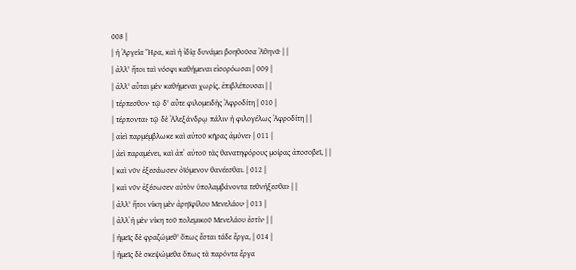008 |
| ἡ Ἀργεία Ἥρα, καὶ ἡ ἰδίᾳ δυνάμει βοηθοῦσα Ἀθηνᾶ· | |
| ἀλλ' ἤτοι ταὶ νόσφι καθήμεναι εἰσορόωσαι | 009 |
| ἀλλ' αὗται μὲν καθήμεναι χωρίς, ἐπιβλέπουσαι | |
| τέρπεσθον· τῷ δ' αὖτε φιλομειδὴς Ἀφροδίτη | 010 |
| τέρπονται· τῷ δὲ Ἀλεξάνδρῳ πάλιν ἡ φιλογέλως Ἀφροδίτη | |
| αἰεὶ παρμέμβλωκε καὶ αὐτοῦ κῆρας ἀμύνει· | 011 |
| ἀεὶ παραμένει, καὶ ἀπ᾿ αὐτοῦ τὰς θανατηφόρους μοίρας ἀποσοβεῖ, | |
| καὶ νῦν ἐξεσάωσεν ὀϊόμενον θανέεσθαι. | 012 |
| καὶ νῦν ἐξέσωσεν αὐτὸν ὑπολαμβάνοντα τεθνήξεσθαι· | |
| ἀλλ' ἤτοι νίκη μὲν ἀρηϊφίλου Μενελάου· | 013 |
| ἀλλ᾽ἡ μὲν νίκη τοῦ πολεμικοῦ Μενελάου ἐστίν· | |
| ἡμεῖς δὲ φραζώμεθ' ὅπως ἔσται τάδε ἔργα, | 014 |
| ἡμεῖς δὲ σκεψώμεθα ὅπως τὰ παρόντα ἔργα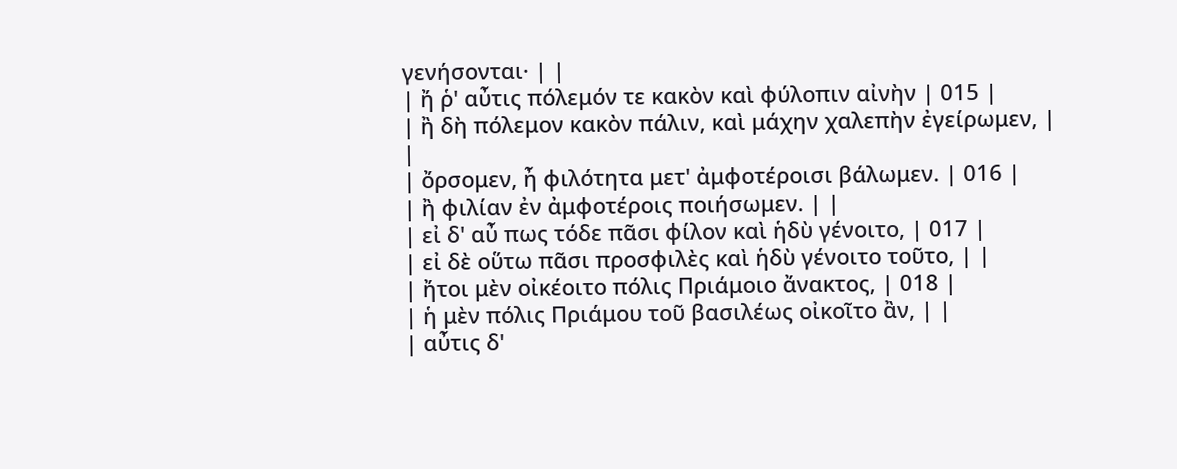γενήσονται· | |
| ἤ ῥ' αὖτις πόλεμόν τε κακὸν καὶ φύλοπιν αἰνὴν | 015 |
| ἢ δὴ πόλεμον κακὸν πάλιν, καὶ μάχην χαλεπὴν ἐγείρωμεν, | |
| ὄρσομεν, ἦ φιλότητα μετ' ἀμφοτέροισι βάλωμεν. | 016 |
| ἢ φιλίαν ἐν ἀμφοτέροις ποιήσωμεν. | |
| εἰ δ' αὖ πως τόδε πᾶσι φίλον καὶ ἡδὺ γένοιτο, | 017 |
| εἰ δὲ οὕτω πᾶσι προσφιλὲς καὶ ἡδὺ γένοιτο τοῦτο, | |
| ἤτοι μὲν οἰκέοιτο πόλις Πριάμοιο ἄνακτος, | 018 |
| ἡ μὲν πόλις Πριάμου τοῦ βασιλέως οἰκοῖτο ἂν, | |
| αὖτις δ'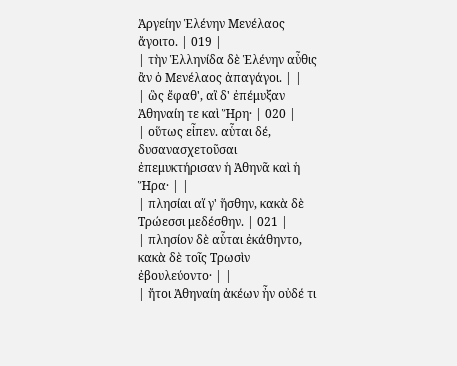Ἀργείην Ἑλένην Μενέλαος ἄγοιτο. | 019 |
| τὴν Ἑλληνίδα δὲ Ἑλένην αὖθις ἂν ὁ Μενέλαος ἀπαγάγοι. | |
| ὣς ἔφαθ', αἳ δ' ἐπέμυξαν Ἀθηναίη τε καὶ Ἥρη· | 020 |
| οὕτως εἶπεν. αὗται δέ, δυσανασχετοῦσαι ἐπεμυκτήρισαν ἡ Ἀθηνᾶ καὶ ἡ Ἥρα· | |
| πλησίαι αἵ γ' ἥσθην, κακὰ δὲ Τρώεσσι μεδέσθην. | 021 |
| πλησίον δὲ αὗται ἐκάθηντο, κακὰ δὲ τοῖς Τρωσὶν ἐβουλεύοντο· | |
| ἤτοι Ἀθηναίη ἀκέων ἦν οὐδέ τι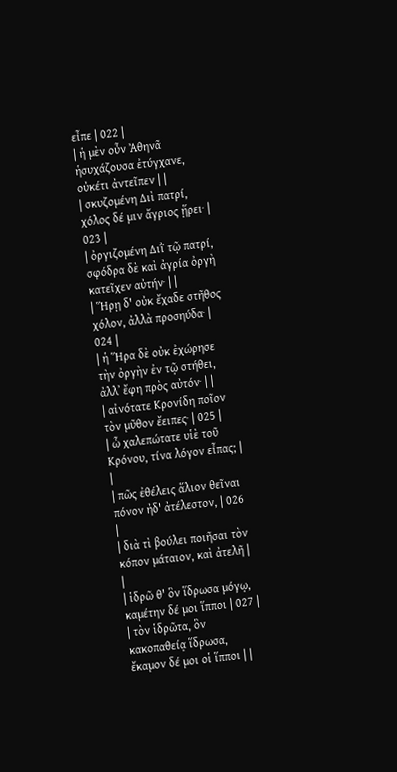εἶπε | 022 |
| ἡ μὲν οὖν Ἀθηνᾶ ἡσυχάζουσα ἐτύγχανε, οὐκέτι ἀντεῖπεν | |
| σκυζομένη Διὶ πατρί, χόλος δέ μιν ἄγριος ᾕρει· | 023 |
| ὀργιζομένη Διῒ τῷ πατρί, σφόδρα δὲ καὶ ἀγρία ὀργὴ κατεῖχεν αὐτήν· | |
| Ἥρῃ δ' οὐκ ἔχαδε στῆθος χόλον, ἀλλὰ προσηύδα· | 024 |
| ἡ Ἥρα δὲ οὐκ ἐχώρησε τὴν ὀργὴν ἐν τῷ στήθει, ἀλλ᾽ ἔφη πρὸς αὐτόν· | |
| αἰνότατε Κρονίδη ποῖον τὸν μῦθον ἔειπες· | 025 |
| ὦ χαλεπώτατε υἱὲ τοῦ Κρόνου, τίνα λόγον εἶπας; | |
| πῶς ἐθέλεις ἅλιον θεῖναι πόνον ἠδ' ἀτέλεστον, | 026 |
| διὰ τὶ βούλει ποιῆσαι τὸν κόπον μάταιον, καὶ ἀτελῆ | |
| ἱδρῶ θ' ὃν ἵδρωσα μόγῳ, καμέτην δέ μοι ἵπποι | 027 |
| τὸν ἱδρῶτα, ὃν κακοπαθείᾳ ἵδρωσα, ἔκαμον δέ μοι οἱ ἵπποι | |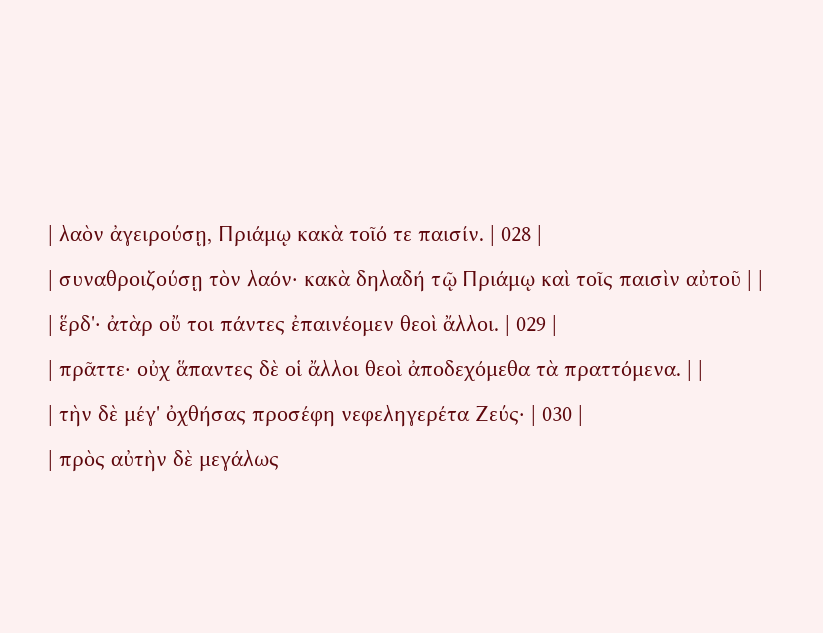| λαὸν ἀγειρούσῃ, Πριάμῳ κακὰ τοῖό τε παισίν. | 028 |
| συναθροιζούσῃ τὸν λαόν· κακὰ δηλαδή τῷ Πριάμῳ καὶ τοῖς παισὶν αὐτοῦ | |
| ἕρδ'· ἀτὰρ οὔ τοι πάντες ἐπαινέομεν θεοὶ ἄλλοι. | 029 |
| πρᾶττε· οὐχ ἅπαντες δὲ οἱ ἄλλοι θεοὶ ἀποδεχόμεθα τὰ πραττόμενα. | |
| τὴν δὲ μέγ' ὀχθήσας προσέφη νεφεληγερέτα Ζεύς· | 030 |
| πρὸς αὐτὴν δὲ μεγάλως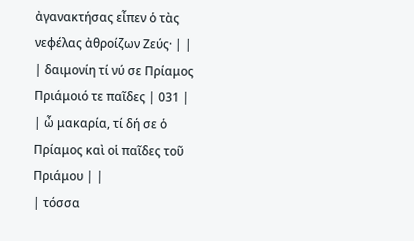ἀγανακτήσας εἶπεν ὁ τὰς νεφέλας ἀθροίζων Ζεύς· | |
| δαιμονίη τί νύ σε Πρίαμος Πριάμοιό τε παῖδες | 031 |
| ὦ μακαρία, τί δή σε ὁ Πρίαμος καὶ οἱ παῖδες τοῦ Πριάμου | |
| τόσσα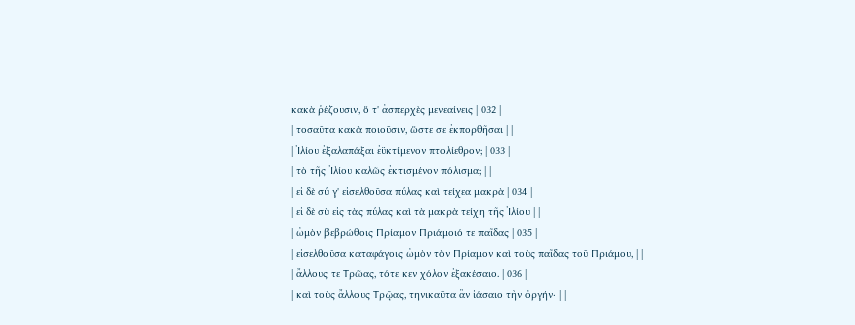κακὰ ῥέζουσιν, ὅ τ' ἀσπερχὲς μενεαίνεις | 032 |
| τοσαῦτα κακὰ ποιοῦσιν, ὥστε σε ἐκπορθῆσαι | |
| Ἰλίου ἐξαλαπάξαι ἐϋκτίμενον πτολίεθρον; | 033 |
| τὸ τῆς Ἰλίου καλῶς ἐκτισμένον πόλισμα; | |
| εἰ δὲ σύ γ' εἰσελθοῦσα πύλας καὶ τείχεα μακρὰ | 034 |
| εἰ δὲ σὺ εἰς τὰς πύλας καὶ τὰ μακρὰ τείχη τῆς Ἰλίου | |
| ὠμὸν βεβρώθοις Πρίαμον Πριάμοιό τε παῖδας | 035 |
| εἰσελθοῦσα καταφάγοις ὠμὸν τὸν Πρίαμον καὶ τοὺς παῖδας τοῦ Πριάμου, | |
| ἄλλους τε Τρῶας, τότε κεν χόλον ἐξακέσαιο. | 036 |
| καὶ τοὺς ἄλλους Τρῷας, τηνικαῦτα ἂν ἰάσαιο τὴν ὀργήν· | |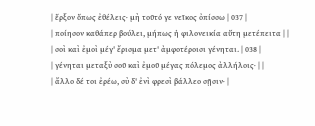| ἕρξον ὅπως ἐθέλεις· μὴ τοῦτό γε νεῖκος ὀπίσσω | 037 |
| ποίησον καθάπερ βούλει, μήπως ἡ φιλονεικία αὕτη μετέπειτα | |
| σοὶ καὶ ἐμοὶ μέγ' ἔρισμα μετ' ἀμφοτέροισι γένηται. | 038 |
| γένηται μεταξὺ σοῦ καὶ ἐμοῦ μέγας πόλεμος ἀλλήλοις· | |
| ἄλλο δέ τοι ἐρέω, σὺ δ' ἐνὶ φρεσὶ βάλλεο σῇσιν· |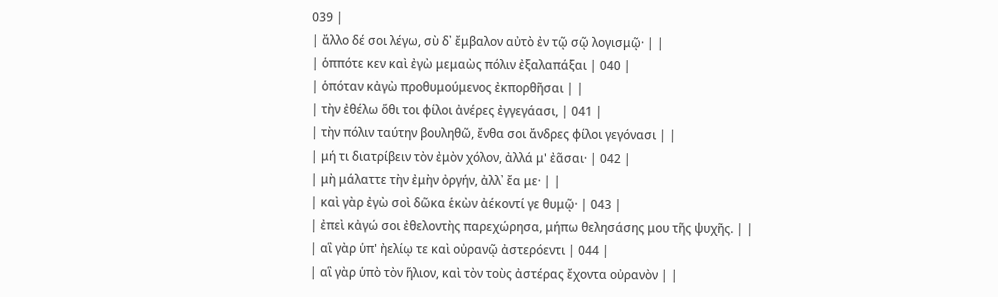039 |
| ἄλλο δέ σοι λέγω, σὺ δ᾽ ἔμβαλον αὐτὸ ἐν τῷ σῷ λογισμῷ· | |
| ὁππότε κεν καὶ ἐγὼ μεμαὼς πόλιν ἐξαλαπάξαι | 040 |
| ὁπόταν κἀγὼ προθυμούμενος ἐκπορθῆσαι | |
| τὴν ἐθέλω ὅθι τοι φίλοι ἀνέρες ἐγγεγάασι, | 041 |
| τὴν πόλιν ταύτην βουληθῶ, ἔνθα σοι ἄνδρες φίλοι γεγόνασι | |
| μή τι διατρίβειν τὸν ἐμὸν χόλον, ἀλλά μ' ἐᾶσαι· | 042 |
| μὴ μάλαττε τὴν ἐμὴν ὀργήν, ἀλλ᾿ ἔα με· | |
| καὶ γὰρ ἐγὼ σοὶ δῶκα ἑκὼν ἀέκοντί γε θυμῷ· | 043 |
| ἐπεὶ κἀγώ σοι ἐθελοντὴς παρεχώρησα, μήπω θελησάσης μου τῆς ψυχῆς. | |
| αἳ γὰρ ὑπ' ἠελίῳ τε καὶ οὐρανῷ ἀστερόεντι | 044 |
| αἳ γὰρ ὑπὸ τὸν ἥλιον, καὶ τὸν τοὺς ἀστέρας ἔχοντα οὐρανὸν | |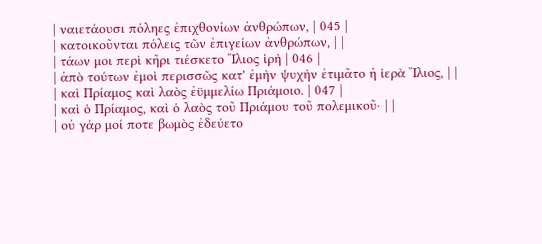| ναιετάουσι πόληες ἐπιχθονίων ἀνθρώπων, | 045 |
| κατοικοῦνται πόλεις τῶν ἐπιγείων ἀνθρώπων, | |
| τάων μοι περὶ κῆρι τιέσκετο Ἴλιος ἱρὴ | 046 |
| ἀπὸ τούτων ἐμοὶ περισσῶς κατ' ἐμὴν ψυχὴν ἐτιμᾶτο ἡ ἱερὰ Ἴλιος, | |
| καὶ Πρίαμος καὶ λαὸς ἐϋμμελίω Πριάμοιο. | 047 |
| καὶ ὁ Πρίαμος, καὶ ὁ λαὸς τοῦ Πριάμου τοῦ πολεμικοῦ· | |
| οὐ γάρ μοί ποτε βωμὸς ἐδεύετο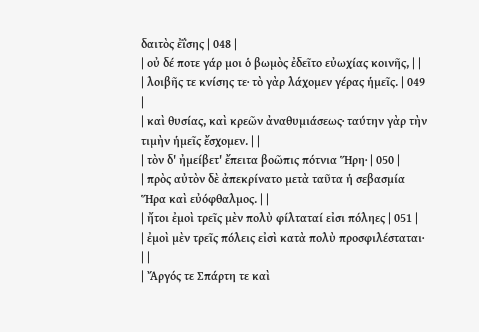δαιτὸς ἐΐσης | 048 |
| οὐ δέ ποτε γάρ μοι ὁ βωμὸς ἐδεῖτο εὐωχίας κοινῆς, | |
| λοιβῆς τε κνίσης τε· τὸ γὰρ λάχομεν γέρας ἡμεῖς. | 049 |
| καὶ θυσίας, καὶ κρεῶν ἀναθυμιάσεως· ταύτην γὰρ τὴν τιμὴν ἡμεῖς ἔσχομεν. | |
| τὸν δ' ἠμείβετ' ἔπειτα βοῶπις πότνια Ἥρη· | 050 |
| πρὸς αὐτὸν δὲ ἀπεκρίνατο μετὰ ταῦτα ἡ σεβασμία Ἥρα καὶ εὐόφθαλμος. | |
| ἤτοι ἐμοὶ τρεῖς μὲν πολὺ φίλταταί εἰσι πόληες | 051 |
| ἐμοὶ μὲν τρεῖς πόλεις εἰσὶ κατὰ πολὺ προσφιλέσταται· | |
| Ἄργός τε Σπάρτη τε καὶ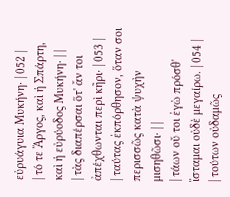εὐρυάγυια Μυκήνη· | 052 |
| τό τε Ἄργος, καὶ ἡ Σπάρτη, καὶ ἡ εὐρύοδος Μυκήνη· | |
| τὰς διαπέρσαι ὅτ' ἄν τοι ἀπέχθωνται περὶ κῆρι· | 053 |
| ταύτας ἐκπόρθησον, ὅταν σοι περισσῶς κατὰ ψυχὴν μισηθῶσι· | |
| τάων οὔ τοι ἐγὼ πρόσθ' ἵσταμαι οὐδὲ μεγαίρω. | 054 |
| τούτων οὐδαμῶς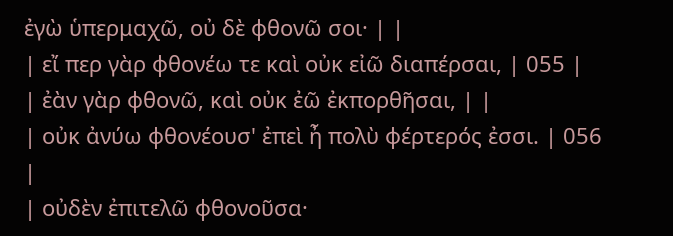ἐγὼ ὑπερμαχῶ, οὐ δὲ φθονῶ σοι· | |
| εἴ περ γὰρ φθονέω τε καὶ οὐκ εἰῶ διαπέρσαι, | 055 |
| ἐὰν γὰρ φθονῶ, καὶ οὐκ ἐῶ ἐκπορθῆσαι, | |
| οὐκ ἀνύω φθονέουσ' ἐπεὶ ἦ πολὺ φέρτερός ἐσσι. | 056 |
| οὐδὲν ἐπιτελῶ φθονοῦσα·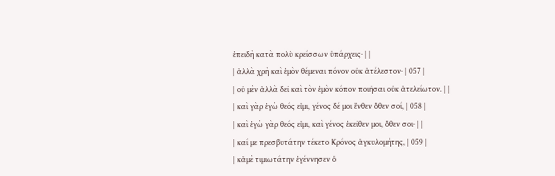ἐπειδὴ κατὰ πολὺ κρείσσων ὑπάρχεις· | |
| ἀλλὰ χρὴ καὶ ἐμὸν θέμεναι πόνον οὐκ ἀτέλεστον· | 057 |
| οὐ μὲν ἀλλὰ δεῖ καὶ τὸν ἐμὸν κόπον ποιῆσαι οὐκ ἀτελείωτον. | |
| καὶ γὰρ ἐγὼ θεός εἰμι, γένος δέ μοι ἔνθεν ὅθεν σοί, | 058 |
| καὶ ἐγὼ γὰρ θεός εἰμι, καὶ γένος ἐκεῖθεν μοι, ὅθεν σοι· | |
| καί με πρεσβυτάτην τέκετο Κρόνος ἀγκυλομήτης, | 059 |
| κἀμὲ τιμιωτάτην ἐγέννησεν ὁ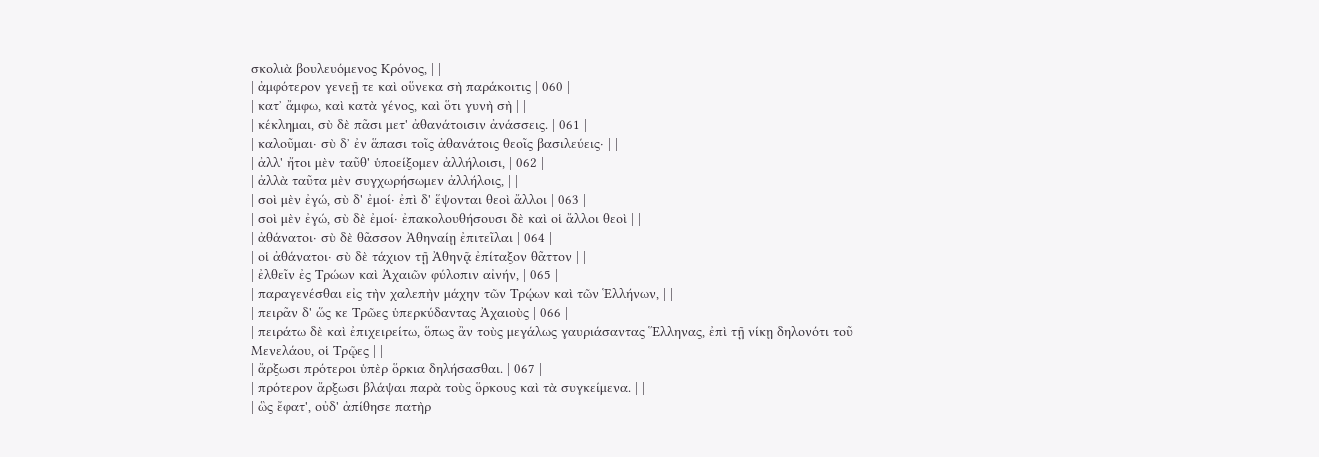σκολιὰ βουλευόμενος Κρόνος, | |
| ἀμφότερον γενεῇ τε καὶ οὕνεκα σὴ παράκοιτις | 060 |
| κατ᾿ ἄμφω, καὶ κατὰ γένος, καὶ ὅτι γυνὴ σὴ | |
| κέκλημαι, σὺ δὲ πᾶσι μετ' ἀθανάτοισιν ἀνάσσεις. | 061 |
| καλοῦμαι· σὺ δ᾽ ἐν ἅπασι τοῖς ἀθανάτοις θεοῖς βασιλεύεις· | |
| ἀλλ' ἤτοι μὲν ταῦθ' ὑποείξομεν ἀλλήλοισι, | 062 |
| ἀλλὰ ταῦτα μὲν συγχωρήσωμεν ἀλλήλοις, | |
| σοὶ μὲν ἐγώ, σὺ δ' ἐμοί· ἐπὶ δ' ἕψονται θεοὶ ἄλλοι | 063 |
| σοὶ μὲν ἐγώ, σὺ δὲ ἐμοί· ἐπακολουθήσουσι δὲ καὶ οἱ ἄλλοι θεοὶ | |
| ἀθάνατοι· σὺ δὲ θᾶσσον Ἀθηναίῃ ἐπιτεῖλαι | 064 |
| οἱ ἀθάνατοι· σὺ δὲ τάχιον τῇ Ἀθηνᾷ ἐπίταξον θᾶττον | |
| ἐλθεῖν ἐς Τρώων καὶ Ἀχαιῶν φύλοπιν αἰνήν, | 065 |
| παραγενέσθαι εἰς τὴν χαλεπὴν μάχην τῶν Τρῴων καὶ τῶν Ἑλλήνων, | |
| πειρᾶν δ' ὥς κε Τρῶες ὑπερκύδαντας Ἀχαιοὺς | 066 |
| πειράτω δὲ καὶ ἐπιχειρείτω, ὅπως ἂν τοὺς μεγάλως γαυριάσαντας Ἕλληνας, ἐπὶ τῇ νίκῃ δηλονότι τοῦ Μενελάου, οἱ Τρῷες | |
| ἄρξωσι πρότεροι ὑπὲρ ὅρκια δηλήσασθαι. | 067 |
| πρότερον ἄρξωσι βλάψαι παρὰ τοὺς ὅρκους καὶ τὰ συγκείμενα. | |
| ὣς ἔφατ', οὐδ' ἀπίθησε πατὴρ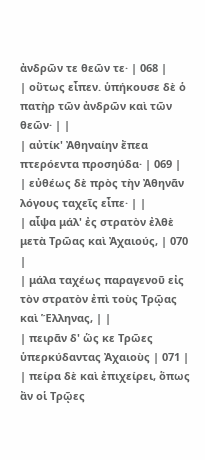ἀνδρῶν τε θεῶν τε· | 068 |
| οὕτως εἶπεν. ὑπήκουσε δὲ ὁ πατὴρ τῶν ἀνδρῶν καὶ τῶν θεῶν· | |
| αὐτίκ' Ἀθηναίην ἔπεα πτερόεντα προσηύδα· | 069 |
| εὐθέως δὲ πρὸς τὴν Ἀθηνᾶν λόγους ταχεῖς εἶπε· | |
| αἶψα μάλ' ἐς στρατὸν ἐλθὲ μετὰ Τρῶας καὶ Ἀχαιούς, | 070 |
| μάλα ταχέως παραγενοῦ εἰς τὸν στρατὸν ἐπὶ τοὺς Τρῷας καὶ Ἕλληνας, | |
| πειρᾶν δ' ὥς κε Τρῶες ὑπερκύδαντας Ἀχαιοὺς | 071 |
| πείρα δὲ καὶ ἐπιχείρει, ὅπως ἂν οἱ Τρῷες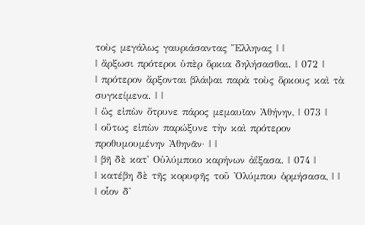τοὺς μεγάλως γαυριάσαντας Ἕλληνας | |
| ἄρξωσι πρότεροι ὑπὲρ ὅρκια δηλήσασθαι. | 072 |
| πρότερον ἄρξονται βλάψαι παρὰ τοὺς ὅρκους καὶ τὰ συγκείμενα. | |
| ὣς εἰπὼν ὄτρυνε πάρος μεμαυῖαν Ἀθήνην, | 073 |
| οὕτως εἰπὼν παρώξυνε τὴν καὶ πρότερον προθυμουμένην Ἀθηνᾶν· | |
| βῆ δὲ κατ' Οὐλύμποιο καρήνων ἀΐξασα. | 074 |
| κατέβη δὲ τῆς κορυφῆς τοῦ Ὀλύμπου ὁρμήσασα, | |
| οἷον δ'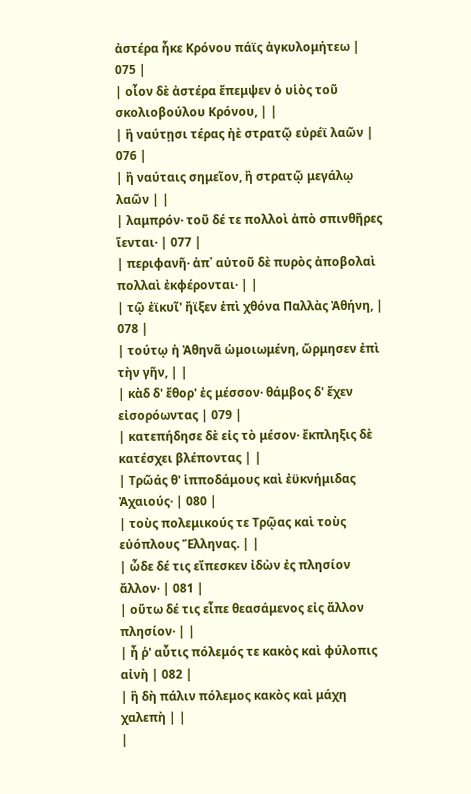ἀστέρα ἧκε Κρόνου πάϊς ἀγκυλομήτεω | 075 |
| οἷον δὲ ἀστέρα ἔπεμψεν ὁ υἱὸς τοῦ σκολιοβούλου Κρόνου, | |
| ἢ ναύτῃσι τέρας ἠὲ στρατῷ εὐρέϊ λαῶν | 076 |
| ἢ ναύταις σημεῖον, ἢ στρατῷ μεγάλῳ λαῶν | |
| λαμπρόν· τοῦ δέ τε πολλοὶ ἀπὸ σπινθῆρες ἵενται· | 077 |
| περιφανῆ· ἀπ᾿ αὐτοῦ δὲ πυρὸς ἀποβολαὶ πολλαὶ ἐκφέρονται· | |
| τῷ ἐϊκυῖ' ἤϊξεν ἐπὶ χθόνα Παλλὰς Ἀθήνη, | 078 |
| τούτῳ ἡ Ἀθηνᾶ ὡμοιωμένη, ὥρμησεν ἐπὶ τὴν γῆν, | |
| κὰδ δ' ἔθορ' ἐς μέσσον· θάμβος δ' ἔχεν εἰσορόωντας | 079 |
| κατεπήδησε δὲ εἰς τὸ μέσον· ἔκπληξις δὲ κατέσχει βλέποντας | |
| Τρῶάς θ' ἱπποδάμους καὶ ἐϋκνήμιδας Ἀχαιούς· | 080 |
| τοὺς πολεμικούς τε Τρῷας καὶ τοὺς εὐόπλους Ἕλληνας. | |
| ὧδε δέ τις εἴπεσκεν ἰδὼν ἐς πλησίον ἄλλον· | 081 |
| οὕτω δέ τις εἶπε θεασάμενος εἰς ἄλλον πλησίον· | |
| ἦ ῥ' αὖτις πόλεμός τε κακὸς καὶ φύλοπις αἰνὴ | 082 |
| ἢ δὴ πάλιν πόλεμος κακὸς καὶ μάχη χαλεπὴ | |
|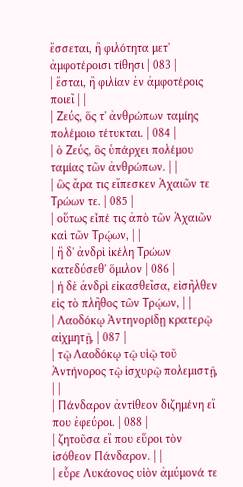ἔσσεται, ἢ φιλότητα μετ' ἀμφοτέροισι τίθησι | 083 |
| ἔσται, ἢ φιλίαν ἐν ἀμφοτέροις ποιεῖ | |
| Ζεύς, ὅς τ' ἀνθρώπων ταμίης πολέμοιο τέτυκται. | 084 |
| ὁ Ζεύς, ὃς ὑπάρχει πολέμου ταμίας τῶν ἀνθρώπων. | |
| ὣς ἄρα τις εἴπεσκεν Ἀχαιῶν τε Τρώων τε. | 085 |
| οὕτως εἶπέ τις ἀπὸ τῶν Ἀχαιῶν καὶ τῶν Τρῴων, | |
| ἣ δ' ἀνδρὶ ἰκέλη Τρώων κατεδύσεθ' ὅμιλον | 086 |
| ἡ δὲ ἀνδρὶ εἰκασθεῖσα, εἰσῆλθεν εἰς τὸ πλῆθος τῶν Τρῴων, | |
| Λαοδόκῳ Ἀντηνορίδῃ κρατερῷ αἰχμητῇ, | 087 |
| τῷ Λαοδόκῳ τῷ υἱῷ τοῦ Ἀντήνορος τῷ ἰσχυρῷ πολεμιστῇ, | |
| Πάνδαρον ἀντίθεον διζημένη εἴ που ἐφεύροι. | 088 |
| ζητοῦσα εἴ που εὕροι τὸν ἰσόθεον Πάνδαρον. | |
| εὗρε Λυκάονος υἱὸν ἀμύμονά τε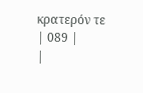κρατερόν τε | 089 |
|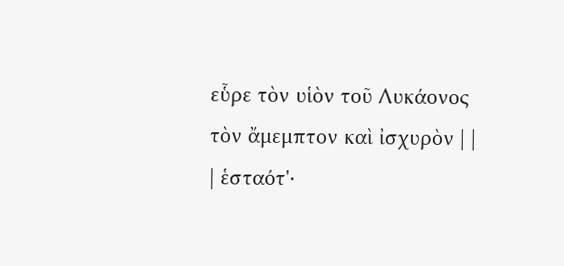εὗρε τὸν υἱὸν τοῦ Λυκάονος τὸν ἄμεμπτον καὶ ἰσχυρὸν | |
| ἑσταότ'·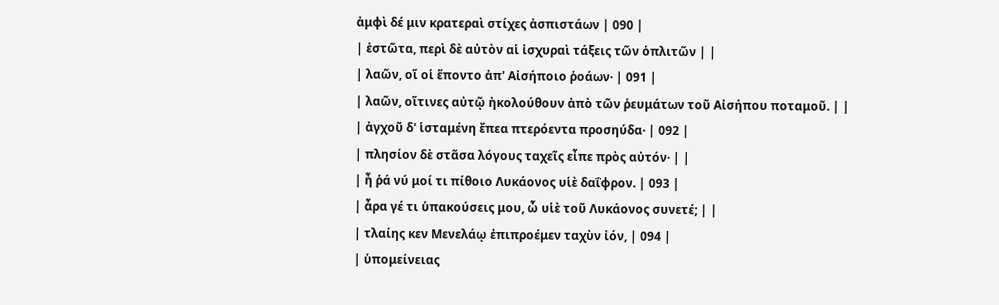ἀμφὶ δέ μιν κρατεραὶ στίχες ἀσπιστάων | 090 |
| ἑστῶτα, περὶ δὲ αὐτὸν αἱ ἰσχυραὶ τάξεις τῶν ὁπλιτῶν | |
| λαῶν, οἵ οἱ ἕποντο ἀπ' Αἰσήποιο ῥοάων· | 091 |
| λαῶν, οἵτινες αὐτῷ ἠκολούθουν ἀπὸ τῶν ῥευμάτων τοῦ Αἰσήπου ποταμοῦ. | |
| ἀγχοῦ δ' ἱσταμένη ἔπεα πτερόεντα προσηύδα· | 092 |
| πλησίον δὲ στᾶσα λόγους ταχεῖς εἶπε πρὸς αὐτόν· | |
| ἦ ῥά νύ μοί τι πίθοιο Λυκάονος υἱὲ δαΐφρον. | 093 |
| ἆρα γέ τι ὑπακούσεις μου, ὦ υἱὲ τοῦ Λυκάονος συνετέ; | |
| τλαίης κεν Μενελάῳ ἐπιπροέμεν ταχὺν ἰόν, | 094 |
| ὑπομείνειας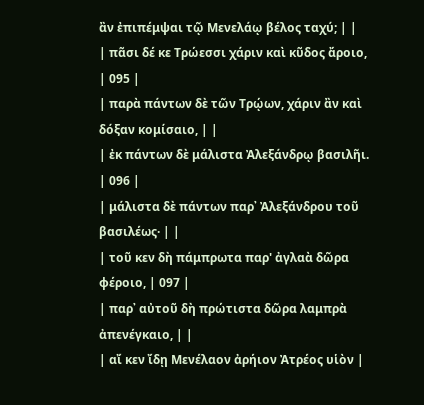ἂν ἐπιπέμψαι τῷ Μενελάῳ βέλος ταχύ; | |
| πᾶσι δέ κε Τρώεσσι χάριν καὶ κῦδος ἄροιο, | 095 |
| παρὰ πάντων δὲ τῶν Τρῴων, χάριν ἂν καὶ δόξαν κομίσαιο, | |
| ἐκ πάντων δὲ μάλιστα Ἀλεξάνδρῳ βασιλῆι. | 096 |
| μάλιστα δὲ πάντων παρ᾽ Ἀλεξάνδρου τοῦ βασιλέως· | |
| τοῦ κεν δὴ πάμπρωτα παρ' ἀγλαὰ δῶρα φέροιο, | 097 |
| παρ᾿ αὐτοῦ δὴ πρώτιστα δῶρα λαμπρὰ ἀπενέγκαιο, | |
| αἴ κεν ἴδῃ Μενέλαον ἀρήιον Ἀτρέος υἱὸν |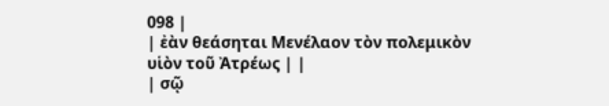098 |
| ἐὰν θεάσηται Μενέλαον τὸν πολεμικὸν υἱὸν τοῦ Ἀτρέως | |
| σῷ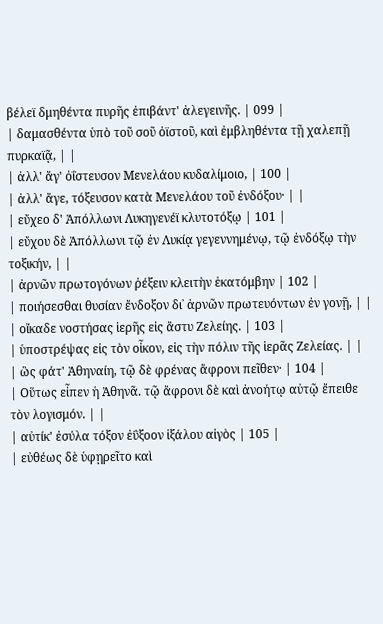βέλεϊ δμηθέντα πυρῆς ἐπιβάντ' ἀλεγεινῆς. | 099 |
| δαμασθέντα ὑπὸ τοῦ σοῦ ὀϊστοῦ, καὶ ἐμβληθέντα τῇ χαλεπῇ πυρκαϊᾷ, | |
| ἀλλ' ἄγ' ὀΐστευσον Μενελάου κυδαλίμοιο, | 100 |
| ἀλλ' ἄγε, τόξευσον κατὰ Μενελάου τοῦ ἐνδόξου· | |
| εὔχεο δ' Ἀπόλλωνι Λυκηγενέϊ κλυτοτόξῳ | 101 |
| εὔχου δὲ Ἀπόλλωνι τῷ ἐν Λυκίᾳ γεγεννημένῳ, τῷ ἐνδόξῳ τὴν τοξικήν, | |
| ἀρνῶν πρωτογόνων ῥέξειν κλειτὴν ἑκατόμβην | 102 |
| ποιήσεσθαι θυσίαν ἔνδοξον δι᾿ ἀρνῶν πρωτευόντων ἐν γονῇ, | |
| οἴκαδε νοστήσας ἱερῆς εἰς ἄστυ Ζελείης. | 103 |
| ὑποστρέψας εἰς τὸν οἶκον, εἰς τὴν πόλιν τῆς ἱερᾶς Ζελείας. | |
| ὣς φάτ' Ἀθηναίη, τῷ δὲ φρένας ἄφρονι πεῖθεν· | 104 |
| Οὕτως εἶπεν ἡ Ἀθηνᾶ. τῷ ἄφρονι δὲ καὶ ἀνοήτῳ αὐτῷ ἔπειθε τὸν λογισμόν. | |
| αὐτίκ' ἐσύλα τόξον ἐΰξοον ἰξάλου αἰγὸς | 105 |
| εὐθέως δὲ ὑφῃρεῖτο καὶ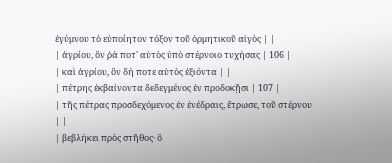ἐγύμνου τὸ εὐποίητον τόξον τοῦ ὁρμητικοῦ αἰγὸς | |
| ἀγρίου, ὅν ῥά ποτ' αὐτὸς ὑπὸ στέρνοιο τυχήσας | 106 |
| καὶ ἀγρίου, ὃν δή ποτε αὐτὸς ἐξιόντα | |
| πέτρης ἐκβαίνοντα δεδεγμένος ἐν προδοκῇσι | 107 |
| τῆς πέτρας προσδεχόμενος ἐν ἐνέδραις, ἔτρωσε, τοῦ στέρνου | |
| βεβλήκει πρὸς στῆθος· ὃ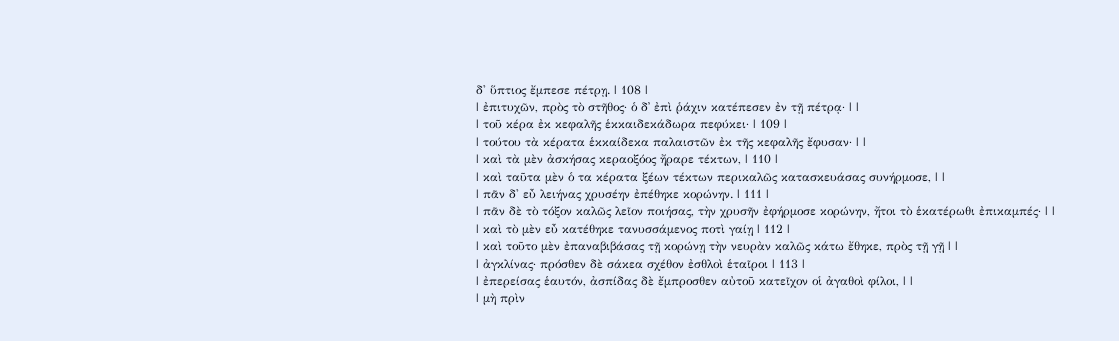δ' ὕπτιος ἔμπεσε πέτρῃ. | 108 |
| ἐπιτυχῶν, πρὸς τὸ στῆθος· ὁ δ᾽ ἐπὶ ῥάχιν κατέπεσεν ἐν τῇ πέτρᾳ· | |
| τοῦ κέρα ἐκ κεφαλῆς ἑκκαιδεκάδωρα πεφύκει· | 109 |
| τούτου τὰ κέρατα ἑκκαίδεκα παλαιστῶν ἐκ τῆς κεφαλῆς ἔφυσαν· | |
| καὶ τὰ μὲν ἀσκήσας κεραοξόος ἤραρε τέκτων, | 110 |
| καὶ ταῦτα μὲν ὁ τα κέρατα ξέων τέκτων περικαλῶς κατασκευάσας συνήρμοσε, | |
| πᾶν δ' εὖ λειήνας χρυσέην ἐπέθηκε κορώνην. | 111 |
| πᾶν δὲ τὸ τόξον καλῶς λεῖον ποιήσας, τὴν χρυσῆν ἐφήρμοσε κορώνην, ἤτοι τὸ ἑκατέρωθι ἐπικαμπές· | |
| καὶ τὸ μὲν εὖ κατέθηκε τανυσσάμενος ποτὶ γαίῃ | 112 |
| καὶ τοῦτο μὲν ἐπαναβιβάσας τῇ κορώνῃ τὴν νευρὰν καλῶς κάτω ἔθηκε, πρὸς τῇ γῇ | |
| ἀγκλίνας· πρόσθεν δὲ σάκεα σχέθον ἐσθλοὶ ἑταῖροι | 113 |
| ἐπερείσας ἑαυτόν, ἀσπίδας δὲ ἔμπροσθεν αὐτοῦ κατεῖχον οἱ ἀγαθοὶ φίλοι, | |
| μὴ πρὶν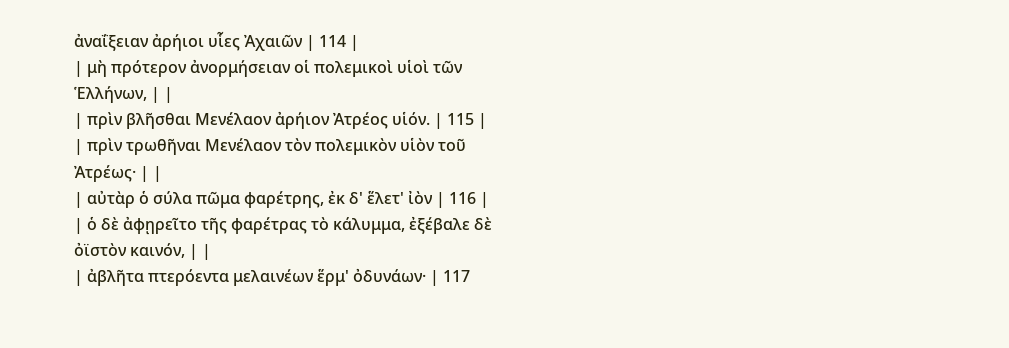ἀναΐξειαν ἀρήιοι υἷες Ἀχαιῶν | 114 |
| μὴ πρότερον ἀνορμήσειαν οἱ πολεμικοὶ υἱοὶ τῶν Ἑλλήνων, | |
| πρὶν βλῆσθαι Μενέλαον ἀρήιον Ἀτρέος υἱόν. | 115 |
| πρὶν τρωθῆναι Μενέλαον τὸν πολεμικὸν υἱὸν τοῦ Ἀτρέως· | |
| αὐτὰρ ὁ σύλα πῶμα φαρέτρης, ἐκ δ' ἕλετ' ἰὸν | 116 |
| ὁ δὲ ἀφῃρεῖτο τῆς φαρέτρας τὸ κάλυμμα, ἐξέβαλε δὲ ὀϊστὸν καινόν, | |
| ἀβλῆτα πτερόεντα μελαινέων ἕρμ' ὀδυνάων· | 117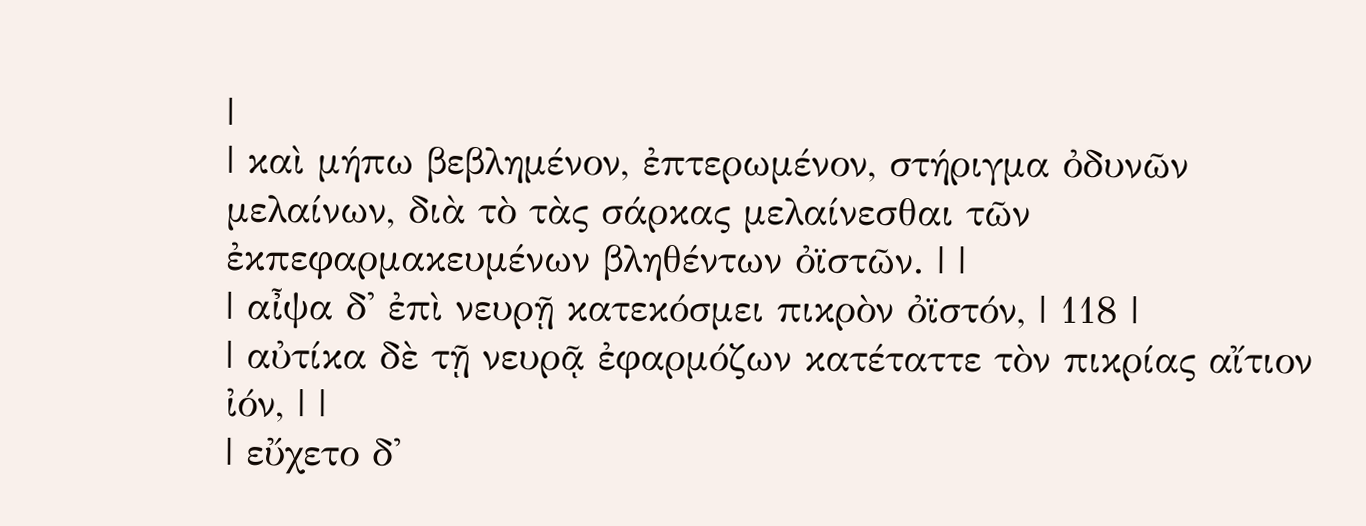|
| καὶ μήπω βεβλημένον, ἐπτερωμένον, στήριγμα ὀδυνῶν μελαίνων, διὰ τὸ τὰς σάρκας μελαίνεσθαι τῶν ἐκπεφαρμακευμένων βληθέντων ὀϊστῶν. | |
| αἶψα δ' ἐπὶ νευρῇ κατεκόσμει πικρὸν ὀϊστόν, | 118 |
| αὐτίκα δὲ τῇ νευρᾷ ἐφαρμόζων κατέταττε τὸν πικρίας αἴτιον ἰόν, | |
| εὔχετο δ'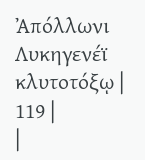Ἀπόλλωνι Λυκηγενέϊ κλυτοτόξῳ | 119 |
|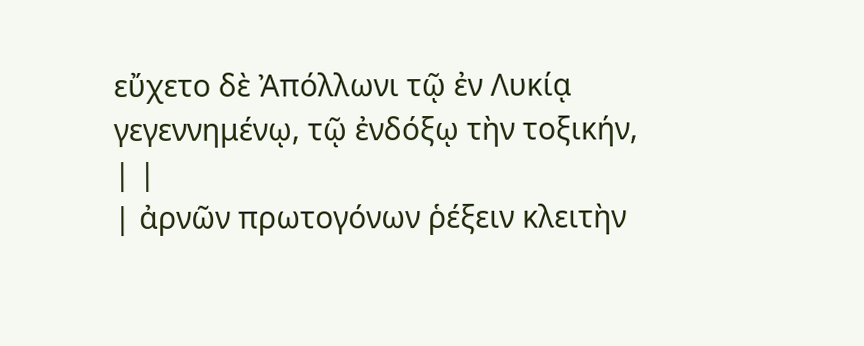εὔχετο δὲ Ἀπόλλωνι τῷ ἐν Λυκίᾳ γεγεννημένῳ, τῷ ἐνδόξῳ τὴν τοξικήν, | |
| ἀρνῶν πρωτογόνων ῥέξειν κλειτὴν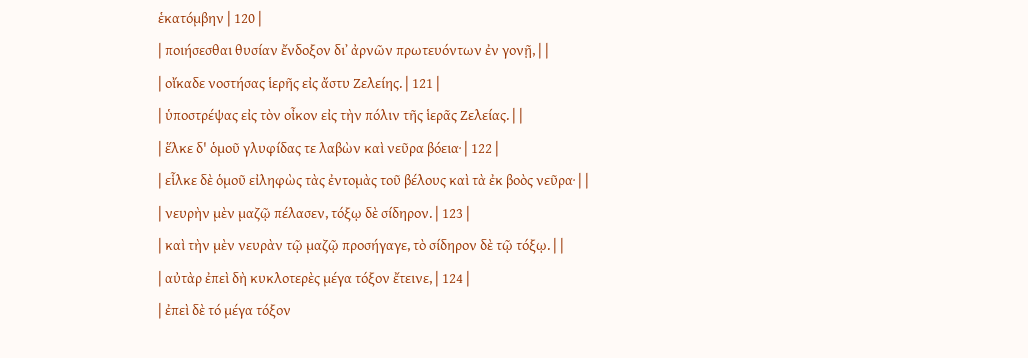ἑκατόμβην | 120 |
| ποιήσεσθαι θυσίαν ἔνδοξον δι᾿ ἀρνῶν πρωτευόντων ἐν γονῇ, | |
| οἴκαδε νοστήσας ἱερῆς εἰς ἄστυ Ζελείης. | 121 |
| ὑποστρέψας εἰς τὸν οἶκον εἰς τὴν πόλιν τῆς ἱερᾶς Ζελείας. | |
| ἕλκε δ' ὁμοῦ γλυφίδας τε λαβὼν καὶ νεῦρα βόεια· | 122 |
| εἷλκε δὲ ὁμοῦ εἰληφὼς τὰς ἐντομὰς τοῦ βέλους καὶ τὰ ἐκ βοὸς νεῦρα· | |
| νευρὴν μὲν μαζῷ πέλασεν, τόξῳ δὲ σίδηρον. | 123 |
| καὶ τὴν μὲν νευρὰν τῷ μαζῷ προσήγαγε, τὸ σίδηρον δὲ τῷ τόξῳ. | |
| αὐτὰρ ἐπεὶ δὴ κυκλοτερὲς μέγα τόξον ἔτεινε, | 124 |
| ἐπεὶ δὲ τό μέγα τόξον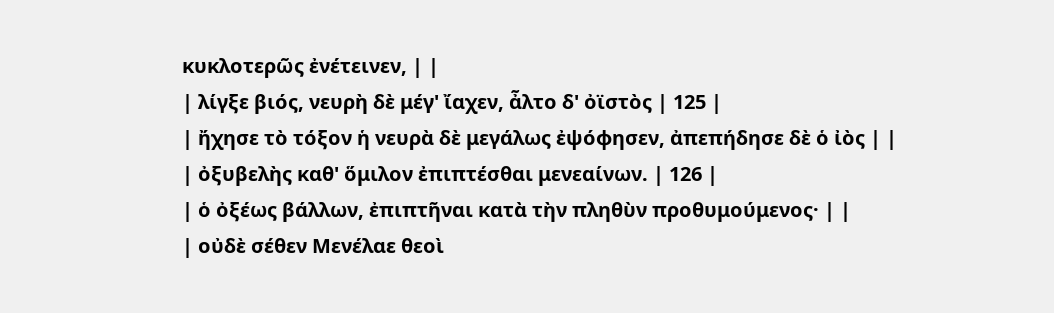κυκλοτερῶς ἐνέτεινεν, | |
| λίγξε βιός, νευρὴ δὲ μέγ' ἴαχεν, ἆλτο δ' ὀϊστὸς | 125 |
| ἤχησε τὸ τόξον ἡ νευρὰ δὲ μεγάλως ἐψόφησεν, ἀπεπήδησε δὲ ὁ ἰὸς | |
| ὀξυβελὴς καθ' ὅμιλον ἐπιπτέσθαι μενεαίνων. | 126 |
| ὁ ὀξέως βάλλων, ἐπιπτῆναι κατὰ τὴν πληθὺν προθυμούμενος· | |
| οὐδὲ σέθεν Μενέλαε θεοὶ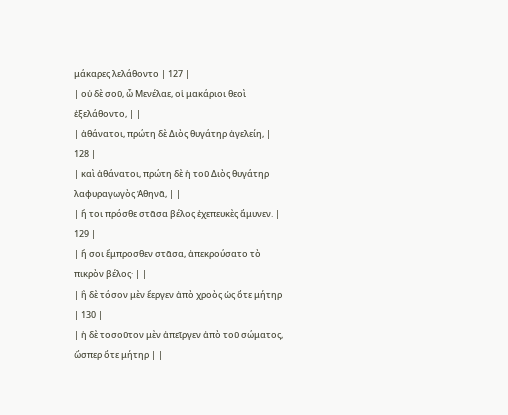μάκαρες λελάθοντο | 127 |
| οὐ δὲ σοῦ, ὦ Μενέλαε, οἱ μακάριοι θεοὶ ἐξελάθοντο, | |
| ἀθάνατοι, πρώτη δὲ Διὸς θυγάτηρ ἀγελείη, | 128 |
| καὶ ἀθάνατοι, πρώτη δὲ ἡ τοῦ Διὸς θυγάτηρ λαφυραγωγὸς Ἀθηνᾶ, | |
| ἥ τοι πρόσθε στᾶσα βέλος ἐχεπευκὲς ἄμυνεν. | 129 |
| ἥ σοι ἔμπροσθεν στᾶσα, ἀπεκρούσατο τὸ πικρὸν βέλος· | |
| ἣ δὲ τόσον μὲν ἔεργεν ἀπὸ χροὸς ὡς ὅτε μήτηρ | 130 |
| ἡ δὲ τοσοῦτον μὲν ἀπεῖργεν ἀπὸ τοῦ σώματος, ὥσπερ ὅτε μήτηρ | |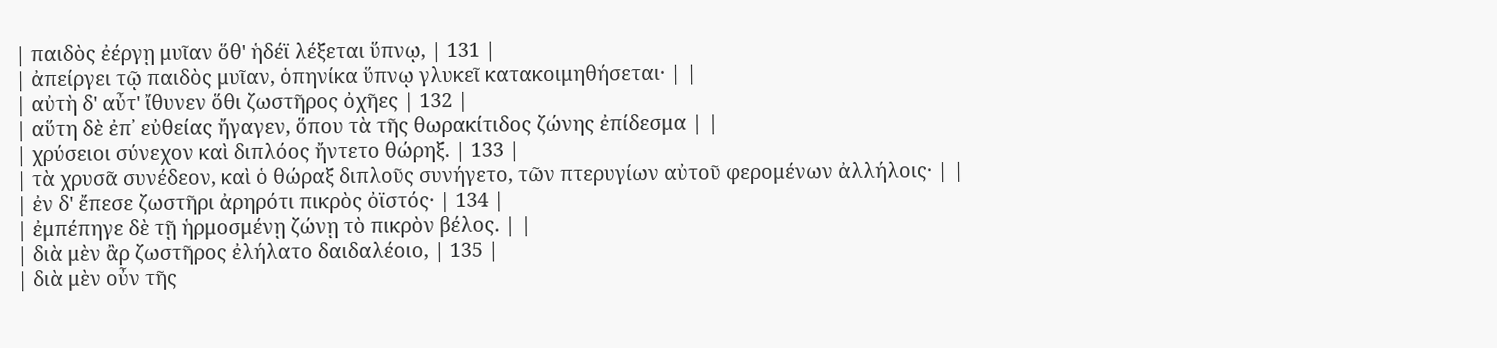| παιδὸς ἐέργῃ μυῖαν ὅθ' ἡδέϊ λέξεται ὕπνῳ, | 131 |
| ἀπείργει τῷ παιδὸς μυῖαν, ὁπηνίκα ὕπνῳ γλυκεῖ κατακοιμηθήσεται· | |
| αὐτὴ δ' αὖτ' ἴθυνεν ὅθι ζωστῆρος ὀχῆες | 132 |
| αὕτη δὲ ἐπ᾽ εὐθείας ἤγαγεν, ὅπου τὰ τῆς θωρακίτιδος ζώνης ἐπίδεσμα | |
| χρύσειοι σύνεχον καὶ διπλόος ἤντετο θώρηξ. | 133 |
| τὰ χρυσᾶ συνέδεον, καὶ ὁ θώραξ διπλοῦς συνήγετο, τῶν πτερυγίων αὐτοῦ φερομένων ἀλλήλοις· | |
| ἐν δ' ἔπεσε ζωστῆρι ἀρηρότι πικρὸς ὀϊστός· | 134 |
| ἐμπέπηγε δὲ τῇ ἡρμοσμένῃ ζώνῃ τὸ πικρὸν βέλος. | |
| διὰ μὲν ἂρ ζωστῆρος ἐλήλατο δαιδαλέοιο, | 135 |
| διὰ μὲν οὖν τῆς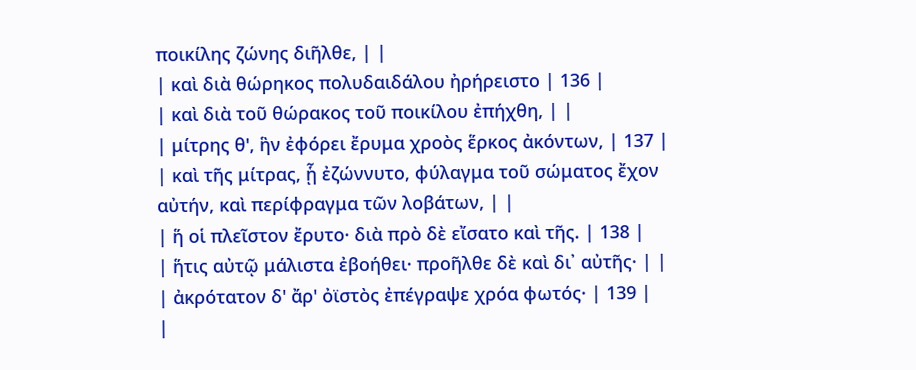ποικίλης ζώνης διῆλθε, | |
| καὶ διὰ θώρηκος πολυδαιδάλου ἠρήρειστο | 136 |
| καὶ διὰ τοῦ θώρακος τοῦ ποικίλου ἐπήχθη, | |
| μίτρης θ', ἣν ἐφόρει ἔρυμα χροὸς ἕρκος ἀκόντων, | 137 |
| καὶ τῆς μίτρας, ᾗ ἐζώννυτο, φύλαγμα τοῦ σώματος ἔχον αὐτήν, καὶ περίφραγμα τῶν λοβάτων, | |
| ἥ οἱ πλεῖστον ἔρυτο· διὰ πρὸ δὲ εἴσατο καὶ τῆς. | 138 |
| ἥτις αὐτῷ μάλιστα ἐβοήθει· προῆλθε δὲ καὶ δι᾿ αὐτῆς· | |
| ἀκρότατον δ' ἄρ' ὀϊστὸς ἐπέγραψε χρόα φωτός· | 139 |
|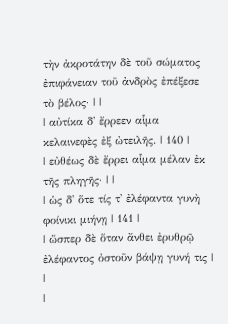τὴν ἀκροτάτην δὲ τοῦ σώματος ἐπιφάνειαν τοῦ ἀνδρὸς ἐπέξεσε τὸ βέλος· | |
| αὐτίκα δ' ἔρρεεν αἷμα κελαινεφὲς ἐξ ὠτειλῆς. | 140 |
| εὐθέως δὲ ἔρρει αἷμα μέλαν ἐκ τῆς πληγῆς· | |
| ὡς δ' ὅτε τίς τ' ἐλέφαντα γυνὴ φοίνικι μιήνῃ | 141 |
| ὥσπερ δὲ ὅταν ἄνθει ἐρυθρῷ ἐλέφαντος ὀστοῦν βάψῃ γυνή τις | |
|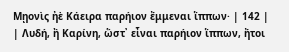Μῃονὶς ἠὲ Κάειρα παρήιον ἔμμεναι ἵππων· | 142 |
| Λυδή, ἢ Καρίνη, ὥστ᾽ εἶναι παρήιον ἵππων, ἤτοι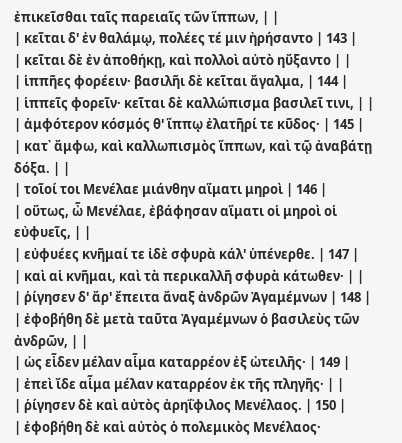ἐπικεῖσθαι ταῖς παρειαῖς τῶν ἵππων, | |
| κεῖται δ' ἐν θαλάμῳ, πολέες τέ μιν ἠρήσαντο | 143 |
| κεῖται δὲ ἐν ἀποθήκῃ, καὶ πολλοὶ αὐτὸ ηὔξαντο | |
| ἱππῆες φορέειν· βασιλῆι δὲ κεῖται ἄγαλμα, | 144 |
| ἱππεῖς φορεῖν· κεῖται δὲ καλλώπισμα βασιλεῖ τινι, | |
| ἀμφότερον κόσμός θ' ἵππῳ ἐλατῆρί τε κῦδος· | 145 |
| κατ᾽ ἄμφω, καὶ καλλωπισμὸς ἵππων, καὶ τῷ ἀναβάτῃ δόξα. | |
| τοῖοί τοι Μενέλαε μιάνθην αἵματι μηροὶ | 146 |
| οὕτως, ὦ Μενέλαε, ἐβάφησαν αἵματι οἱ μηροὶ οἱ εὐφυεῖς, | |
| εὐφυέες κνῆμαί τε ἰδὲ σφυρὰ κάλ' ὑπένερθε. | 147 |
| καὶ αἱ κνῆμαι, καὶ τὰ περικαλλῆ σφυρὰ κάτωθεν· | |
| ῥίγησεν δ' ἄρ' ἔπειτα ἄναξ ἀνδρῶν Ἀγαμέμνων | 148 |
| ἐφοβήθη δὲ μετὰ ταῦτα Ἀγαμέμνων ὁ βασιλεὺς τῶν ἀνδρῶν, | |
| ὡς εἶδεν μέλαν αἷμα καταρρέον ἐξ ὠτειλῆς· | 149 |
| ἐπεὶ ἴδε αἷμα μέλαν καταρρέον ἐκ τῆς πληγῆς· | |
| ῥίγησεν δὲ καὶ αὐτὸς ἀρηΐφιλος Μενέλαος. | 150 |
| ἐφοβήθη δὲ καὶ αὐτὸς ὁ πολεμικὸς Μενέλαος·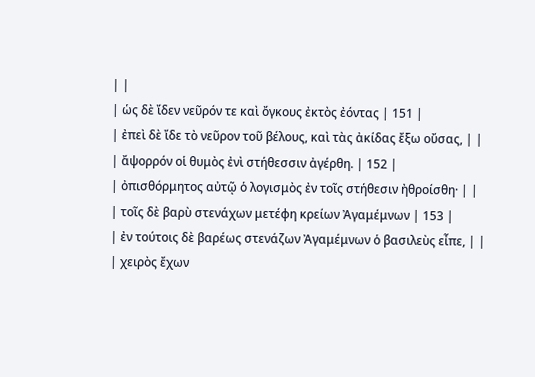| |
| ὡς δὲ ἴδεν νεῦρόν τε καὶ ὄγκους ἐκτὸς ἐόντας | 151 |
| ἐπεὶ δὲ ἴδε τὸ νεῦρον τοῦ βέλους, καὶ τὰς ἀκίδας ἔξω οὔσας, | |
| ἄψορρόν οἱ θυμὸς ἐνὶ στήθεσσιν ἀγέρθη. | 152 |
| ὀπισθόρμητος αὐτῷ ὁ λογισμὸς ἐν τοῖς στήθεσιν ἠθροίσθη· | |
| τοῖς δὲ βαρὺ στενάχων μετέφη κρείων Ἀγαμέμνων | 153 |
| ἐν τούτοις δὲ βαρέως στενάζων Ἀγαμέμνων ὁ βασιλεὺς εἶπε, | |
| χειρὸς ἔχων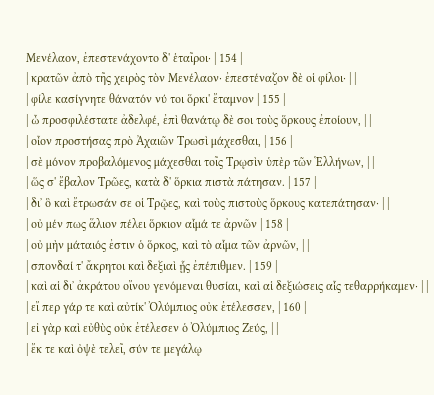Μενέλαον, ἐπεστενάχοντο δ' ἑταῖροι· | 154 |
| κρατῶν ἀπὸ τῆς χειρὸς τὸν Μενέλαον· ἐπεστέναζον δὲ οἱ φίλοι· | |
| φίλε κασίγνητε θάνατόν νύ τοι ὅρκι' ἔταμνον | 155 |
| ὦ προσφιλέστατε ἀδελφέ, ἐπὶ θανάτῳ δὲ σοι τοὺς ὅρκους ἐποίουν, | |
| οἶον προστήσας πρὸ Ἀχαιῶν Τρωσὶ μάχεσθαι, | 156 |
| σὲ μόνον προβαλόμενος μάχεσθαι τοῖς Τρῳσὶν ὑπὲρ τῶν Ἑλλήνων, | |
| ὥς σ' ἔβαλον Τρῶες, κατὰ δ' ὅρκια πιστὰ πάτησαν. | 157 |
| δι᾿ ὃ καὶ ἔτρωσάν σε οἱ Τρῷες, καὶ τοὺς πιστοὺς ὅρκους κατεπάτησαν· | |
| οὐ μέν πως ἅλιον πέλει ὅρκιον αἷμά τε ἀρνῶν | 158 |
| οὐ μὴν μάταιός ἐστιν ὁ ὅρκος, καὶ τὸ αἷμα τῶν ἀρνῶν, | |
| σπονδαί τ' ἄκρητοι καὶ δεξιαὶ ᾗς ἐπέπιθμεν. | 159 |
| καὶ αἱ δι᾽ ἀκράτου οἴνου γενόμεναι θυσίαι, καὶ αἱ δεξιώσεις αἷς τεθαρρήκαμεν· | |
| εἴ περ γάρ τε καὶ αὐτίκ' Ὀλύμπιος οὐκ ἐτέλεσσεν, | 160 |
| εἰ γὰρ καὶ εὐθὺς οὐκ ἐτέλεσεν ὁ Ὀλύμπιος Ζεύς, | |
| ἔκ τε καὶ ὀψὲ τελεῖ, σύν τε μεγάλῳ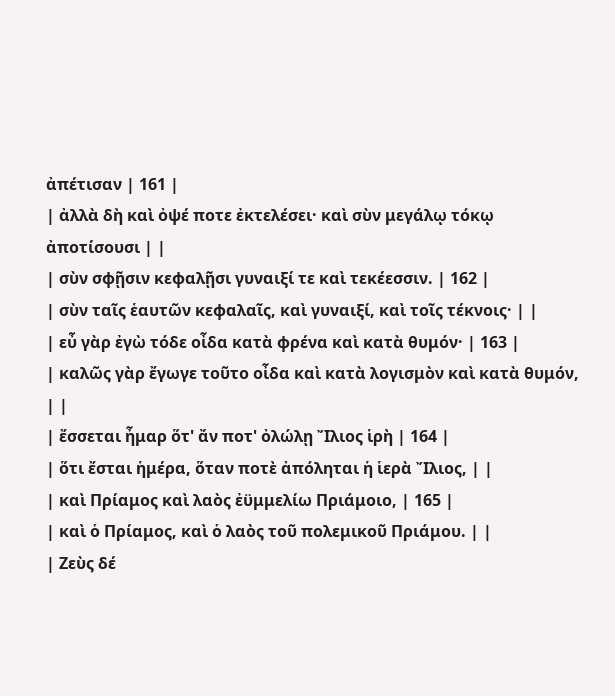ἀπέτισαν | 161 |
| ἀλλὰ δὴ καὶ ὀψέ ποτε ἐκτελέσει· καὶ σὺν μεγάλῳ τόκῳ ἀποτίσουσι | |
| σὺν σφῇσιν κεφαλῇσι γυναιξί τε καὶ τεκέεσσιν. | 162 |
| σὺν ταῖς ἑαυτῶν κεφαλαῖς, καὶ γυναιξί, καὶ τοῖς τέκνοις· | |
| εὖ γὰρ ἐγὼ τόδε οἶδα κατὰ φρένα καὶ κατὰ θυμόν· | 163 |
| καλῶς γὰρ ἔγωγε τοῦτο οἶδα καὶ κατὰ λογισμὸν καὶ κατὰ θυμόν, | |
| ἔσσεται ἦμαρ ὅτ' ἄν ποτ' ὀλώλῃ Ἴλιος ἱρὴ | 164 |
| ὅτι ἔσται ἡμέρα, ὅταν ποτὲ ἀπόληται ἡ ἱερὰ Ἴλιος, | |
| καὶ Πρίαμος καὶ λαὸς ἐϋμμελίω Πριάμοιο, | 165 |
| καὶ ὁ Πρίαμος, καὶ ὁ λαὸς τοῦ πολεμικοῦ Πριάμου. | |
| Ζεὺς δέ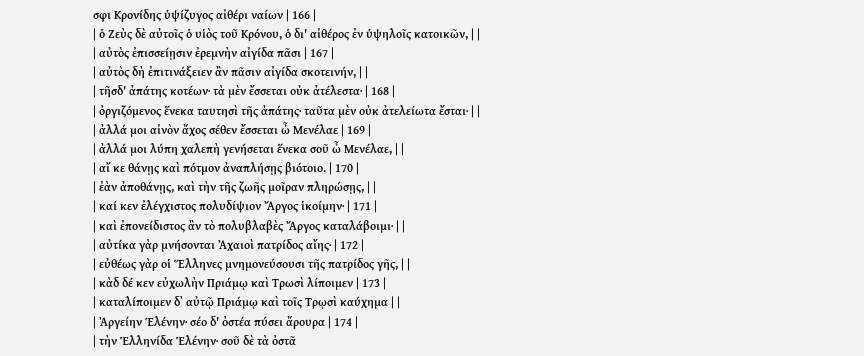σφι Κρονίδης ὑψίζυγος αἰθέρι ναίων | 166 |
| ὁ Ζεὺς δὲ αὐτοῖς ὁ υἱὸς τοῦ Κρόνου, ὁ δι' αἰθέρος ἐν ὑψηλοῖς κατοικῶν, | |
| αὐτὸς ἐπισσείῃσιν ἐρεμνὴν αἰγίδα πᾶσι | 167 |
| αὐτὸς δὴ ἐπιτινάξειεν ἂν πᾶσιν αἰγίδα σκοτεινήν, | |
| τῆσδ' ἀπάτης κοτέων· τὰ μὲν ἔσσεται οὐκ ἀτέλεστα· | 168 |
| ὀργιζόμενος ἕνεκα ταυτησὶ τῆς ἀπάτης· ταῦτα μὲν οὐκ ἀτελείωτα ἔσται· | |
| ἀλλά μοι αἰνὸν ἄχος σέθεν ἔσσεται ὦ Μενέλαε | 169 |
| ἀλλά μοι λύπη χαλεπὴ γενήσεται ἕνεκα σοῦ ὦ Μενέλαε, | |
| αἴ κε θάνῃς καὶ πότμον ἀναπλήσῃς βιότοιο. | 170 |
| ἐὰν ἀποθάνῃς, καὶ τὴν τῆς ζωῆς μοῖραν πληρώσῃς, | |
| καί κεν ἐλέγχιστος πολυδίψιον Ἄργος ἱκοίμην· | 171 |
| καὶ ἐπονείδιστος ἂν τὸ πολυβλαβὲς Ἄργος καταλάβοιμι· | |
| αὐτίκα γὰρ μνήσονται Ἀχαιοὶ πατρίδος αἴης· | 172 |
| εὐθέως γὰρ οἱ Ἕλληνες μνημονεύσουσι τῆς πατρίδος γῆς, | |
| κὰδ δέ κεν εὐχωλὴν Πριάμῳ καὶ Τρωσὶ λίποιμεν | 173 |
| καταλίποιμεν δ᾽ αὐτῷ Πριάμῳ καὶ τοῖς Τρῳσὶ καύχημα | |
| Ἀργείην Ἑλένην· σέο δ' ὀστέα πύσει ἄρουρα | 174 |
| τὴν Ἑλληνίδα Ἑλένην· σοῦ δὲ τὰ ὀστᾶ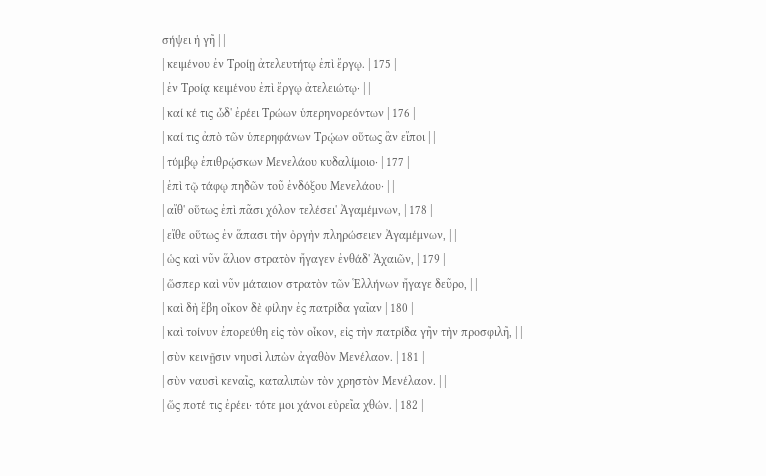σήψει ἡ γῆ | |
| κειμένου ἐν Τροίῃ ἀτελευτήτῳ ἐπὶ ἔργῳ. | 175 |
| ἐν Τροίᾳ κειμένου ἐπὶ ἔργῳ ἀτελειώτῳ· | |
| καί κέ τις ὧδ' ἐρέει Τρώων ὑπερηνορεόντων | 176 |
| καί τις ἀπὸ τῶν ὑπερηφάνων Τρῴων οὕτως ἂν εἴποι | |
| τύμβῳ ἐπιθρῴσκων Μενελάου κυδαλίμοιο· | 177 |
| ἐπὶ τῷ τάφῳ πηδῶν τοῦ ἐνδόξου Μενελάου· | |
| αἴθ' οὕτως ἐπὶ πᾶσι χόλον τελέσει' Ἀγαμέμνων, | 178 |
| εἴθε οὕτως ἐν ἅπασι τὴν ὀργὴν πληρώσειεν Ἀγαμέμνων, | |
| ὡς καὶ νῦν ἅλιον στρατὸν ἤγαγεν ἐνθάδ' Ἀχαιῶν, | 179 |
| ὥσπερ καὶ νῦν μάταιον στρατὸν τῶν Ἑλλήνων ἤγαγε δεῦρο, | |
| καὶ δὴ ἔβη οἶκον δὲ φίλην ἐς πατρίδα γαῖαν | 180 |
| καὶ τοίνυν ἐπορεύθη εἰς τὸν οἶκον, εἰς τὴν πατρίδα γῆν τὴν προσφιλῆ, | |
| σὺν κεινῇσιν νηυσὶ λιπὼν ἀγαθὸν Μενέλαον. | 181 |
| σὺν ναυσὶ κεναῖς, καταλιπὼν τὸν χρηστὸν Μενέλαον. | |
| ὥς ποτέ τις ἐρέει· τότε μοι χάνοι εὐρεῖα χθών. | 182 |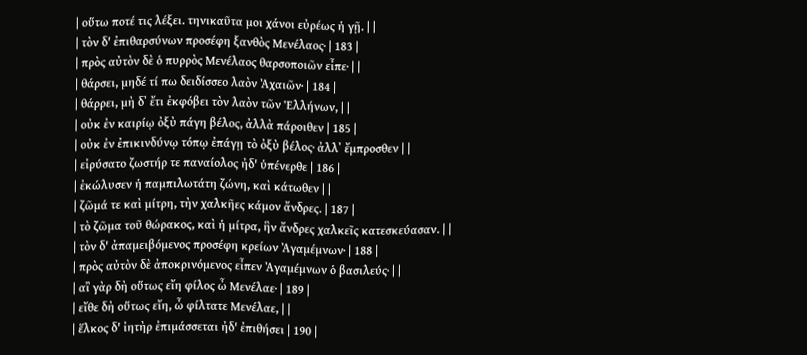| οὕτω ποτέ τις λέξει. τηνικαῦτα μοι χάνοι εὐρέως ἡ γῇ. | |
| τὸν δ' ἐπιθαρσύνων προσέφη ξανθὸς Μενέλαος· | 183 |
| πρὸς αὐτὸν δὲ ὁ πυρρὸς Μενέλαος θαρσοποιῶν εἶπε· | |
| θάρσει, μηδέ τί πω δειδίσσεο λαὸν Ἀχαιῶν· | 184 |
| θάρρει, μὴ δ᾽ ἔτι ἐκφόβει τὸν λαὸν τῶν Ἑλλήνων, | |
| οὐκ ἐν καιρίῳ ὀξὺ πάγη βέλος, ἀλλὰ πάροιθεν | 185 |
| οὐκ ἐν ἐπικινδύνῳ τόπῳ ἐπάγῃ τὸ ὀξὺ βέλος· ἀλλ᾽ ἔμπροσθεν | |
| εἰρύσατο ζωστήρ τε παναίολος ἠδ' ὑπένερθε | 186 |
| ἐκώλυσεν ἡ παμπιλωτάτη ζώνη, καὶ κάτωθεν | |
| ζῶμά τε καὶ μίτρη, τὴν χαλκῆες κάμον ἄνδρες. | 187 |
| τὸ ζῶμα τοῦ θώρακος, καὶ ἡ μίτρα, ἣν ἄνδρες χαλκεῖς κατεσκεύασαν. | |
| τὸν δ' ἀπαμειβόμενος προσέφη κρείων Ἀγαμέμνων· | 188 |
| πρὸς αὐτὸν δὲ ἀποκρινόμενος εἶπεν Ἀγαμέμνων ὁ βασιλεύς· | |
| αἲ γὰρ δὴ οὕτως εἴη φίλος ὦ Μενέλαε· | 189 |
| εἴθε δὴ οὕτως εἴη, ὦ φίλτατε Μενέλαε, | |
| ἕλκος δ' ἰητὴρ ἐπιμάσσεται ἠδ' ἐπιθήσει | 190 |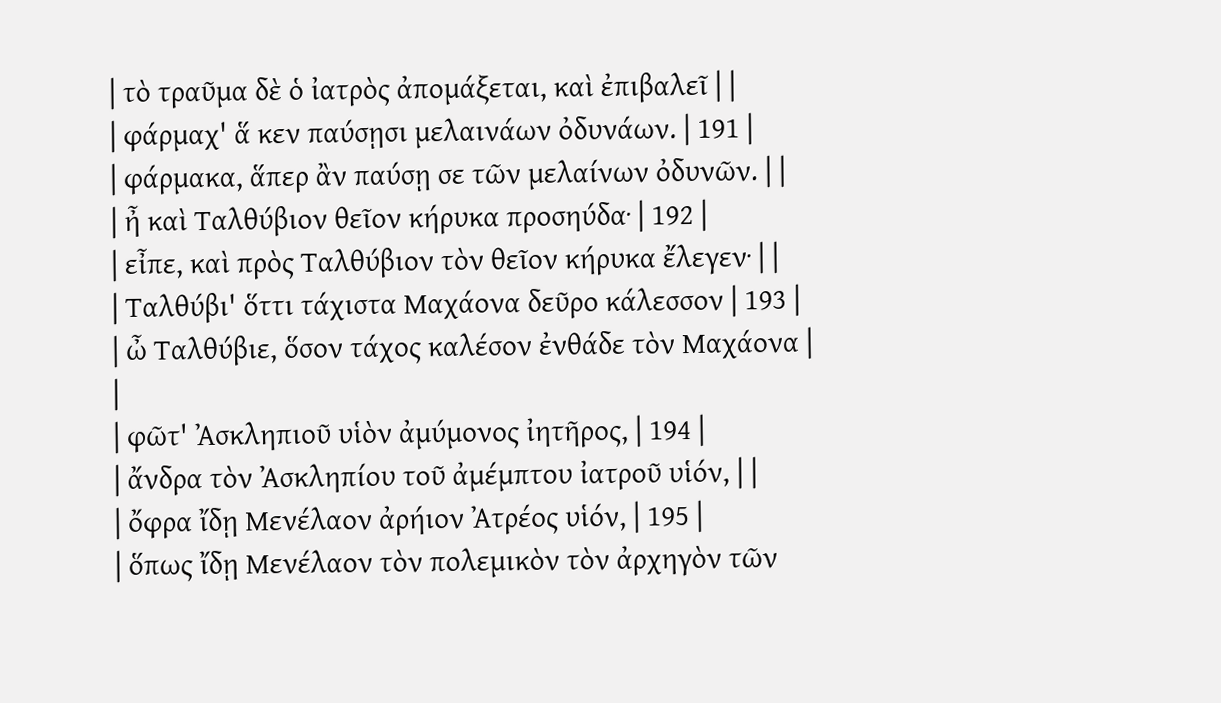| τὸ τραῦμα δὲ ὁ ἰατρὸς ἀπομάξεται, καὶ ἐπιβαλεῖ | |
| φάρμαχ' ἅ κεν παύσῃσι μελαινάων ὀδυνάων. | 191 |
| φάρμακα, ἅπερ ἂν παύσῃ σε τῶν μελαίνων ὀδυνῶν. | |
| ἦ καὶ Ταλθύβιον θεῖον κήρυκα προσηύδα· | 192 |
| εἶπε, καὶ πρὸς Ταλθύβιον τὸν θεῖον κήρυκα ἔλεγεν· | |
| Ταλθύβι' ὅττι τάχιστα Μαχάονα δεῦρο κάλεσσον | 193 |
| ὦ Ταλθύβιε, ὅσον τάχος καλέσον ἐνθάδε τὸν Μαχάονα | |
| φῶτ' Ἀσκληπιοῦ υἱὸν ἀμύμονος ἰητῆρος, | 194 |
| ἄνδρα τὸν Ἀσκληπίου τοῦ ἀμέμπτου ἰατροῦ υἱόν, | |
| ὄφρα ἴδῃ Μενέλαον ἀρήιον Ἀτρέος υἱόν, | 195 |
| ὅπως ἴδῃ Μενέλαον τὸν πολεμικὸν τὸν ἀρχηγὸν τῶν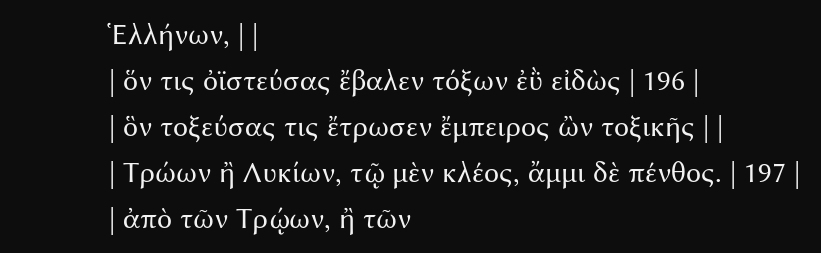Ἑλλήνων, | |
| ὅν τις ὀϊστεύσας ἔβαλεν τόξων ἐῢ εἰδὼς | 196 |
| ὃν τοξεύσας τις ἔτρωσεν ἔμπειρος ὢν τοξικῆς | |
| Τρώων ἢ Λυκίων, τῷ μὲν κλέος, ἄμμι δὲ πένθος. | 197 |
| ἀπὸ τῶν Τρῴων, ἢ τῶν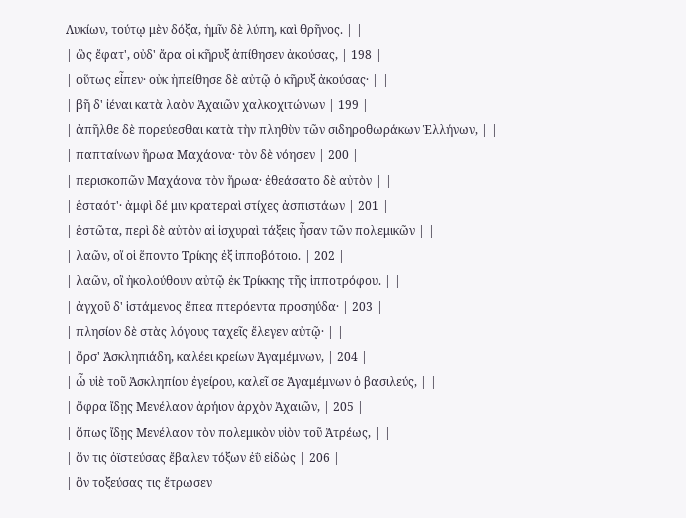Λυκίων, τούτῳ μὲν δόξα, ἡμῖν δὲ λύπη, καὶ θρῆνος. | |
| ὣς ἔφατ', οὐδ' ἄρα οἱ κῆρυξ ἀπίθησεν ἀκούσας, | 198 |
| οὕτως εἶπεν· οὐκ ἠπείθησε δὲ αὐτῷ ὁ κῆρυξ ἀκούσας· | |
| βῆ δ' ἰέναι κατὰ λαὸν Ἀχαιῶν χαλκοχιτώνων | 199 |
| ἀπῆλθε δὲ πορεύεσθαι κατὰ τὴν πληθὺν τῶν σιδηροθωράκων Ἑλλήνων, | |
| παπταίνων ἥρωα Μαχάονα· τὸν δὲ νόησεν | 200 |
| περισκοπῶν Μαχάονα τὸν ἥρωα· ἐθεάσατο δὲ αὐτὸν | |
| ἑσταότ'· ἀμφὶ δέ μιν κρατεραὶ στίχες ἀσπιστάων | 201 |
| ἑστῶτα, περὶ δὲ αὐτὸν αἱ ἰσχυραὶ τάξεις ἦσαν τῶν πολεμικῶν | |
| λαῶν, οἵ οἱ ἕποντο Τρίκης ἐξ ἱπποβότοιο. | 202 |
| λαῶν, οἳ ἠκολούθουν αὐτῷ ἐκ Τρίκκης τῆς ἱπποτρόφου. | |
| ἀγχοῦ δ' ἱστάμενος ἔπεα πτερόεντα προσηύδα· | 203 |
| πλησίον δὲ στὰς λόγους ταχεῖς ἔλεγεν αὐτῷ· | |
| ὄρσ' Ἀσκληπιάδη, καλέει κρείων Ἀγαμέμνων, | 204 |
| ὧ υἱὲ τοῦ Ἀσκληπίου ἐγείρου, καλεῖ σε Ἀγαμέμνων ὁ βασιλεύς, | |
| ὄφρα ἴδῃς Μενέλαον ἀρήιον ἀρχὸν Ἀχαιῶν, | 205 |
| ὅπως ἴδῃς Μενέλαον τὸν πολεμικὸν υἱὸν τοῦ Ἀτρέως, | |
| ὅν τις ὀϊστεύσας ἔβαλεν τόξων ἐῢ εἰδὼς | 206 |
| ὃν τοξεύσας τις ἔτρωσεν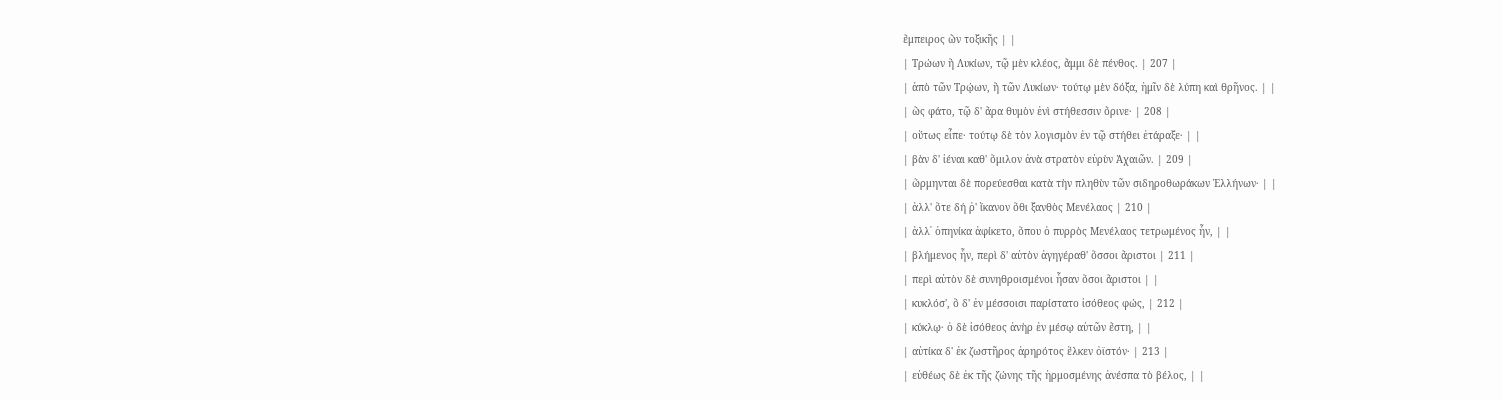ἔμπειρος ὢν τοξικῆς | |
| Τρώων ἢ Λυκίων, τῷ μὲν κλέος, ἄμμι δὲ πένθος. | 207 |
| ἀπὸ τῶν Τρῴων, ἢ τῶν Λυκίων· τούτῳ μὲν δόξα, ἡμῖν δὲ λύπη καὶ θρῆνος. | |
| ὣς φάτο, τῷ δ' ἄρα θυμὸν ἐνὶ στήθεσσιν ὄρινε· | 208 |
| οὕτως εἶπε· τούτῳ δὲ τὸν λογισμὸν ἐν τῷ στήθει ἐτάραξε· | |
| βὰν δ' ἰέναι καθ' ὅμιλον ἀνὰ στρατὸν εὐρὺν Ἀχαιῶν. | 209 |
| ὥρμηνται δὲ πορεύεσθαι κατὰ τὴν πληθὺν τῶν σιδηροθωράκων Ἑλλήνων· | |
| ἀλλ' ὅτε δή ῥ' ἵκανον ὅθι ξανθὸς Μενέλαος | 210 |
| ἀλλ᾿ ὁπηνίκα ἀφίκετο, ὅπου ὁ πυρρὸς Μενέλαος τετρωμένος ἦν, | |
| βλήμενος ἦν, περὶ δ' αὐτὸν ἀγηγέραθ' ὅσσοι ἄριστοι | 211 |
| περὶ αὐτὸν δὲ συνηθροισμένοι ἦσαν ὅσοι ἄριστοι | |
| κυκλόσ', ὃ δ' ἐν μέσσοισι παρίστατο ἰσόθεος φώς, | 212 |
| κύκλῳ· ὁ δὲ ἰσόθεος ἀνὴρ ἐν μέσῳ αὐτῶν ἔστη, | |
| αὐτίκα δ' ἐκ ζωστῆρος ἀρηρότος ἕλκεν ὀϊστόν· | 213 |
| εὐθέως δὲ ἐκ τῆς ζώνης τῆς ἡρμοσμένης ἀνέσπα τὸ βέλος, | |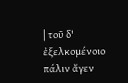| τοῦ δ' ἐξελκομένοιο πάλιν ἄγεν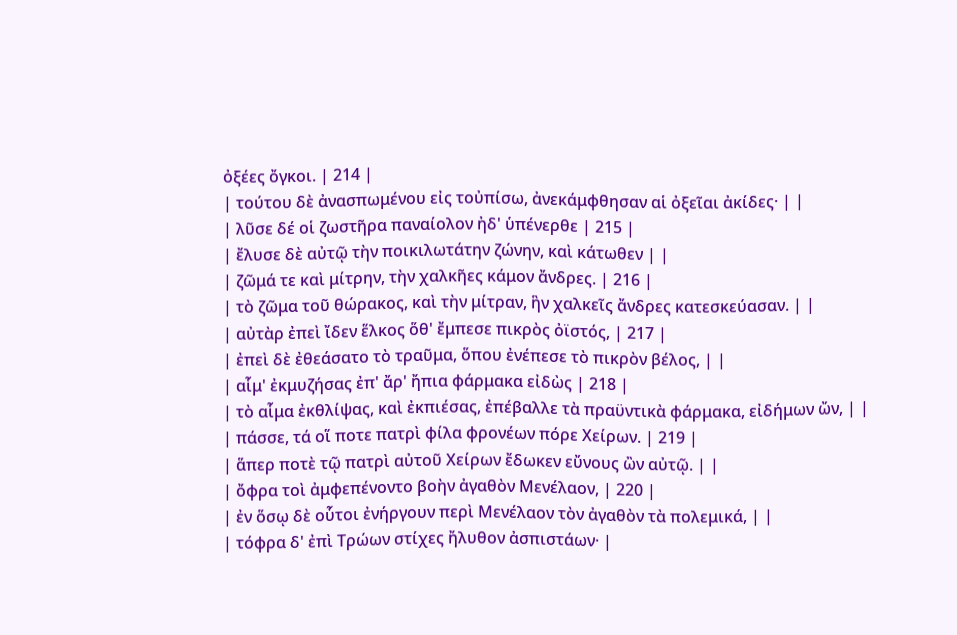ὀξέες ὄγκοι. | 214 |
| τούτου δὲ ἀνασπωμένου εἰς τοὐπίσω, ἀνεκάμφθησαν αἱ ὀξεῖαι ἀκίδες· | |
| λῦσε δέ οἱ ζωστῆρα παναίολον ἠδ' ὑπένερθε | 215 |
| ἔλυσε δὲ αὐτῷ τὴν ποικιλωτάτην ζώνην, καὶ κάτωθεν | |
| ζῶμά τε καὶ μίτρην, τὴν χαλκῆες κάμον ἄνδρες. | 216 |
| τὸ ζῶμα τοῦ θώρακος, καὶ τὴν μίτραν, ἣν χαλκεῖς ἄνδρες κατεσκεύασαν. | |
| αὐτὰρ ἐπεὶ ἴδεν ἕλκος ὅθ' ἔμπεσε πικρὸς ὀϊστός, | 217 |
| ἐπεὶ δὲ ἐθεάσατο τὸ τραῦμα, ὅπου ἐνέπεσε τὸ πικρὸν βέλος, | |
| αἷμ' ἐκμυζήσας ἐπ' ἄρ' ἤπια φάρμακα εἰδὼς | 218 |
| τὸ αἷμα ἐκθλίψας, καὶ ἐκπιέσας, ἐπέβαλλε τὰ πραϋντικὰ φάρμακα, εἰδήμων ὤν, | |
| πάσσε, τά οἵ ποτε πατρὶ φίλα φρονέων πόρε Χείρων. | 219 |
| ἅπερ ποτὲ τῷ πατρὶ αὐτοῦ Χείρων ἔδωκεν εὔνους ὢν αὐτῷ. | |
| ὄφρα τοὶ ἀμφεπένοντο βοὴν ἀγαθὸν Μενέλαον, | 220 |
| ἐν ὅσῳ δὲ οὗτοι ἐνήργουν περὶ Μενέλαον τὸν ἀγαθὸν τὰ πολεμικά, | |
| τόφρα δ' ἐπὶ Τρώων στίχες ἤλυθον ἀσπιστάων· |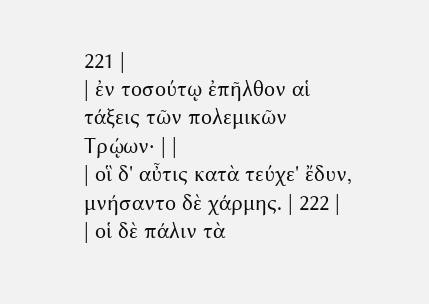221 |
| ἐν τοσούτῳ ἐπῆλθον αἱ τάξεις τῶν πολεμικῶν Τρῴων· | |
| οἳ δ' αὖτις κατὰ τεύχε' ἔδυν, μνήσαντο δὲ χάρμης. | 222 |
| οἱ δὲ πάλιν τὰ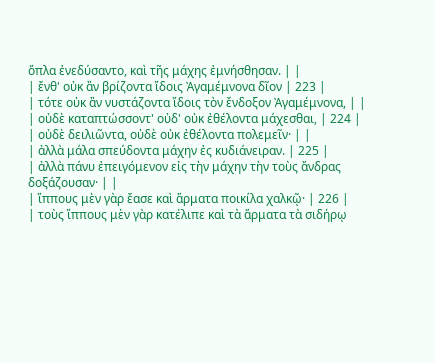ὅπλα ἐνεδύσαντο, καὶ τῆς μάχης ἐμνήσθησαν. | |
| ἔνθ' οὐκ ἂν βρίζοντα ἴδοις Ἀγαμέμνονα δῖον | 223 |
| τότε οὐκ ἂν νυστάζοντα ἴδοις τὸν ἔνδοξον Ἀγαμέμνονα, | |
| οὐδὲ καταπτώσσοντ' οὐδ' οὐκ ἐθέλοντα μάχεσθαι, | 224 |
| οὐδὲ δειλιῶντα, οὐδὲ οὐκ ἐθέλοντα πολεμεῖν· | |
| ἀλλὰ μάλα σπεύδοντα μάχην ἐς κυδιάνειραν. | 225 |
| ἀλλὰ πάνυ ἐπειγόμενον εἰς τὴν μάχην τὴν τοὺς ἄνδρας δοξάζουσαν· | |
| ἵππους μὲν γὰρ ἔασε καὶ ἅρματα ποικίλα χαλκῷ· | 226 |
| τοὺς ἵππους μὲν γὰρ κατέλιπε καὶ τὰ ἅρματα τὰ σιδήρῳ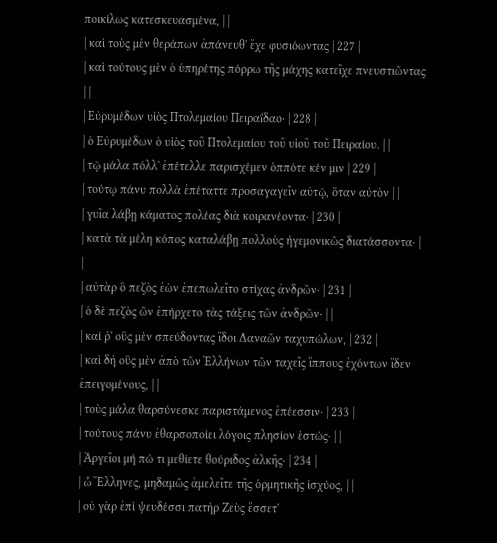ποικίλως κατεσκευασμένα, | |
| καὶ τοὺς μὲν θεράπων ἀπάνευθ' ἔχε φυσιόωντας | 227 |
| καὶ τούτους μὲν ὁ ὑπηρέτης πόρρω τῆς μάχης κατεῖχε πνευστιῶντας | |
| Εὐρυμέδων υἱὸς Πτολεμαίου Πειραΐδαο· | 228 |
| ὁ Εὐρυμέδων ὁ υἱὸς τοῦ Πτολεμαίου τοῦ υἱοῦ τοῦ Πειραίου. | |
| τῷ μάλα πόλλ' ἐπέτελλε παρισχέμεν ὁππότε κέν μιν | 229 |
| τούτῳ πάνυ πολλὰ ἐπέταττε προσαγαγεῖν αὐτῷ, ὅταν αὐτὸν | |
| γυῖα λάβῃ κάματος πολέας διὰ κοιρανέοντα· | 230 |
| κατὰ τὰ μέλη κόπος καταλάβῃ πολλοὺς ἡγεμονικῶς διατάσσοντα· | |
| αὐτὰρ ὃ πεζὸς ἐὼν ἐπεπωλεῖτο στίχας ἀνδρῶν· | 231 |
| ὁ δὲ πεζὸς ὢν ἐπήρχετο τὰς τάξεις τῶν ἀνδρῶν· | |
| καί ῥ' οὓς μὲν σπεύδοντας ἴδοι Δαναῶν ταχυπώλων, | 232 |
| καὶ δὴ οὓς μὲν ἀπὸ τῶν Ἑλλήνων τῶν ταχεῖς ἵππους ἐχόντων ἴδεν ἐπειγομένους, | |
| τοὺς μάλα θαρσύνεσκε παριστάμενος ἐπέεσσιν· | 233 |
| τούτους πάνυ ἐθαρσοποίει λόγοις πλησίον ἑστώς· | |
| Ἀργεῖοι μή πώ τι μεθίετε θούριδος ἀλκῆς· | 234 |
| ὦ Ἕλληνες, μηδαμῶς ἀμελεῖτε τῆς ὁρμητικῆς ἰσχύος, | |
| οὐ γὰρ ἐπὶ ψευδέσσι πατὴρ Ζεὺς ἔσσετ'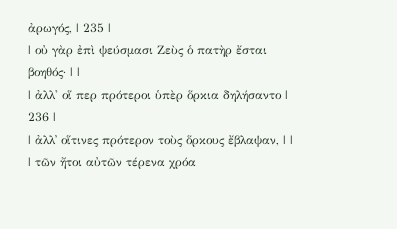ἀρωγός, | 235 |
| οὐ γὰρ ἐπὶ ψεύσμασι Ζεὺς ὁ πατὴρ ἔσται βοηθός· | |
| ἀλλ' οἵ περ πρότεροι ὑπὲρ ὅρκια δηλήσαντο | 236 |
| ἀλλ᾽ οἵτινες πρότερον τοὺς ὅρκους ἔβλαψαν, | |
| τῶν ἤτοι αὐτῶν τέρενα χρόα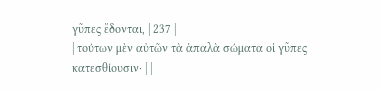γῦπες ἔδονται, | 237 |
| τούτων μὲν αὐτῶν τὰ ἁπαλὰ σώματα οἱ γῦπες κατεσθίουσιν· | |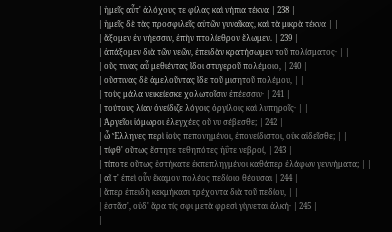| ἡμεῖς αὖτ' ἀλόχους τε φίλας καὶ νήπια τέκνα | 238 |
| ἡμεῖς δὲ τὰς προσφιλεῖς αὐτῶν γυναῖκας, καὶ τὰ μικρὰ τέκνα | |
| ἄξομεν ἐν νήεσσιν, ἐπὴν πτολίεθρον ἕλωμεν. | 239 |
| ἀπάξομεν διὰ τῶν νεῶν, ἐπειδὰν κρατήσωμεν τοῦ πολίσματος· | |
| οὕς τινας αὖ μεθιέντας ἴδοι στυγεροῦ πολέμοιο, | 240 |
| οὕστινας δὲ ἀμελοῦντας ἴδε τοῦ μισητοῦ πολέμου, | |
| τοὺς μάλα νεικείεσκε χολωτοῖσιν ἐπέεσσιν· | 241 |
| τούτους λίαν ὀνείδιζε λόγοις ὀργίλοις καὶ λυπηροῖς· | |
| Ἀργεῖοι ἰόμωροι ἐλεγχέες οὔ νυ σέβεσθε; | 242 |
| ὦ Ἕλληνες περὶ ἰοὺς πεπονημένοι, ἐπονείδιστοι, οὐκ αἰδεῖσθε; | |
| τίφθ' οὕτως ἔστητε τεθηπότες ἠΰτε νεβροί, | 243 |
| τίποτε οὕτως ἑστήκατε ἐκπεπληγμένοι καθάπερ ἐλάφων γεννήματα; | |
| αἵ τ' ἐπεὶ οὖν ἔκαμον πολέος πεδίοιο θέουσαι | 244 |
| ἅπερ ἐπειδὴ κεκμήκασι τρέχοντα διὰ τοῦ πεδίου, | |
| ἑστᾶσ', οὐδ' ἄρα τίς σφι μετὰ φρεσὶ γίγνεται ἀλκή· | 245 |
|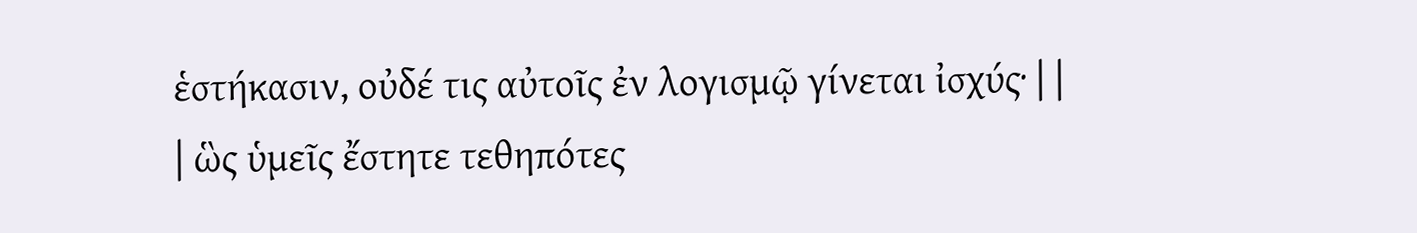ἑστήκασιν, οὐδέ τις αὐτοῖς ἐν λογισμῷ γίνεται ἰσχύς· | |
| ὣς ὑμεῖς ἔστητε τεθηπότες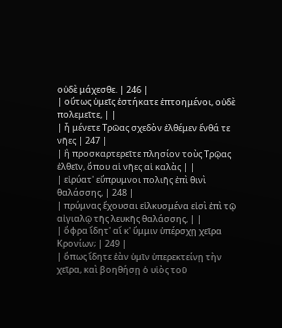οὐδὲ μάχεσθε. | 246 |
| οὕτως ὑμεῖς ἑστήκατε ἐπτοημένοι, οὐδὲ πολεμεῖτε, | |
| ἦ μένετε Τρῶας σχεδὸν ἐλθέμεν ἔνθά τε νῆες | 247 |
| ἢ προσκαρτερεῖτε πλησίον τοὺς Τρῷας ἐλθεῖν, ὅπου αἱ νῆες αἱ καλὰς | |
| εἰρύατ' εὔπρυμνοι πολιῆς ἐπὶ θινὶ θαλάσσης, | 248 |
| πρύμνας ἔχουσαι εἱλκυσμένα εἰσὶ ἐπὶ τῷ αἰγιαλῷ τῆς λευκῆς θαλάσσης, | |
| ὄφρα ἴδητ' αἴ κ' ὔμμιν ὑπέρσχῃ χεῖρα Κρονίων; | 249 |
| ὅπως ἴδητε ἐὰν ὑμῖν ὑπερεκτείνῃ τὴν χεῖρα, καὶ βοηθήσῃ ὁ υἱὸς τοῦ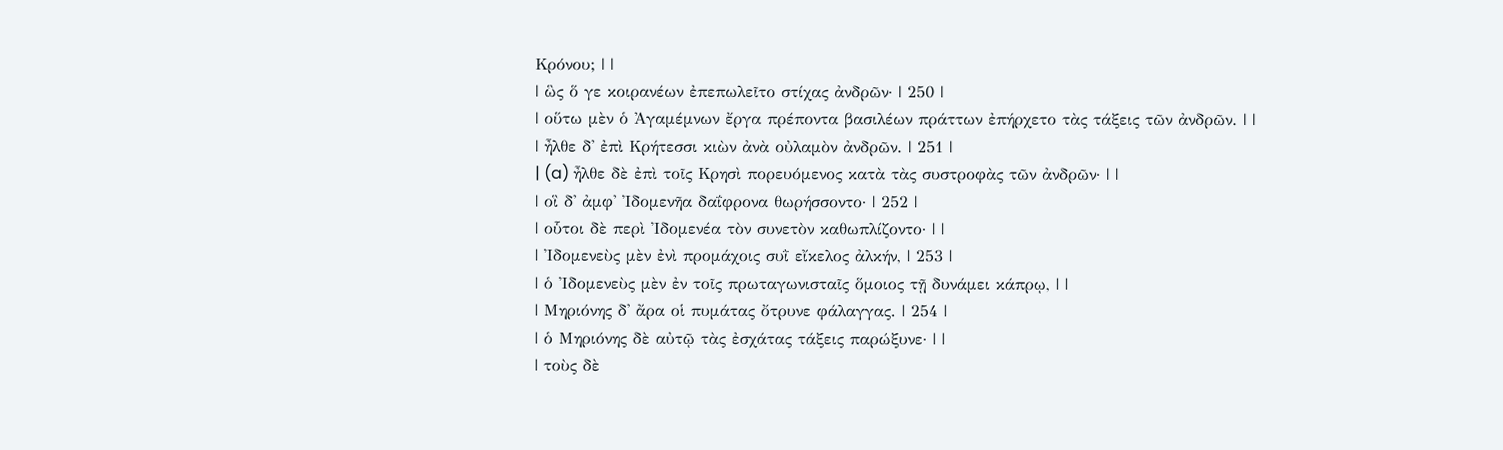Κρόνου; | |
| ὣς ὅ γε κοιρανέων ἐπεπωλεῖτο στίχας ἀνδρῶν· | 250 |
| οὕτω μὲν ὁ Ἀγαμέμνων ἔργα πρέποντα βασιλέων πράττων ἐπήρχετο τὰς τάξεις τῶν ἀνδρῶν. | |
| ἦλθε δ' ἐπὶ Κρήτεσσι κιὼν ἀνὰ οὐλαμὸν ἀνδρῶν. | 251 |
| (a) ἦλθε δὲ ἐπὶ τοῖς Κρησὶ πορευόμενος κατὰ τὰς συστροφὰς τῶν ἀνδρῶν· | |
| οἳ δ' ἀμφ' Ἰδομενῆα δαΐφρονα θωρήσσοντο· | 252 |
| οὗτοι δὲ περὶ Ἰδομενέα τὸν συνετὸν καθωπλίζοντο· | |
| Ἰδομενεὺς μὲν ἐνὶ προμάχοις συῒ εἴκελος ἀλκήν, | 253 |
| ὁ Ἰδομενεὺς μὲν ἐν τοῖς πρωταγωνισταῖς ὅμοιος τῇ δυνάμει κάπρῳ, | |
| Μηριόνης δ' ἄρα οἱ πυμάτας ὄτρυνε φάλαγγας. | 254 |
| ὁ Μηριόνης δὲ αὐτῷ τὰς ἐσχάτας τάξεις παρώξυνε· | |
| τοὺς δὲ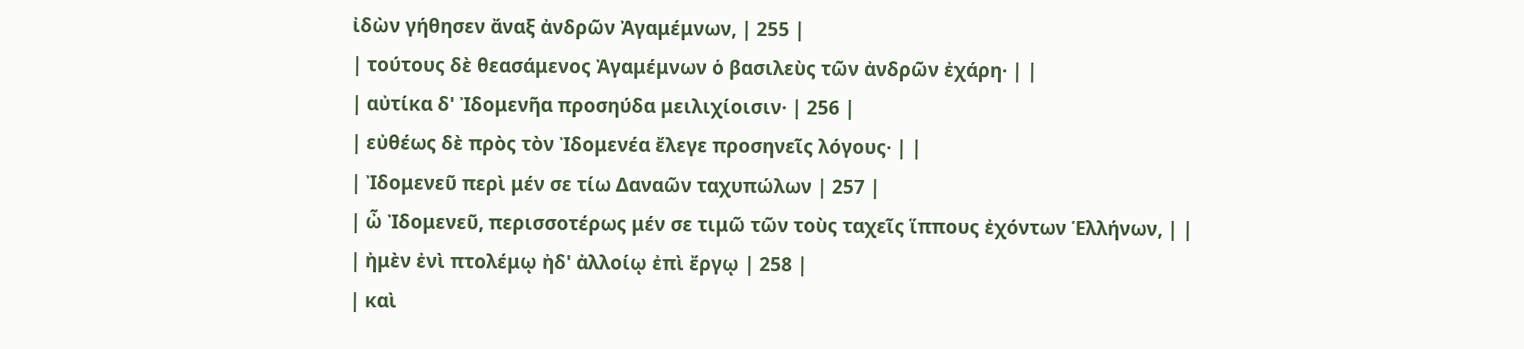ἰδὼν γήθησεν ἄναξ ἀνδρῶν Ἀγαμέμνων, | 255 |
| τούτους δὲ θεασάμενος Ἀγαμέμνων ὁ βασιλεὺς τῶν ἀνδρῶν ἐχάρη· | |
| αὐτίκα δ' Ἰδομενῆα προσηύδα μειλιχίοισιν· | 256 |
| εὐθέως δὲ πρὸς τὸν Ἰδομενέα ἔλεγε προσηνεῖς λόγους· | |
| Ἰδομενεῦ περὶ μέν σε τίω Δαναῶν ταχυπώλων | 257 |
| ὦ Ἰδομενεῦ, περισσοτέρως μέν σε τιμῶ τῶν τοὺς ταχεῖς ἵππους ἐχόντων Ἑλλήνων, | |
| ἠμὲν ἐνὶ πτολέμῳ ἠδ' ἀλλοίῳ ἐπὶ ἔργῳ | 258 |
| καὶ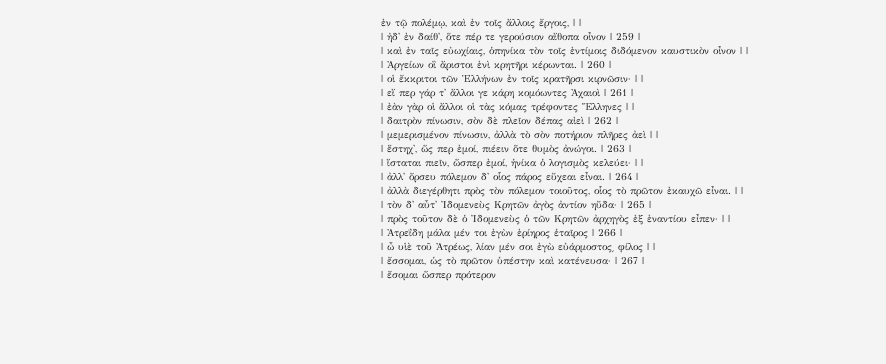ἐν τῷ πολέμῳ, καὶ ἐν τοῖς ἄλλοις ἔργοις, | |
| ἠδ' ἐν δαίθ', ὅτε πέρ τε γερούσιον αἴθοπα οἶνον | 259 |
| καὶ ἐν ταῖς εὐωχίαις, ὁπηνίκα τὸν τοῖς ἐντίμοις διδόμενον καυστικὸν οἶνον | |
| Ἀργείων οἳ ἄριστοι ἐνὶ κρητῆρι κέρωνται. | 260 |
| οἱ ἔκκριτοι τῶν Ἑλλήνων ἐν τοῖς κρατῆρσι κιρνῶσιν· | |
| εἴ περ γάρ τ' ἄλλοι γε κάρη κομόωντες Ἀχαιοὶ | 261 |
| ἐὰν γὰρ οἱ ἄλλοι οἱ τὰς κόμας τρέφοντες Ἕλληνες | |
| δαιτρὸν πίνωσιν, σὸν δὲ πλεῖον δέπας αἰεὶ | 262 |
| μεμερισμένον πίνωσιν, ἀλλὰ τὸ σὸν ποτήριον πλῆρες ἀεὶ | |
| ἕστηχ', ὥς περ ἐμοί, πιέειν ὅτε θυμὸς ἀνώγοι. | 263 |
| ἵσταται πιεῖν, ὥσπερ ἐμοί, ἡνίκα ὁ λογισμὸς κελεύει· | |
| ἀλλ' ὄρσευ πόλεμον δ' οἷος πάρος εὔχεαι εἶναι. | 264 |
| ἀλλὰ διεγέρθητι πρὸς τὸν πόλεμον τοιοῦτος, οἷος τὸ πρῶτον ἐκαυχῶ εἶναι. | |
| τὸν δ' αὖτ' Ἰδομενεὺς Κρητῶν ἀγὸς ἀντίον ηὔδα· | 265 |
| πρὸς τοῦτον δὲ ὁ Ἰδομενεὺς ὁ τῶν Κρητῶν ἀρχηγὸς ἐξ ἐναντίου εἶπεν· | |
| Ἀτρεΐδη μάλα μέν τοι ἐγὼν ἐρίηρος ἑταῖρος | 266 |
| ὦ υἱὲ τοῦ Ἀτρέως, λίαν μέν σοι ἐγὼ εὐάρμοστος͵ φίλος | |
| ἔσσομαι, ὡς τὸ πρῶτον ὑπέστην καὶ κατένευσα· | 267 |
| ἔσομαι ὥσπερ πρότερον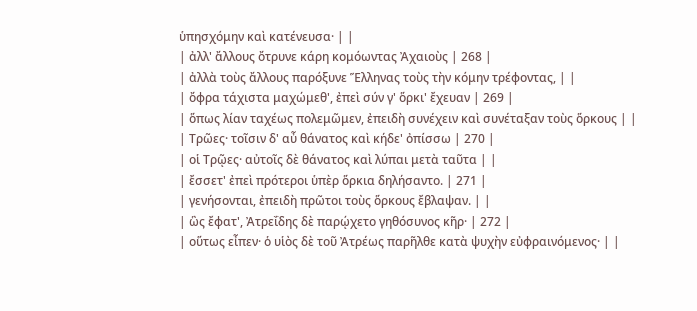ὑπησχόμην καὶ κατένευσα· | |
| ἀλλ' ἄλλους ὄτρυνε κάρη κομόωντας Ἀχαιοὺς | 268 |
| ἀλλὰ τοὺς ἄλλους παρόξυνε Ἕλληνας τοὺς τὴν κόμην τρέφοντας, | |
| ὄφρα τάχιστα μαχώμεθ', ἐπεὶ σύν γ' ὅρκι' ἔχευαν | 269 |
| ὅπως λίαν ταχέως πολεμῶμεν, ἐπειδὴ συνέχειν καὶ συνέταξαν τοὺς ὅρκους | |
| Τρῶες· τοῖσιν δ' αὖ θάνατος καὶ κήδε' ὀπίσσω | 270 |
| οἱ Τρῷες· αὐτοῖς δὲ θάνατος καὶ λύπαι μετὰ ταῦτα | |
| ἔσσετ' ἐπεὶ πρότεροι ὑπὲρ ὅρκια δηλήσαντο. | 271 |
| γενήσονται, ἐπειδὴ πρῶτοι τοὺς ὅρκους ἔβλαψαν. | |
| ὣς ἔφατ', Ἀτρεΐδης δὲ παρῴχετο γηθόσυνος κῆρ· | 272 |
| οὕτως εἶπεν· ὁ υἱὸς δὲ τοῦ Ἀτρέως παρῆλθε κατὰ ψυχὴν εὐφραινόμενος· | |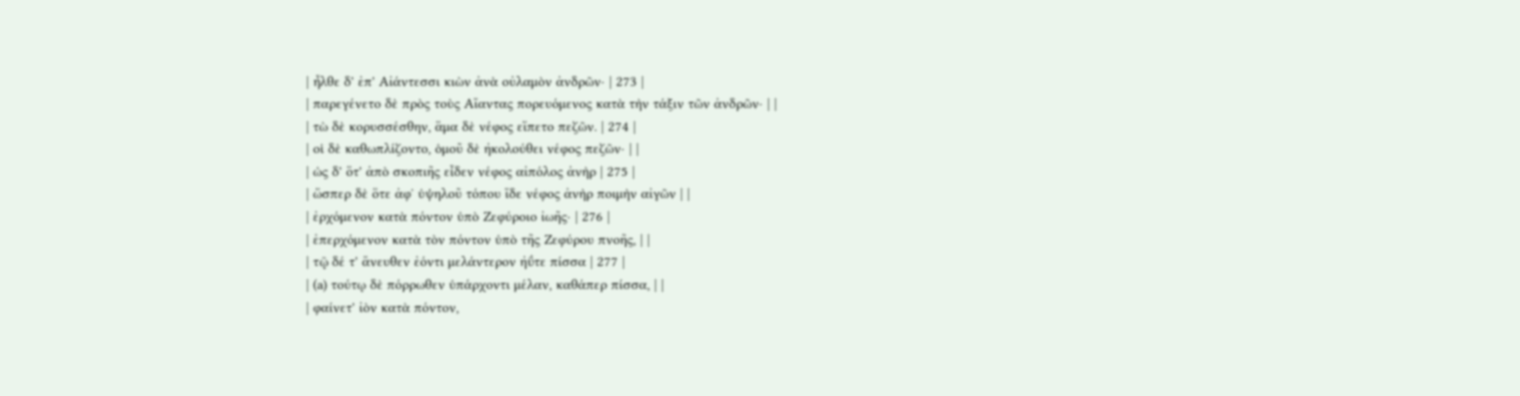| ἦλθε δ' ἐπ' Αἰάντεσσι κιὼν ἀνὰ οὐλαμὸν ἀνδρῶν· | 273 |
| παρεγένετο δὲ πρὸς τοὺς Αἴαντας πορευόμενος κατὰ τὴν τάξιν τῶν ἀνδρῶν· | |
| τὼ δὲ κορυσσέσθην, ἅμα δὲ νέφος εἵπετο πεζῶν. | 274 |
| οἱ δὲ καθωπλίζοντο, ὁμοῦ δὲ ἠκολούθει νέφος πεζῶν· | |
| ὡς δ' ὅτ' ἀπὸ σκοπιῆς εἶδεν νέφος αἰπόλος ἀνὴρ | 275 |
| ὥσπερ δὲ ὅτε ἀφ᾽ ὑψηλοῦ τόπου ἴδε νέφος ἀνὴρ ποιμὴν αἰγῶν | |
| ἐρχόμενον κατὰ πόντον ὑπὸ Ζεφύροιο ἰωῆς· | 276 |
| ἐπερχόμενον κατὰ τὸν πόντον ὑπὸ τῆς Ζεφύρου πνοῆς, | |
| τῷ δέ τ' ἄνευθεν ἐόντι μελάντερον ἠΰτε πίσσα | 277 |
| (a) τούτῳ δὲ πόρρωθεν ὑπάρχοντι μέλαν, καθάπερ πίσσα, | |
| φαίνετ' ἰὸν κατὰ πόντον,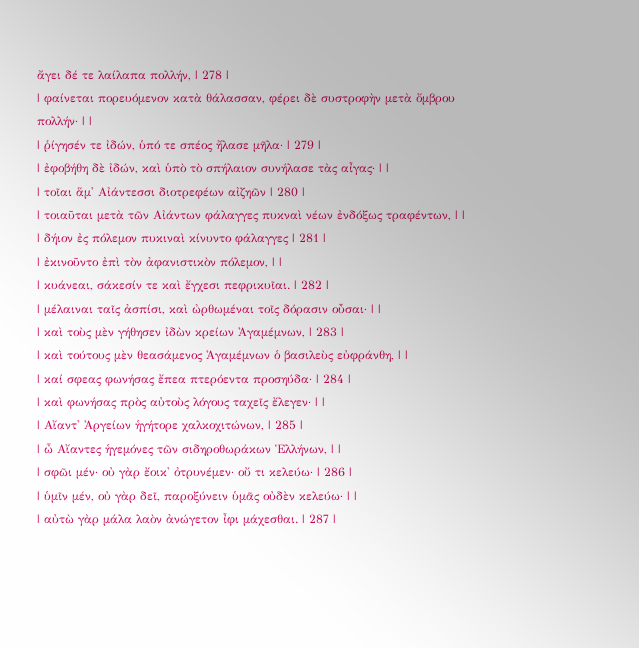ἄγει δέ τε λαίλαπα πολλήν, | 278 |
| φαίνεται πορευόμενον κατὰ θάλασσαν, φέρει δὲ συστροφὴν μετὰ ὄμβρου πολλήν· | |
| ῥίγησέν τε ἰδών, ὑπό τε σπέος ἤλασε μῆλα· | 279 |
| ἐφοβήθη δὲ ἰδών, καὶ ὑπὸ τὸ σπήλαιον συνήλασε τὰς αἶγας· | |
| τοῖαι ἅμ' Αἰάντεσσι διοτρεφέων αἰζηῶν | 280 |
| τοιαῦται μετὰ τῶν Αἰάντων φάλαγγες πυκναὶ νέων ἐνδόξως τραφέντων, | |
| δήιον ἐς πόλεμον πυκιναὶ κίνυντο φάλαγγες | 281 |
| ἐκινοῦντο ἐπὶ τὸν ἀφανιστικὸν πόλεμον, | |
| κυάνεαι, σάκεσίν τε καὶ ἔγχεσι πεφρικυῖαι. | 282 |
| μέλαιναι ταῖς ἀσπίσι, καὶ ὠρθωμέναι τοῖς δόρασιν οὖσαι· | |
| καὶ τοὺς μὲν γήθησεν ἰδὼν κρείων Ἀγαμέμνων, | 283 |
| καὶ τούτους μὲν θεασάμενος Ἀγαμέμνων ὁ βασιλεὺς εὐφράνθη, | |
| καί σφεας φωνήσας ἔπεα πτερόεντα προσηύδα· | 284 |
| καὶ φωνήσας πρὸς αὐτοὺς λόγους ταχεῖς ἔλεγεν· | |
| Αἴαντ' Ἀργείων ἡγήτορε χαλκοχιτώνων, | 285 |
| ὦ Αἴαντες ἡγεμόνες τῶν σιδηροθωράκων Ἑλλήνων, | |
| σφῶι μέν· οὐ γὰρ ἔοικ' ὀτρυνέμεν· οὔ τι κελεύω· | 286 |
| ὑμῖν μέν, οὐ γὰρ δεῖ, παροξύνειν ὑμᾶς οὐδὲν κελεύω· | |
| αὐτὼ γὰρ μάλα λαὸν ἀνώγετον ἶφι μάχεσθαι. | 287 |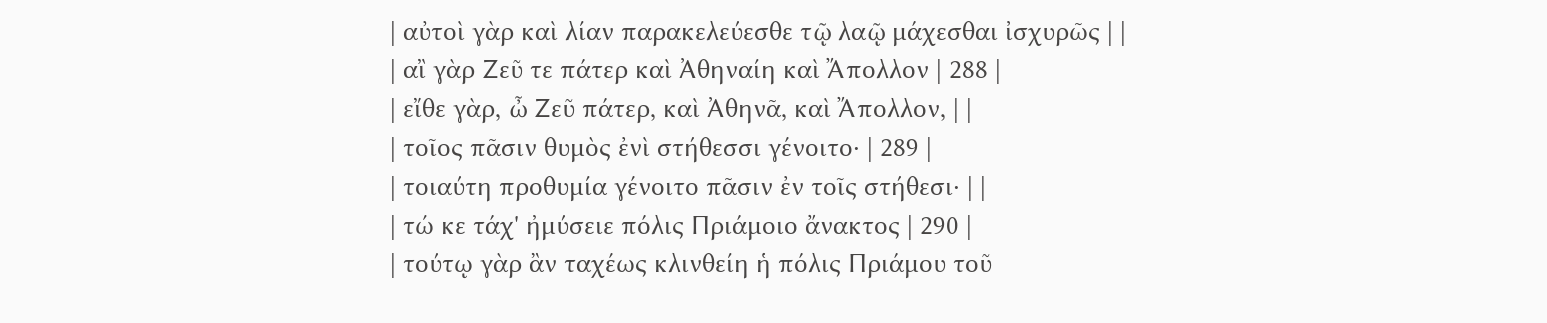| αὐτοὶ γὰρ καὶ λίαν παρακελεύεσθε τῷ λαῷ μάχεσθαι ἰσχυρῶς | |
| αἲ γὰρ Ζεῦ τε πάτερ καὶ Ἀθηναίη καὶ Ἄπολλον | 288 |
| εἴθε γὰρ, ὦ Ζεῦ πάτερ, καὶ Ἀθηνᾶ, καὶ Ἄπολλον, | |
| τοῖος πᾶσιν θυμὸς ἐνὶ στήθεσσι γένοιτο· | 289 |
| τοιαύτη προθυμία γένοιτο πᾶσιν ἐν τοῖς στήθεσι· | |
| τώ κε τάχ' ἠμύσειε πόλις Πριάμοιο ἄνακτος | 290 |
| τούτῳ γὰρ ἂν ταχέως κλινθείη ἡ πόλις Πριάμου τοῦ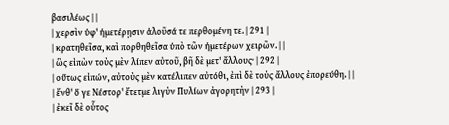βασιλέως | |
| χερσὶν ὑφ' ἡμετέρῃσιν ἁλοῦσά τε περθομένη τε. | 291 |
| κρατηθεῖσα, καὶ πορθηθεῖσα ὑπὸ τῶν ἡμετέρων χειρῶν. | |
| ὣς εἰπὼν τοὺς μὲν λίπεν αὐτοῦ, βῆ δὲ μετ' ἄλλους· | 292 |
| οὕτως εἰπών, αὐτοὺς μὲν κατέλιπεν αὐτόθι, ἐπὶ δὲ τοὺς ἄλλους ἐπορεύθη. | |
| ἔνθ' ὅ γε Νέστορ' ἔτετμε λιγὺν Πυλίων ἀγορητὴν | 293 |
| ἐκεῖ δὲ οὗτος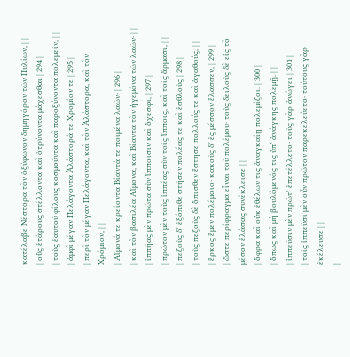κατέλαβε Νέστορα τὸν ὀξύφωνον δημηγόρον τῶν Πυλίων, | |
| οὓς ἑτάρους στέλλοντα καὶ ὀτρύνοντα μάχεσθαι | 294 |
| τοὺς ἑαυτοῦ φίλους κοσμοῦντα καὶ παροξύνοντα πολεμεῖν, | |
| ἀμφὶ μέγαν Πελάγοντα Ἀλάστορά τε Χρομίον τε | 295 |
| περὶ τὸν μέγαν Πελάγοντα, καὶ τὸν Ἀλάστορα, καὶ τὸν Χρόμιον, | |
| Αἵμονά τε κρείοντα Βίαντά τε ποιμένα λαῶν· | 296 |
| καὶ τὸν βασιλέα Αἵμονα, καὶ Βίαντα τὸν ἡγεμόνα τῶν λαῶν· | |
| ἱππῆας μὲν πρῶτα σὺν ἵπποισιν καὶ ὄχεσφι, | 297 |
| πρῶτον μὲν τοὺς ἱππέας σὺν τοῖς ἵπποις, καὶ τοῖς ἄρμασι, | |
| πεζοὺς δ' ἐξόπιθε στῆσεν πολέας τε καὶ ἐσθλοὺς | 298 |
| τοὺς πεζοὺς δὲ ὄπισθεν ἔστησε πολλούς τε καὶ ἀγαθούς, | |
| ἕρκος ἔμεν πολέμοιο· κακοὺς δ' ἐς μέσσον ἔλασσεν, | 299 |
| ὥστε περίφραγμα εἶναι τοῦ πολέμου· τοὺς δειλοὺς δὲ εἰς τὸ μέσον ἐλάσας συνέκλεισε | |
| ὄφρα καὶ οὐκ ἐθέλων τις ἀναγκαίῃ πολεμίζοι. | 300 |
| ὅπως καὶ μὴ βουλόμενός τις ὑπ᾿ ἀνάγκης πολεμῇ. | |
| ἱππεῦσιν μὲν πρῶτ' ἐπετέλλετο· τοὺς γὰρ ἀνώγει | 301 |
| τοῖς ἱππεῦσι μὲν οὖν πρῶτον παρεκελεύετο· τούτους γὰρ ἐκέλευσε | |
|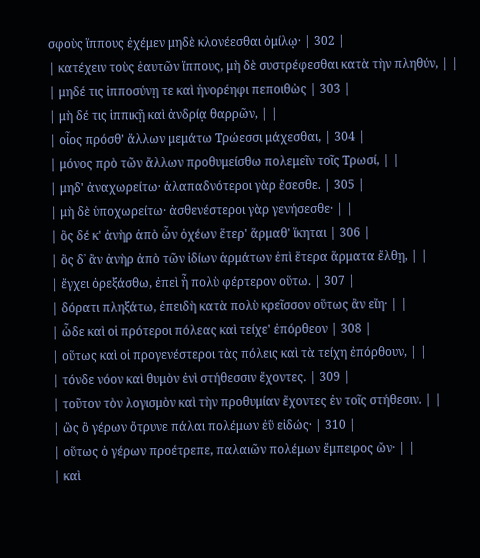σφοὺς ἵππους ἐχέμεν μηδὲ κλονέεσθαι ὁμίλῳ· | 302 |
| κατέχειν τοὺς ἑαυτῶν ἵππους, μὴ δὲ συστρέφεσθαι κατὰ τὴν πληθύν, | |
| μηδέ τις ἱπποσύνῃ τε καὶ ἠνορέηφι πεποιθὼς | 303 |
| μὴ δέ τις ἱππικῇ καὶ ἀνδρίᾳ θαρρῶν, | |
| οἶος πρόσθ' ἄλλων μεμάτω Τρώεσσι μάχεσθαι, | 304 |
| μόνος πρὸ τῶν ἄλλων προθυμείσθω πολεμεῖν τοῖς Τρωσί, | |
| μηδ' ἀναχωρείτω· ἀλαπαδνότεροι γὰρ ἔσεσθε. | 305 |
| μὴ δὲ ὑποχωρείτω· ἀσθενέστεροι γὰρ γενήσεσθε· | |
| ὃς δέ κ' ἀνὴρ ἀπὸ ὧν ὀχέων ἕτερ' ἅρμαθ' ἵκηται | 306 |
| ὃς δ᾽ ἂν ἀνὴρ ἀπὸ τῶν ἰδίων ἁρμάτων ἐπὶ ἕτερα ἅρματα ἔλθῃ, | |
| ἔγχει ὀρεξάσθω, ἐπεὶ ἦ πολὺ φέρτερον οὕτω. | 307 |
| δόρατι πληξάτω, ἐπειδὴ κατὰ πολὺ κρεῖσσον οὕτως ἂν εἴη· | |
| ὧδε καὶ οἱ πρότεροι πόλεας καὶ τείχε' ἐπόρθεον | 308 |
| οὕτως καὶ οἱ προγενέστεροι τὰς πόλεις καὶ τὰ τείχη ἐπόρθουν, | |
| τόνδε νόον καὶ θυμὸν ἐνὶ στήθεσσιν ἔχοντες. | 309 |
| τοῦτον τὸν λογισμὸν καὶ τὴν προθυμίαν ἔχοντες ἐν τοῖς στήθεσιν. | |
| ὣς ὃ γέρων ὄτρυνε πάλαι πολέμων ἐῢ εἰδώς· | 310 |
| οὕτως ὁ γέρων προέτρεπε, παλαιῶν πολέμων ἔμπειρος ὤν· | |
| καὶ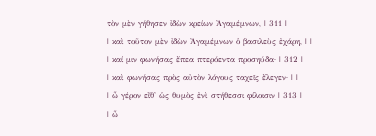τὸν μὲν γήθησεν ἰδὼν κρείων Ἀγαμέμνων, | 311 |
| καὶ τοῦτον μὲν ἰδὼν Ἀγαμέμνων ὁ βασιλεὺς ἐχάρη, | |
| καί μιν φωνήσας ἔπεα πτερόεντα προσηύδα· | 312 |
| καὶ φωνήσας πρὸς αὐτὸν λόγους ταχεῖς ἔλεγεν· | |
| ὦ γέρον εἴθ' ὡς θυμὸς ἐνὶ στήθεσσι φίλοισιν | 313 |
| ὦ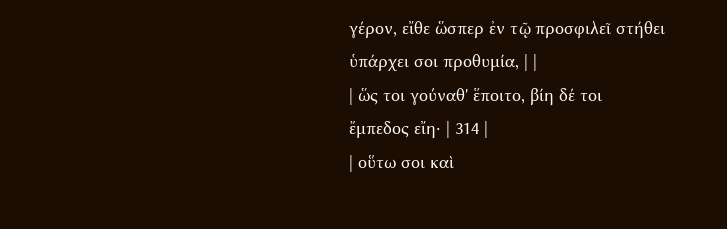γέρον, εἴθε ὥσπερ ἐν τῷ προσφιλεῖ στήθει ὑπάρχει σοι προθυμία, | |
| ὥς τοι γούναθ' ἕποιτο, βίη δέ τοι ἔμπεδος εἴη· | 314 |
| οὕτω σοι καὶ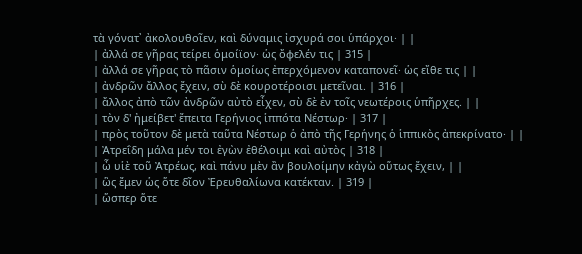τὰ γόνατ᾽ ἀκολουθοῖεν, καὶ δύναμις ἰσχυρά σοι ὑπάρχοι· | |
| ἀλλά σε γῆρας τείρει ὁμοίϊον· ὡς ὄφελέν τις | 315 |
| ἀλλά σε γῆρας τὸ πᾶσιν ὁμοίως ἐπερχόμενον καταπονεῖ· ὡς εἴθε τις | |
| ἀνδρῶν ἄλλος ἔχειν, σὺ δὲ κουροτέροισι μετεῖναι. | 316 |
| ἄλλος ἀπὸ τῶν ἀνδρῶν αὐτὸ εἶχεν, σὺ δὲ ἐν τοῖς νεωτέροις ὑπῆρχες. | |
| τὸν δ' ἠμείβετ' ἔπειτα Γερήνιος ἱππότα Νέστωρ· | 317 |
| πρὸς τοῦτον δὲ μετὰ ταῦτα Νέστωρ ὁ ἀπὸ τῆς Γερήνης ὁ ἱππικὸς ἀπεκρίνατο· | |
| Ἀτρεΐδη μάλα μέν τοι ἐγὼν ἐθέλοιμι καὶ αὐτὸς | 318 |
| ὦ υἱὲ τοῦ Ἀτρέως, καὶ πάνυ μὲν ἂν βουλοίμην κἀγὼ οὕτως ἔχειν, | |
| ὣς ἔμεν ὡς ὅτε δῖον Ἐρευθαλίωνα κατέκταν. | 319 |
| ὥσπερ ὅτε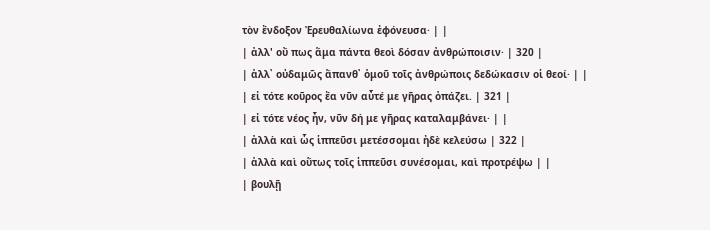τὸν ἔνδοξον Ἐρευθαλίωνα ἐφόνευσα· | |
| ἀλλ' οὔ πως ἅμα πάντα θεοὶ δόσαν ἀνθρώποισιν· | 320 |
| ἀλλ᾿ οὐδαμῶς ἅπανθ᾽ ὁμοῦ τοῖς ἀνθρώποις δεδώκασιν οἱ θεοί· | |
| εἰ τότε κοῦρος ἔα νῦν αὖτέ με γῆρας ὀπάζει. | 321 |
| εἰ τότε νέος ἦν, νῦν δή με γῆρας καταλαμβάνει· | |
| ἀλλὰ καὶ ὧς ἱππεῦσι μετέσσομαι ἠδὲ κελεύσω | 322 |
| ἀλλὰ καὶ οὕτως τοῖς ἱππεῦσι συνέσομαι, καὶ προτρέψω | |
| βουλῇ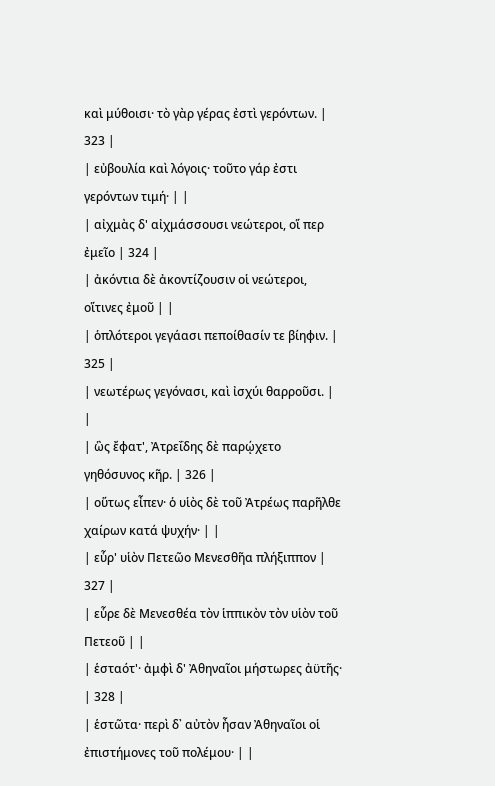καὶ μύθοισι· τὸ γὰρ γέρας ἐστὶ γερόντων. | 323 |
| εὐβουλία καὶ λόγοις· τοῦτο γάρ ἐστι γερόντων τιμή· | |
| αἰχμὰς δ' αἰχμάσσουσι νεώτεροι, οἵ περ ἐμεῖο | 324 |
| ἀκόντια δὲ ἀκοντίζουσιν οἱ νεώτεροι, οἵτινες ἐμοῦ | |
| ὁπλότεροι γεγάασι πεποίθασίν τε βίηφιν. | 325 |
| νεωτέρως γεγόνασι, καὶ ἰσχύι θαρροῦσι. | |
| ὣς ἔφατ', Ἀτρεΐδης δὲ παρῴχετο γηθόσυνος κῆρ. | 326 |
| οὕτως εἶπεν· ὁ υἱὸς δὲ τοῦ Ἀτρέως παρῆλθε χαίρων κατά ψυχήν· | |
| εὗρ' υἱὸν Πετεῶο Μενεσθῆα πλήξιππον | 327 |
| εὗρε δὲ Μενεσθέα τὸν ἱππικὸν τὸν υἱὸν τοῦ Πετεοῦ | |
| ἑσταότ'· ἀμφὶ δ' Ἀθηναῖοι μήστωρες ἀϋτῆς· | 328 |
| ἑστῶτα· περὶ δ᾽ αὐτὸν ἦσαν Ἀθηναῖοι οἱ ἐπιστήμονες τοῦ πολέμου· | |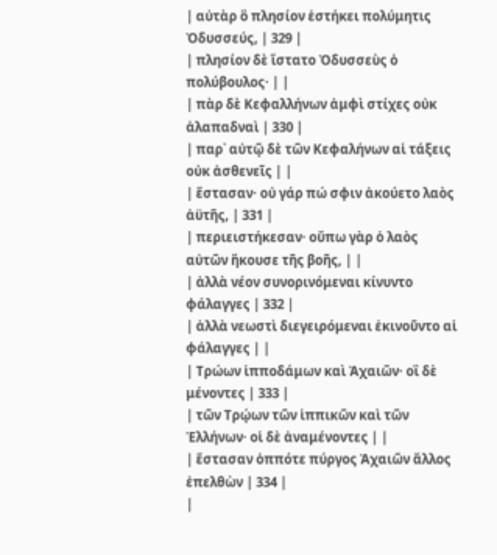| αὐτὰρ ὃ πλησίον ἑστήκει πολύμητις Ὀδυσσεύς, | 329 |
| πλησίον δὲ ἵστατο Ὀδυσσεὺς ὁ πολύβουλος· | |
| πὰρ δὲ Κεφαλλήνων ἀμφὶ στίχες οὐκ ἀλαπαδναὶ | 330 |
| παρ᾿ αὐτῷ δὲ τῶν Κεφαλήνων αἱ τάξεις οὐκ ἀσθενεῖς | |
| ἕστασαν· οὐ γάρ πώ σφιν ἀκούετο λαὸς ἀϋτῆς, | 331 |
| περιειστήκεσαν· οὔπω γὰρ ὁ λαὸς αὐτῶν ἤκουσε τῆς βοῆς, | |
| ἀλλὰ νέον συνορινόμεναι κίνυντο φάλαγγες | 332 |
| ἀλλὰ νεωστὶ διεγειρόμεναι ἐκινοῦντο αἱ φάλαγγες | |
| Τρώων ἱπποδάμων καὶ Ἀχαιῶν· οἳ δὲ μένοντες | 333 |
| τῶν Τρῴων τῶν ἱππικῶν καὶ τῶν Ἑλλήνων· οἱ δὲ ἀναμένοντες | |
| ἕστασαν ὁππότε πύργος Ἀχαιῶν ἄλλος ἐπελθὼν | 334 |
|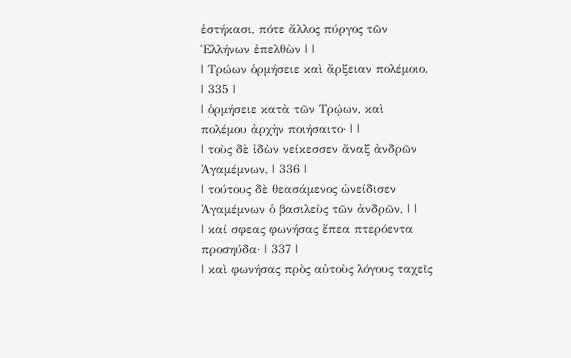ἑστήκασι, πότε ἄλλος πύργος τῶν Ἑλλήνων ἐπελθὼν | |
| Τρώων ὁρμήσειε καὶ ἄρξειαν πολέμοιο. | 335 |
| ὁρμήσειε κατὰ τῶν Τρῴων, καὶ πολέμου ἀρχὴν ποιήσαιτο· | |
| τοὺς δὲ ἰδὼν νείκεσσεν ἄναξ ἀνδρῶν Ἀγαμέμνων, | 336 |
| τούτους δὲ θεασάμενος ὠνείδισεν Ἀγαμέμνων ὁ βασιλεὺς τῶν ἀνδρῶν, | |
| καί σφεας φωνήσας ἔπεα πτερόεντα προσηύδα· | 337 |
| καὶ φωνήσας πρὸς αὐτοὺς λόγους ταχεῖς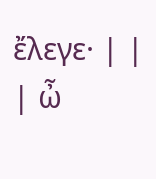ἔλεγε· | |
| ὦ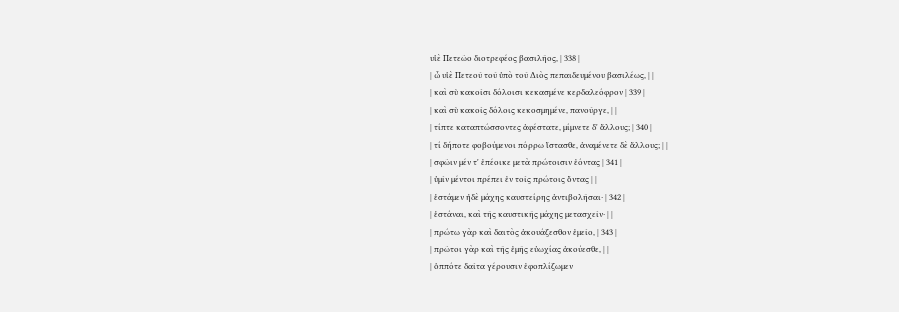υἱὲ Πετεῶο διοτρεφέος βασιλῆος, | 338 |
| ὦ υἱὲ Πετεοῦ τοῦ ὑπὸ τοῦ Διὸς πεπαιδευμένου βασιλέως, | |
| καὶ σὺ κακοῖσι δόλοισι κεκασμένε κερδαλεόφρον | 339 |
| καὶ σὺ κακοῖς δόλοις κεκοσμημένε, πανοῦργε, | |
| τίπτε καταπτώσσοντες ἀφέστατε, μίμνετε δ' ἄλλους; | 340 |
| τί δήποτε φοβούμενοι πόρρω ἵστασθε, ἀναμένετε δὲ ἄλλους; | |
| σφῶιν μέν τ' ἐπέοικε μετὰ πρώτοισιν ἐόντας | 341 |
| ὑμῖν μέντοι πρέπει ἐν τοῖς πρώτοις ὄντας | |
| ἑστάμεν ἠδὲ μάχης καυστείρης ἀντιβολῆσαι· | 342 |
| ἑστάναι, καὶ τῆς καυστικῆς μάχης μετασχεῖν· | |
| πρώτω γὰρ καὶ δαιτὸς ἀκουάζεσθον ἐμεῖο, | 343 |
| πρῶτοι γὰρ καὶ τῆς ἐμῆς εὐωχίας ἀκούεσθε, | |
| ὁππότε δαῖτα γέρουσιν ἐφοπλίζωμεν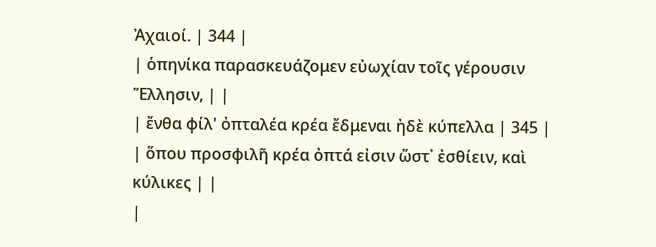Ἀχαιοί. | 344 |
| ὁπηνίκα παρασκευάζομεν εὐωχίαν τοῖς γέρουσιν Ἕλλησιν, | |
| ἔνθα φίλ' ὀπταλέα κρέα ἔδμεναι ἠδὲ κύπελλα | 345 |
| ὅπου προσφιλῆ κρέα ὀπτά εἰσιν ὥστ᾽ ἐσθίειν, καὶ κύλικες | |
|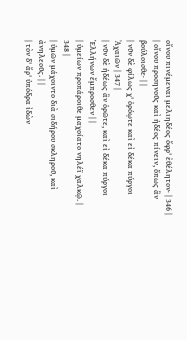οἴνου πινέμεναι μελιηδέος ὄφρ' ἐθέλητον· | 346 |
| οἴνου προσηνοῦς καὶ ἡδέος πίνειν, ὅπως ἂν βούλοισθε· | |
| νῦν δὲ φίλως χ' ὁρόῳτε καὶ εἰ δέκα πύργοι Ἀχαιῶν | 347 |
| νῦν δὲ ἡδέως ἂν ὁρῶτε, καὶ εἰ δέκα πύργοι Ἑλλήνων ἔμπροσθεν | |
| ὑμείων προπάροιθε μαχοίατο νηλέϊ χαλκῷ. | 348 |
| ὑμῶν μάχοιντο διὰ σιδήρου σκληροῦ, καὶ ἀνηλεοῦς. | |
| τὸν δ' ἄρ' ὑπόδρα ἰδὼν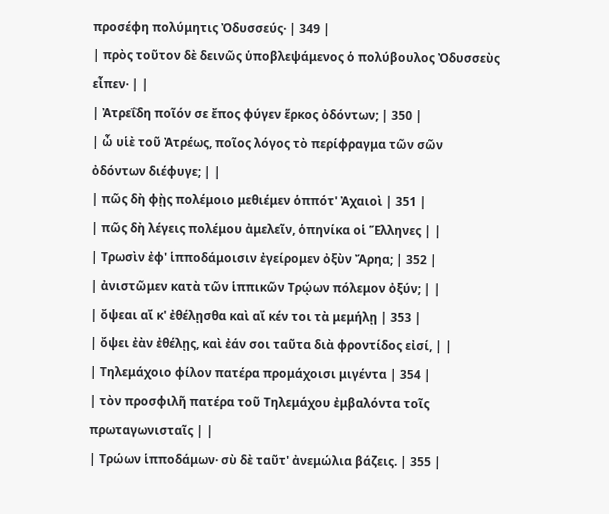προσέφη πολύμητις Ὀδυσσεύς· | 349 |
| πρὸς τοῦτον δὲ δεινῶς ὑποβλεψάμενος ὁ πολύβουλος Ὀδυσσεὺς εἶπεν· | |
| Ἀτρεΐδη ποῖόν σε ἔπος φύγεν ἕρκος ὀδόντων; | 350 |
| ὦ υἱὲ τοῦ Ἀτρέως, ποῖος λόγος τὸ περίφραγμα τῶν σῶν ὀδόντων διέφυγε; | |
| πῶς δὴ φῂς πολέμοιο μεθιέμεν ὁππότ' Ἀχαιοὶ | 351 |
| πῶς δὴ λέγεις πολέμου ἀμελεῖν, ὁπηνίκα οἱ Ἕλληνες | |
| Τρωσὶν ἐφ' ἱπποδάμοισιν ἐγείρομεν ὀξὺν Ἄρηα; | 352 |
| ἀνιστῶμεν κατὰ τῶν ἱππικῶν Τρῴων πόλεμον ὀξύν; | |
| ὄψεαι αἴ κ' ἐθέλῃσθα καὶ αἴ κέν τοι τὰ μεμήλῃ | 353 |
| ὄψει ἐὰν ἐθέλῃς, καὶ ἐάν σοι ταῦτα διὰ φροντίδος εἰσί, | |
| Τηλεμάχοιο φίλον πατέρα προμάχοισι μιγέντα | 354 |
| τὸν προσφιλῆ πατέρα τοῦ Τηλεμάχου ἐμβαλόντα τοῖς πρωταγωνισταῖς | |
| Τρώων ἱπποδάμων· σὺ δὲ ταῦτ' ἀνεμώλια βάζεις. | 355 |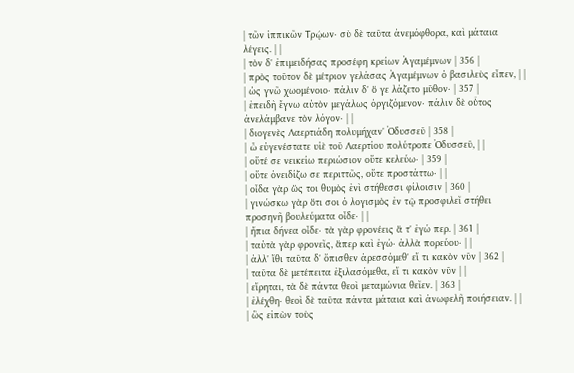| τῶν ἱππικῶν Τρῴων· σὺ δὲ ταῦτα ἀνεμόφθορα, καὶ μάταια λέγεις. | |
| τὸν δ' ἐπιμειδήσας προσέφη κρείων Ἀγαμέμνων | 356 |
| πρὸς τοῦτον δὲ μέτριον γελάσας Ἀγαμέμνων ὁ βασιλεὺς εἶπεν, | |
| ὡς γνῶ χωομένοιο· πάλιν δ' ὅ γε λάζετο μῦθον· | 357 |
| ἐπειδὴ ἔγνω αὐτὸν μεγάλως ὀργιζόμενον· πάλιν δὲ οὗτος ἀνελάμβανε τὸν λόγον· | |
| διογενὲς Λαερτιάδη πολυμήχαν' Ὀδυσσεῦ | 358 |
| ὦ εὐγενέστατε υἱὲ τοῦ Λαερτίου πολύτροπε Ὀδυσσεῦ, | |
| οὔτέ σε νεικείω περιώσιον οὔτε κελεύω· | 359 |
| οὔτε ὀνειδίζω σε περιττῶς, οὔτε προστάττω· | |
| οἶδα γὰρ ὥς τοι θυμὸς ἐνὶ στήθεσσι φίλοισιν | 360 |
| γινώσκω γὰρ ὅτι σοι ὁ λογισμὸς ἐν τῷ προσφιλεῖ στήθει προσηνῆ βουλεύματα οἶδε· | |
| ἤπια δήνεα οἶδε· τὰ γὰρ φρονέεις ἅ τ' ἐγώ περ. | 361 |
| ταὐτὰ γὰρ φρονεῖς, ἅπερ καὶ ἐγώ· ἀλλὰ πορεύου· | |
| ἀλλ' ἴθι ταῦτα δ' ὄπισθεν ἀρεσσόμεθ' εἴ τι κακὸν νῦν | 362 |
| ταῦτα δὲ μετέπειτα ἐξιλασόμεθα, εἴ τι κακὸν νῦν | |
| εἴρηται, τὰ δὲ πάντα θεοὶ μεταμώνια θεῖεν. | 363 |
| ἐλέχθη· θεοὶ δὲ ταῦτα πάντα μάταια καὶ ἀνωφελῆ ποιήσειαν. | |
| ὣς εἰπὼν τοὺς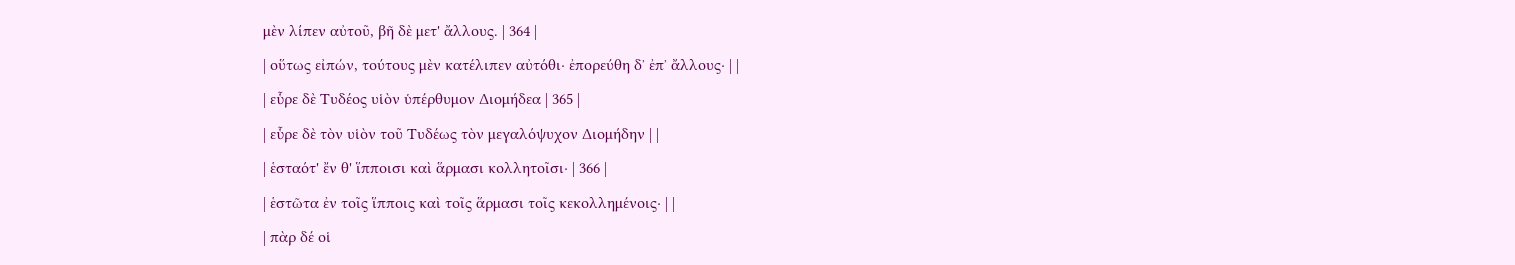μὲν λίπεν αὐτοῦ, βῆ δὲ μετ' ἄλλους. | 364 |
| οὕτως εἰπών, τούτους μὲν κατέλιπεν αὐτόθι· ἐπορεύθη δ᾽ ἐπ᾽ ἄλλους· | |
| εὗρε δὲ Τυδέος υἱὸν ὑπέρθυμον Διομήδεα | 365 |
| εὗρε δὲ τὸν υἱὸν τοῦ Τυδέως τὸν μεγαλόψυχον Διομήδην | |
| ἑσταότ' ἔν θ' ἵπποισι καὶ ἅρμασι κολλητοῖσι· | 366 |
| ἑστῶτα ἐν τοῖς ἵπποις καὶ τοῖς ἅρμασι τοῖς κεκολλημένοις· | |
| πὰρ δέ οἱ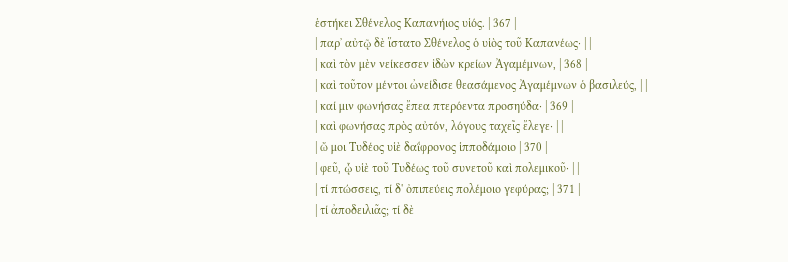ἑστήκει Σθένελος Καπανήιος υἱός. | 367 |
| παρ᾽ αὐτῷ δὲ ἵστατο Σθένελος ὁ υἱὸς τοῦ Καπανέως· | |
| καὶ τὸν μὲν νείκεσσεν ἰδὼν κρείων Ἀγαμέμνων, | 368 |
| καὶ τοῦτον μέντοι ὠνείδισε θεασάμενος Ἀγαμέμνων ὁ βασιλεύς, | |
| καί μιν φωνήσας ἔπεα πτερόεντα προσηύδα· | 369 |
| καὶ φωνήσας πρὸς αὐτόν, λόγους ταχεῖς ἔλεγε· | |
| ὤ μοι Τυδέος υἱὲ δαΐφρονος ἱπποδάμοιο | 370 |
| φεῦ, ᾧ υἱὲ τοῦ Τυδέως τοῦ συνετοῦ καὶ πολεμικοῦ· | |
| τί πτώσσεις, τί δ' ὀπιπεύεις πολέμοιο γεφύρας; | 371 |
| τί ἀποδειλιᾶς; τί δὲ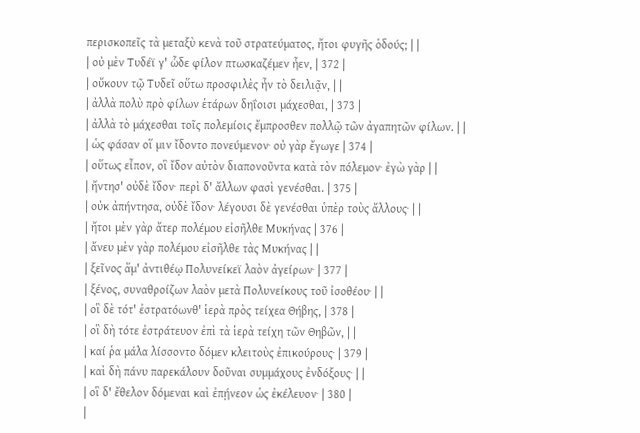περισκοπεῖς τὰ μεταξὺ κενὰ τοῦ στρατεύματος, ἤτοι φυγῆς ὁδούς; | |
| οὐ μὲν Τυδέϊ γ' ὧδε φίλον πτωσκαζέμεν ἦεν, | 372 |
| οὔκουν τῷ Τυδεῖ οὕτω προσφιλὲς ἦν τὸ δειλιᾷν, | |
| ἀλλὰ πολὺ πρὸ φίλων ἑτάρων δηΐοισι μάχεσθαι, | 373 |
| ἀλλὰ τὸ μάχεσθαι τοῖς πολεμίοις ἔμπροσθεν πολλῷ τῶν ἀγαπητῶν φίλων. | |
| ὡς φάσαν οἵ μιν ἴδοντο πονεύμενον· οὐ γὰρ ἔγωγε | 374 |
| οὕτως εἶπον, οἳ ἴδον αὐτὸν διαπονοῦντα κατὰ τὸν πόλεμον· ἐγὼ γὰρ | |
| ἤντησ' οὐδὲ ἴδον· περὶ δ' ἄλλων φασὶ γενέσθαι. | 375 |
| οὐκ ἀπήντησα, οὐδὲ ἴδον· λέγουσι δὲ γενέσθαι ὑπὲρ τοὺς ἄλλους· | |
| ἤτοι μὲν γὰρ ἄτερ πολέμου εἰσῆλθε Μυκήνας | 376 |
| ἄνευ μὲν γὰρ πολέμου εἰσῆλθε τὰς Μυκήνας | |
| ξεῖνος ἅμ' ἀντιθέῳ Πολυνείκεϊ λαὸν ἀγείρων· | 377 |
| ξένος, συναθροίζων λαὸν μετὰ Πολυνείκους τοῦ ἰσοθέου· | |
| οἳ δὲ τότ' ἐστρατόωνθ' ἱερὰ πρὸς τείχεα Θήβης, | 378 |
| οἳ δὴ τότε ἐστράτευον ἐπὶ τὰ ἱερὰ τείχη τῶν Θηβῶν, | |
| καί ῥα μάλα λίσσοντο δόμεν κλειτοὺς ἐπικούρους· | 379 |
| καὶ δὴ πάνυ παρεκάλουν δοῦναι συμμάχους ἐνδόξους· | |
| οἳ δ' ἔθελον δόμεναι καὶ ἐπῄνεον ὡς ἐκέλευον· | 380 |
|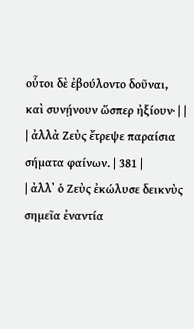οὗτοι δὲ ἐβούλοντο δοῦναι, καὶ συνῄνουν ὥσπερ ἠξίουν· | |
| ἀλλὰ Ζεὺς ἔτρεψε παραίσια σήματα φαίνων. | 381 |
| ἀλλ᾽ ὁ Ζεὺς ἐκώλυσε δεικνὺς σημεῖα ἐναντία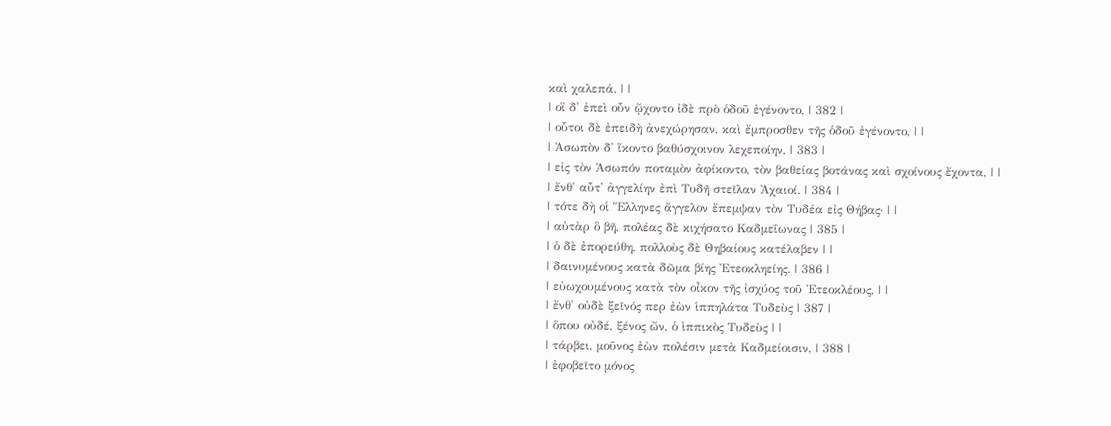καὶ χαλεπά. | |
| οἳ δ' ἐπεὶ οὖν ᾤχοντο ἰδὲ πρὸ ὁδοῦ ἐγένοντο, | 382 |
| οὗτοι δὲ ἐπειδὴ ἀνεχώρησαν, καὶ ἔμπροσθεν τῆς ὁδοῦ ἐγένοντο, | |
| Ἀσωπὸν δ' ἵκοντο βαθύσχοινον λεχεποίην, | 383 |
| εἰς τὸν Ἀσωπόν ποταμὸν ἀφίκοντο, τὸν βαθείας βοτάνας καὶ σχοίνους ἔχοντα, | |
| ἔνθ' αὖτ' ἀγγελίην ἐπὶ Τυδῆ στεῖλαν Ἀχαιοί. | 384 |
| τότε δὴ οἱ Ἕλληνες ἄγγελον ἔπεμψαν τὸν Τυδέα εἰς Θήβας· | |
| αὐτὰρ ὃ βῆ, πολέας δὲ κιχήσατο Καδμεΐωνας | 385 |
| ὁ δὲ ἐπορεύθη, πολλοὺς δὲ Θηβαίους κατέλαβεν | |
| δαινυμένους κατὰ δῶμα βίης Ἐτεοκληείης. | 386 |
| εὐωχουμένους κατὰ τὸν οἶκον τῆς ἰσχύος τοῦ Ἐτεοκλέους, | |
| ἔνθ' οὐδὲ ξεῖνός περ ἐὼν ἱππηλάτα Τυδεὺς | 387 |
| ὅπου οὐδέ, ξένος ὤν, ὁ ἱππικὸς Τυδεὺς | |
| τάρβει, μοῦνος ἐὼν πολέσιν μετὰ Καδμείοισιν, | 388 |
| ἐφοβεῖτο μόνος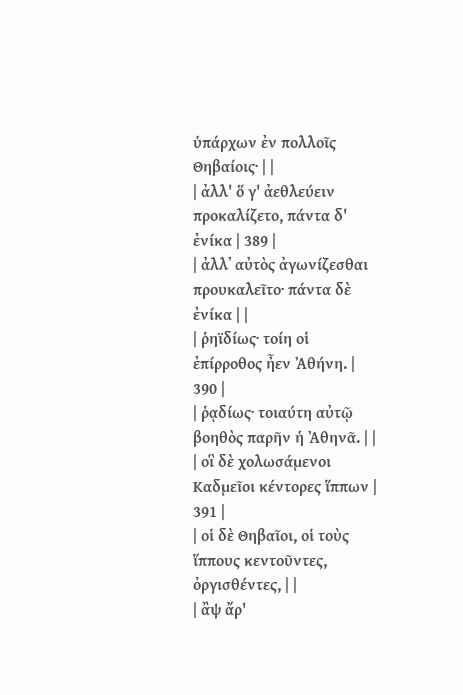ὑπάρχων ἐν πολλοῖς Θηβαίοις· | |
| ἀλλ' ὅ γ' ἀεθλεύειν προκαλίζετο, πάντα δ' ἐνίκα | 389 |
| ἀλλ᾿ αὐτὸς ἀγωνίζεσθαι προυκαλεῖτο· πάντα δὲ ἐνίκα | |
| ῥηϊδίως· τοίη οἱ ἐπίρροθος ἦεν Ἀθήνη. | 390 |
| ῥᾳδίως· τοιαύτη αὐτῷ βοηθὸς παρῆν ἡ Ἀθηνᾶ. | |
| οἳ δὲ χολωσάμενοι Καδμεῖοι κέντορες ἵππων | 391 |
| οἱ δὲ Θηβαῖοι, οἱ τοὺς ἵππους κεντοῦντες, ὀργισθέντες, | |
| ἂψ ἄρ'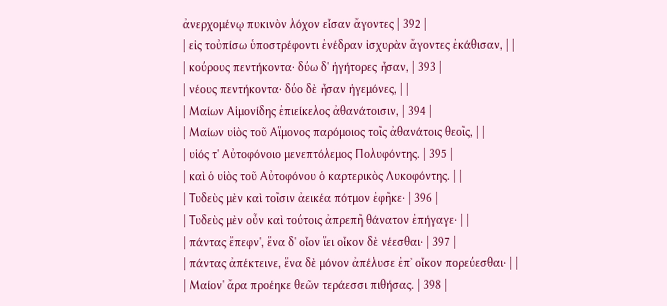ἀνερχομένῳ πυκινὸν λόχον εἷσαν ἄγοντες | 392 |
| εἰς τοὐπίσω ὑποστρέφοντι ἐνέδραν ἰσχυρὰν ἄγοντες ἐκάθισαν, | |
| κούρους πεντήκοντα· δύω δ' ἡγήτορες ἦσαν, | 393 |
| νέους πεντήκοντα· δύο δὲ ἦσαν ἡγεμόνες, | |
| Μαίων Αἱμονίδης ἐπιείκελος ἀθανάτοισιν, | 394 |
| Μαίων υἱὸς τοῦ Αἵμονος παρόμοιος τοῖς ἀθανάτοις θεοῖς, | |
| υἱός τ' Αὐτοφόνοιο μενεπτόλεμος Πολυφόντης. | 395 |
| καὶ ὁ υἱὸς τοῦ Αὐτοφόνου ὁ καρτερικὸς Λυκοφόντης. | |
| Τυδεὺς μὲν καὶ τοῖσιν ἀεικέα πότμον ἐφῆκε· | 396 |
| Τυδεὺς μὲν οὖν καὶ τούτοις ἀπρεπῆ θάνατον ἐπήγαγε· | |
| πάντας ἔπεφν', ἕνα δ' οἶον ἵει οἶκον δὲ νέεσθαι· | 397 |
| πάντας ἀπέκτεινε, ἕνα δὲ μόνον ἀπέλυσε ἐπ᾽ οἶκον πορεύεσθαι· | |
| Μαίον' ἄρα προέηκε θεῶν τεράεσσι πιθήσας. | 398 |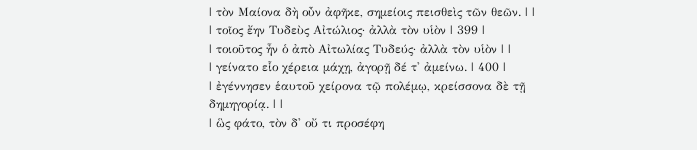| τὸν Μαίονα δὴ οὖν ἀφῆκε, σημείοις πεισθεὶς τῶν θεῶν. | |
| τοῖος ἔην Τυδεὺς Αἰτώλιος· ἀλλὰ τὸν υἱὸν | 399 |
| τοιοῦτος ἦν ὁ ἀπὸ Αἰτωλίας Τυδεύς· ἀλλὰ τὸν υἱὸν | |
| γείνατο εἷο χέρεια μάχῃ, ἀγορῇ δέ τ' ἀμείνω. | 400 |
| ἐγέννησεν ἑαυτοῦ χείρονα τῷ πολέμῳ, κρείσσονα δὲ τῇ δημηγορίᾳ. | |
| ὣς φάτο, τὸν δ' οὔ τι προσέφη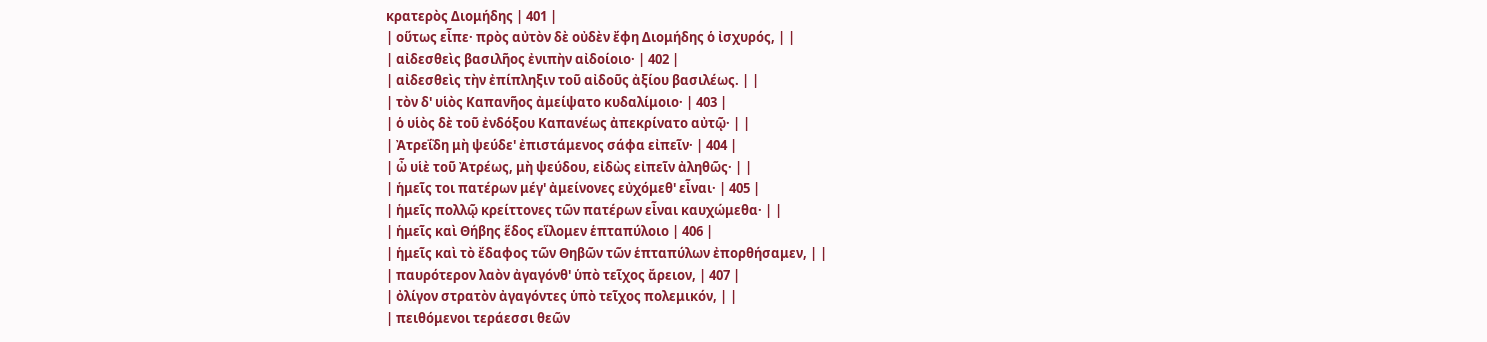κρατερὸς Διομήδης | 401 |
| οὕτως εἶπε· πρὸς αὐτὸν δὲ οὐδὲν ἔφη Διομήδης ὁ ἰσχυρός, | |
| αἰδεσθεὶς βασιλῆος ἐνιπὴν αἰδοίοιο· | 402 |
| αἰδεσθεὶς τὴν ἐπίπληξιν τοῦ αἰδοῦς ἀξίου βασιλέως. | |
| τὸν δ' υἱὸς Καπανῆος ἀμείψατο κυδαλίμοιο· | 403 |
| ὁ υἱὸς δὲ τοῦ ἐνδόξου Καπανέως ἀπεκρίνατο αὐτῷ· | |
| Ἀτρεΐδη μὴ ψεύδε' ἐπιστάμενος σάφα εἰπεῖν· | 404 |
| ὦ υἱὲ τοῦ Ἀτρέως, μὴ ψεύδου, εἰδὼς εἰπεῖν ἀληθῶς· | |
| ἡμεῖς τοι πατέρων μέγ' ἀμείνονες εὐχόμεθ' εἶναι· | 405 |
| ἡμεῖς πολλῷ κρείττονες τῶν πατέρων εἶναι καυχώμεθα· | |
| ἡμεῖς καὶ Θήβης ἕδος εἵλομεν ἑπταπύλοιο | 406 |
| ἡμεῖς καὶ τὸ ἔδαφος τῶν Θηβῶν τῶν ἑπταπύλων ἐπορθήσαμεν, | |
| παυρότερον λαὸν ἀγαγόνθ' ὑπὸ τεῖχος ἄρειον, | 407 |
| ὀλίγον στρατὸν ἀγαγόντες ὑπὸ τεῖχος πολεμικόν, | |
| πειθόμενοι τεράεσσι θεῶν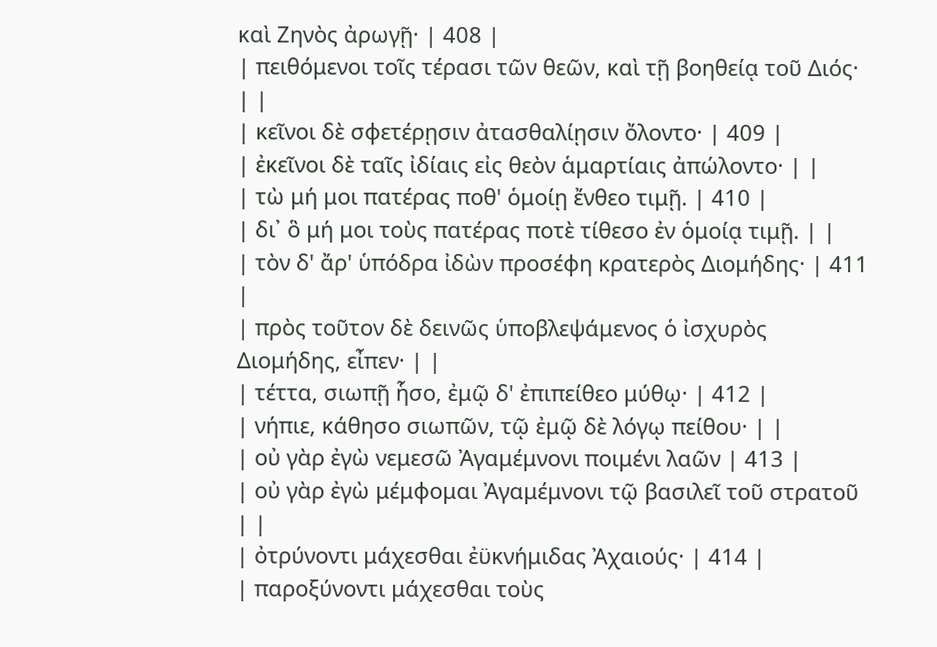καὶ Ζηνὸς ἀρωγῇ· | 408 |
| πειθόμενοι τοῖς τέρασι τῶν θεῶν, καὶ τῇ βοηθείᾳ τοῦ Διός· | |
| κεῖνοι δὲ σφετέρῃσιν ἀτασθαλίῃσιν ὄλοντο· | 409 |
| ἐκεῖνοι δὲ ταῖς ἰδίαις εἰς θεὸν ἁμαρτίαις ἀπώλοντο· | |
| τὼ μή μοι πατέρας ποθ' ὁμοίῃ ἔνθεο τιμῇ. | 410 |
| δι᾿ ὃ μή μοι τοὺς πατέρας ποτὲ τίθεσο ἐν ὁμοίᾳ τιμῇ. | |
| τὸν δ' ἄρ' ὑπόδρα ἰδὼν προσέφη κρατερὸς Διομήδης· | 411 |
| πρὸς τοῦτον δὲ δεινῶς ὑποβλεψάμενος ὁ ἰσχυρὸς Διομήδης, εἶπεν· | |
| τέττα, σιωπῇ ἧσο, ἐμῷ δ' ἐπιπείθεο μύθῳ· | 412 |
| νήπιε, κάθησο σιωπῶν, τῷ ἐμῷ δὲ λόγῳ πείθου· | |
| οὐ γὰρ ἐγὼ νεμεσῶ Ἀγαμέμνονι ποιμένι λαῶν | 413 |
| οὐ γὰρ ἐγὼ μέμφομαι Ἀγαμέμνονι τῷ βασιλεῖ τοῦ στρατοῦ | |
| ὀτρύνοντι μάχεσθαι ἐϋκνήμιδας Ἀχαιούς· | 414 |
| παροξύνοντι μάχεσθαι τοὺς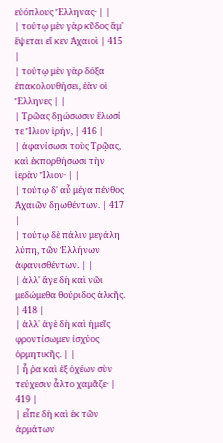εὐόπλους Ἕλληνας· | |
| τούτῳ μὲν γὰρ κῦδος ἅμ' ἕψεται εἴ κεν Ἀχαιοὶ | 415 |
| τούτῳ μὲν γὰρ δόξα ἐπακολουθήσει, ἐὰν οἱ Ἕλληνες | |
| Τρῶας δῃώσωσιν ἕλωσί τε Ἴλιον ἱρήν, | 416 |
| ἀφανίσωσι τοὺς Τρῷας, καὶ ἐκπορθήσωσι τὴν ἱερὰν Ἴλιον· | |
| τούτῳ δ' αὖ μέγα πένθος Ἀχαιῶν δῃωθέντων. | 417 |
| τούτῳ δὲ πάλιν μεγάλη λύπη, τῶν Ἑλλήνων ἀφανισθέντων. | |
| ἀλλ' ἄγε δὴ καὶ νῶι μεδώμεθα θούριδος ἀλκῆς. | 418 |
| ἀλλ᾽ ἀγὲ δὴ καὶ ἡμεῖς φροντίσωμεν ἰσχύος ὁρμητικῆς. | |
| ἦ ῥα καὶ ἐξ ὀχέων σὺν τεύχεσιν ἆλτο χαμᾶζε· | 419 |
| εἶπε δὴ καὶ ἐκ τῶν ἀρμάτων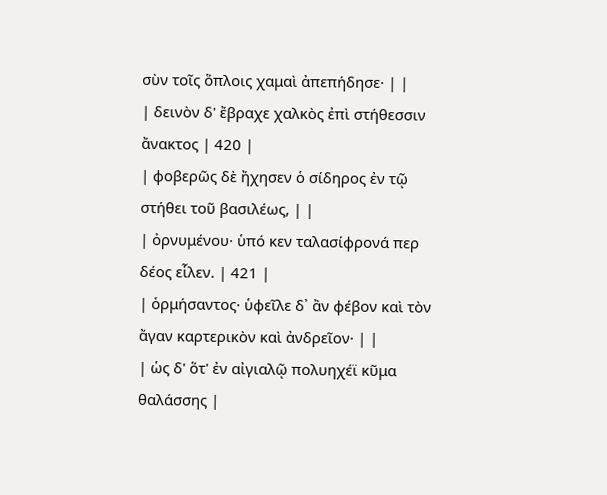σὺν τοῖς ὅπλοις χαμαὶ ἀπεπήδησε· | |
| δεινὸν δ' ἔβραχε χαλκὸς ἐπὶ στήθεσσιν ἄνακτος | 420 |
| φοβερῶς δὲ ἤχησεν ὁ σίδηρος ἐν τῷ στήθει τοῦ βασιλέως, | |
| ὀρνυμένου· ὑπό κεν ταλασίφρονά περ δέος εἷλεν. | 421 |
| ὁρμήσαντος· ὑφεῖλε δ᾽ ἂν φέβον καὶ τὸν ἄγαν καρτερικὸν καὶ ἀνδρεῖον· | |
| ὡς δ' ὅτ' ἐν αἰγιαλῷ πολυηχέϊ κῦμα θαλάσσης |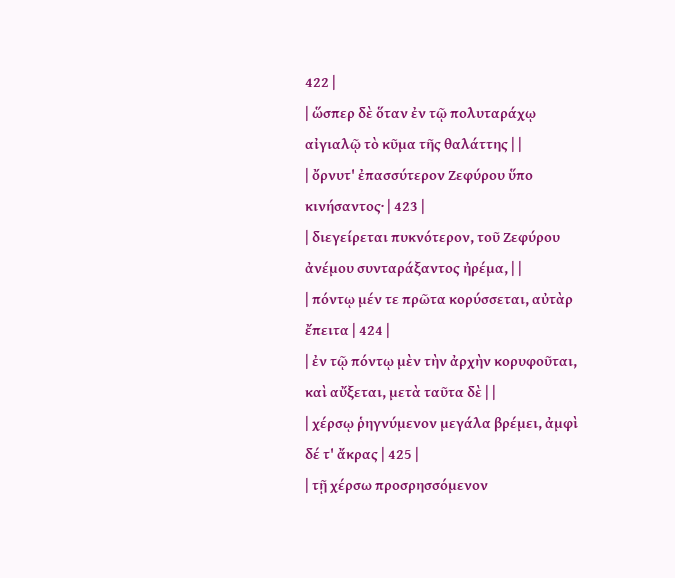422 |
| ὥσπερ δὲ ὅταν ἐν τῷ πολυταράχῳ αἰγιαλῷ τὸ κῦμα τῆς θαλάττης | |
| ὄρνυτ' ἐπασσύτερον Ζεφύρου ὕπο κινήσαντος· | 423 |
| διεγείρεται πυκνότερον, τοῦ Ζεφύρου ἀνέμου συνταράξαντος ἠρέμα, | |
| πόντῳ μέν τε πρῶτα κορύσσεται, αὐτὰρ ἔπειτα | 424 |
| ἐν τῷ πόντῳ μὲν τὴν ἀρχὴν κορυφοῦται, καὶ αὔξεται, μετὰ ταῦτα δὲ | |
| χέρσῳ ῥηγνύμενον μεγάλα βρέμει, ἀμφὶ δέ τ' ἄκρας | 425 |
| τῇ χέρσω προσρησσόμενον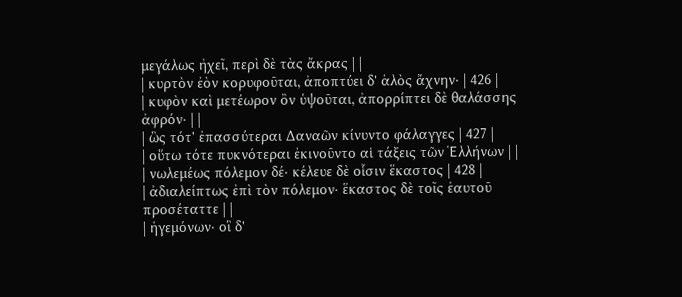μεγάλως ἠχεῖ, περὶ δὲ τὰς ἄκρας | |
| κυρτὸν ἐὸν κορυφοῦται, ἀποπτύει δ' ἁλὸς ἄχνην· | 426 |
| κυφὸν καὶ μετέωρον ὂν ὑψοῦται, ἀπορρίπτει δὲ θαλάσσης ἀφρόν· | |
| ὣς τότ' ἐπασσύτεραι Δαναῶν κίνυντο φάλαγγες | 427 |
| οὕτω τότε πυκνότεραι ἐκινοῦντο αἱ τάξεις τῶν Ἑλλήνων | |
| νωλεμέως πόλεμον δέ· κέλευε δὲ οἷσιν ἕκαστος | 428 |
| ἀδιαλείπτως ἐπὶ τὸν πόλεμον· ἕκαστος δὲ τοῖς ἑαυτοῦ προσέταττε | |
| ἡγεμόνων· οἳ δ'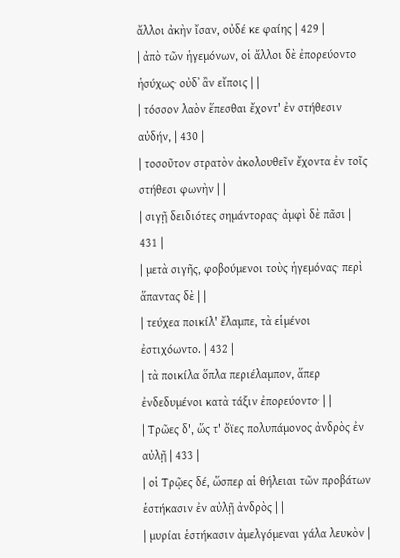ἄλλοι ἀκὴν ἴσαν, οὐδέ κε φαίης | 429 |
| ἀπὸ τῶν ἡγεμόνων, οἱ ἄλλοι δὲ ἐπορεύοντο ἡσύχως· οὐδ᾽ ἂν εἴποις | |
| τόσσον λαὸν ἕπεσθαι ἔχοντ' ἐν στήθεσιν αὐδήν, | 430 |
| τοσοῦτον στρατὸν ἀκολουθεῖν ἔχοντα ἐν τοῖς στήθεσι φωνὴν | |
| σιγῇ δειδιότες σημάντορας· ἀμφὶ δὲ πᾶσι | 431 |
| μετὰ σιγῆς, φοβούμενοι τοὺς ἡγεμόνας· περὶ ἅπαντας δὲ | |
| τεύχεα ποικίλ' ἔλαμπε, τὰ εἱμένοι ἐστιχόωντο. | 432 |
| τὰ ποικίλα ὅπλα περιέλαμπον, ἅπερ ἐνδεδυμένοι κατὰ τάξιν ἐπορεύοντο· | |
| Τρῶες δ', ὥς τ' ὄϊες πολυπάμονος ἀνδρὸς ἐν αὐλῇ | 433 |
| οἱ Τρῷες δέ, ὥσπερ αἱ θήλειαι τῶν προβάτων ἑστήκασιν ἐν αὐλῇ ἀνδρὸς | |
| μυρίαι ἑστήκασιν ἀμελγόμεναι γάλα λευκὸν |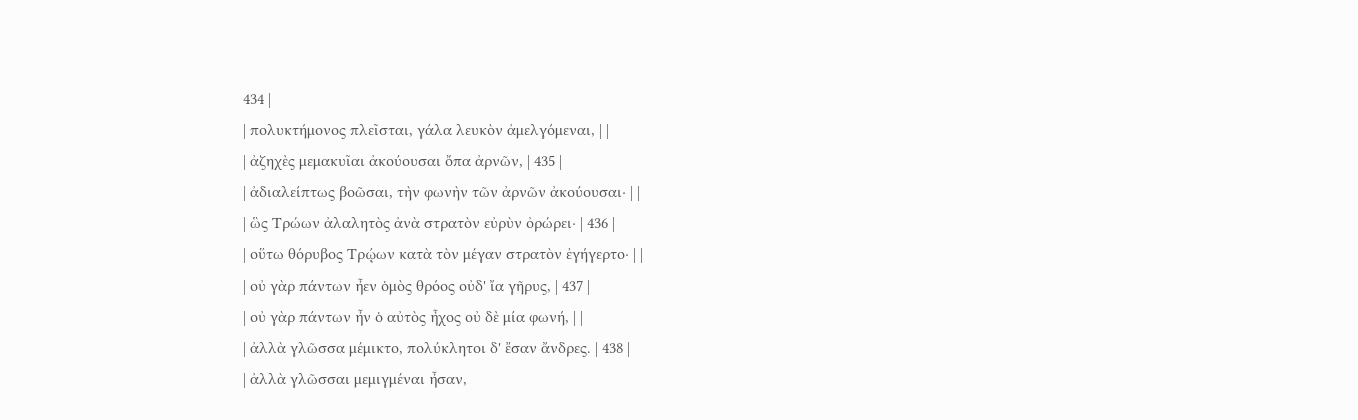434 |
| πολυκτήμονος πλεῖσται, γάλα λευκὸν ἀμελγόμεναι, | |
| ἀζηχὲς μεμακυῖαι ἀκούουσαι ὄπα ἀρνῶν, | 435 |
| ἀδιαλείπτως βοῶσαι, τὴν φωνὴν τῶν ἀρνῶν ἀκούουσαι· | |
| ὣς Τρώων ἀλαλητὸς ἀνὰ στρατὸν εὐρὺν ὀρώρει· | 436 |
| οὕτω θόρυβος Τρῴων κατὰ τὸν μέγαν στρατὸν ἐγήγερτο· | |
| οὐ γὰρ πάντων ἦεν ὁμὸς θρόος οὐδ' ἴα γῆρυς, | 437 |
| οὐ γὰρ πάντων ἦν ὁ αὐτὸς ἦχος οὐ δὲ μία φωνή, | |
| ἀλλὰ γλῶσσα μέμικτο, πολύκλητοι δ' ἔσαν ἄνδρες. | 438 |
| ἀλλὰ γλῶσσαι μεμιγμέναι ἦσαν,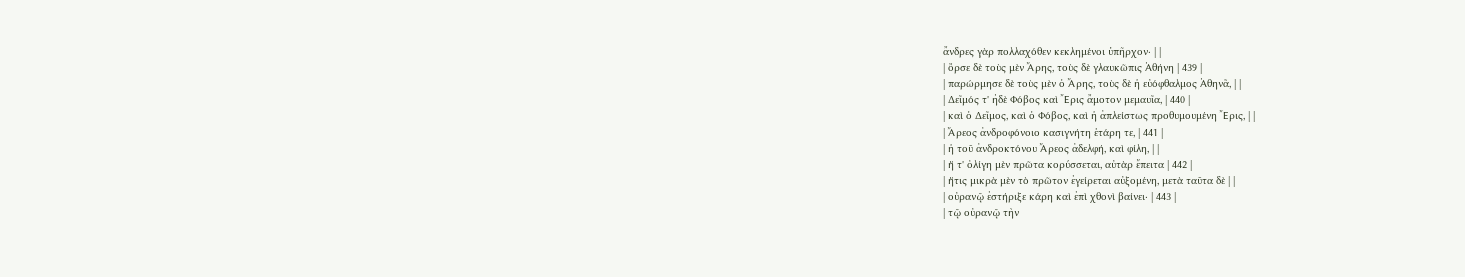ἄνδρες γὰρ πολλαχόθεν κεκλημένοι ὑπῆρχον· | |
| ὄρσε δὲ τοὺς μὲν Ἄρης, τοὺς δὲ γλαυκῶπις Ἀθήνη | 439 |
| παρώρμησε δὲ τοὺς μὲν ὁ Ἄρης, τοὺς δὲ ἡ εὐόφθαλμος Ἀθηνᾶ, | |
| Δεῖμός τ' ἠδὲ Φόβος καὶ Ἔρις ἄμοτον μεμαυῖα, | 440 |
| καὶ ὁ Δεῖμος, καὶ ὁ Φόβος, καὶ ἡ ἀπλείστως προθυμουμένη Ἔρις, | |
| Ἄρεος ἀνδροφόνοιο κασιγνήτη ἑτάρη τε, | 441 |
| ἡ τοῦ ἀνδροκτόνου Ἄρεος ἀδελφή, καὶ φίλη, | |
| ἥ τ' ὀλίγη μὲν πρῶτα κορύσσεται, αὐτὰρ ἔπειτα | 442 |
| ἥτις μικρὰ μὲν τὸ πρῶτον ἐγείρεται αὐξομένη, μετὰ ταῦτα δὲ | |
| οὐρανῷ ἐστήριξε κάρη καὶ ἐπὶ χθονὶ βαίνει· | 443 |
| τῷ οὐρανῷ τὴν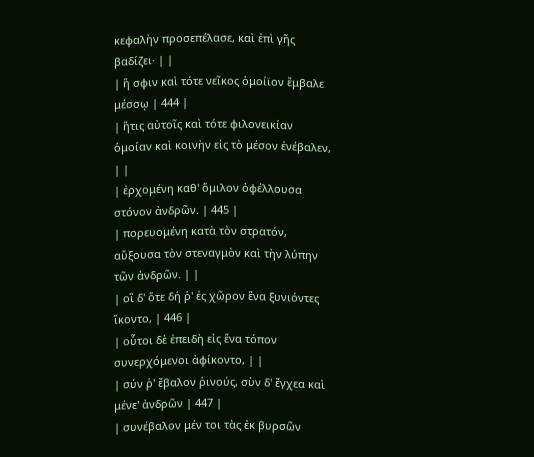κεφαλὴν προσεπέλασε, καὶ ἐπὶ γῆς βαδίζει· | |
| ἥ σφιν καὶ τότε νεῖκος ὁμοίϊον ἔμβαλε μέσσῳ | 444 |
| ἥτις αὐτοῖς καὶ τότε φιλονεικίαν ὁμοίαν καὶ κοινὴν εἰς τὸ μέσον ἐνέβαλεν, | |
| ἐρχομένη καθ' ὅμιλον ὀφέλλουσα στόνον ἀνδρῶν. | 445 |
| πορευομένη κατὰ τὸν στρατόν, αὔξουσα τὸν στεναγμὸν καὶ τὴν λύπην τῶν ἀνδρῶν. | |
| οἳ δ' ὅτε δή ῥ' ἐς χῶρον ἕνα ξυνιόντες ἵκοντο, | 446 |
| οὗτοι δὲ ἐπειδὴ εἰς ἕνα τόπον συνερχόμενοι ἀφίκοντο, | |
| σύν ῥ' ἔβαλον ῥινούς, σὺν δ' ἔγχεα καὶ μένε' ἀνδρῶν | 447 |
| συνέβαλον μέν τοι τὰς ἐκ βυρσῶν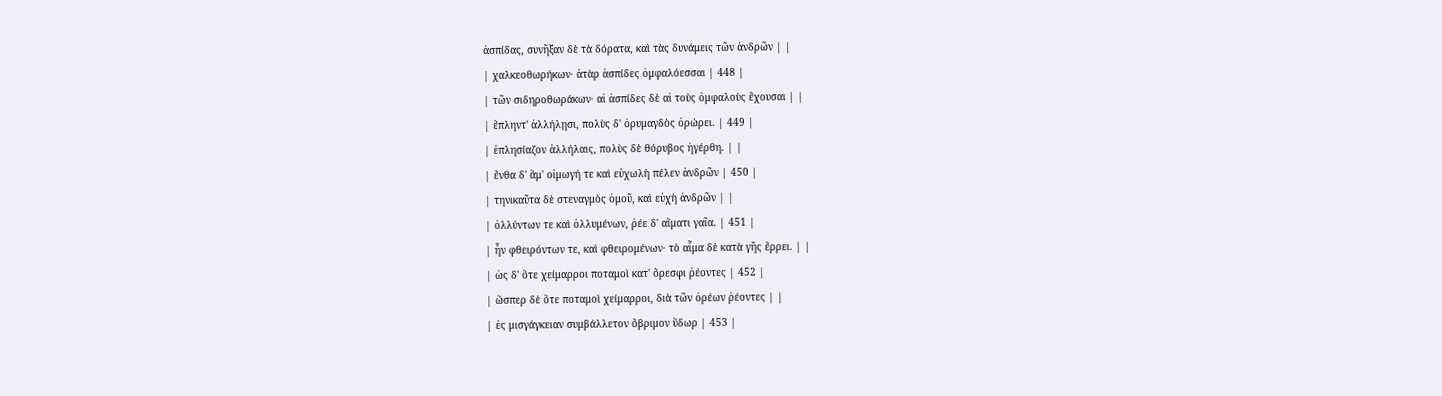ἀσπίδας, συνῆξαν δὲ τὰ δόρατα, καὶ τὰς δυνάμεις τῶν ἀνδρῶν | |
| χαλκεοθωρήκων· ἀτὰρ ἀσπίδες ὀμφαλόεσσαι | 448 |
| τῶν σιδηροθωράκων· αἱ ἀσπίδες δὲ αἱ τοὺς ὀμφαλοὺς ἔχουσαι | |
| ἔπληντ' ἀλλήλῃσι, πολὺς δ' ὀρυμαγδὸς ὀρώρει. | 449 |
| ἐπλησίαζον ἀλλήλαις, πολὺς δὲ θόρυβος ἠγέρθη. | |
| ἔνθα δ' ἅμ' οἰμωγή τε καὶ εὐχωλὴ πέλεν ἀνδρῶν | 450 |
| τηνικαῦτα δὲ στεναγμὸς ὁμοῦ, καὶ εὐχὴ ἀνδρῶν | |
| ὀλλύντων τε καὶ ὀλλυμένων, ῥέε δ' αἵματι γαῖα. | 451 |
| ἦν φθειρόντων τε, καὶ φθειρομένων· τὸ αἷμα δὲ κατὰ γῆς ἔρρει. | |
| ὡς δ' ὅτε χείμαρροι ποταμοὶ κατ' ὄρεσφι ῥέοντες | 452 |
| ὥσπερ δὲ ὅτε ποταμοὶ χείμαρροι, διὰ τῶν ὀρέων ῥέοντες | |
| ἐς μισγάγκειαν συμβάλλετον ὄβριμον ὕδωρ | 453 |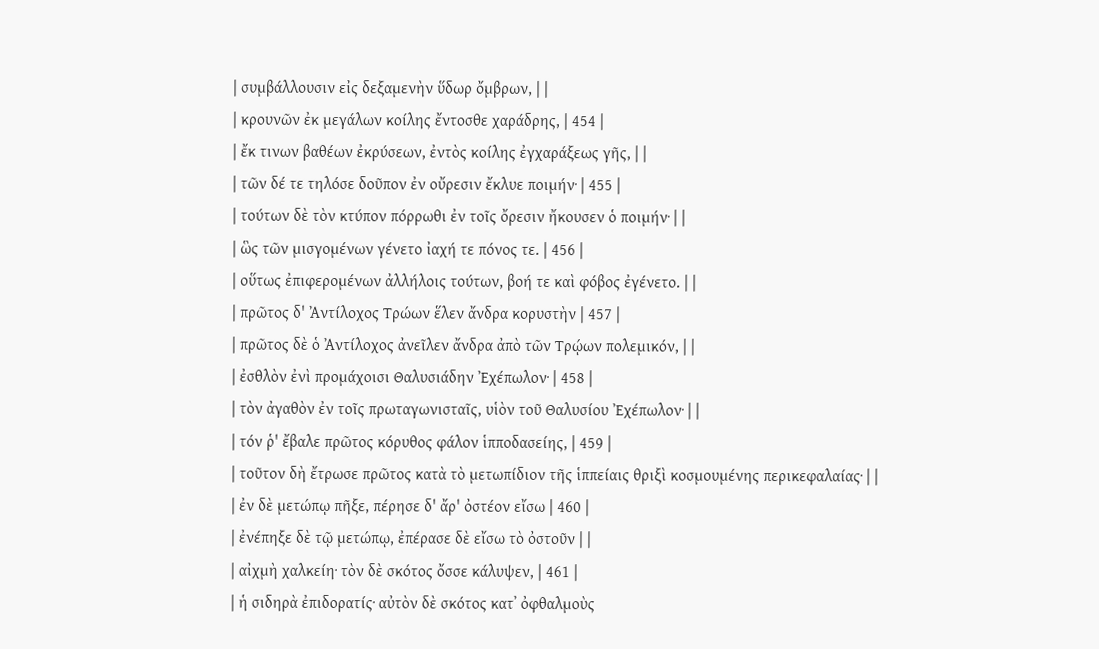| συμβάλλουσιν εἰς δεξαμενὴν ὕδωρ ὄμβρων, | |
| κρουνῶν ἐκ μεγάλων κοίλης ἔντοσθε χαράδρης, | 454 |
| ἔκ τινων βαθέων ἐκρύσεων, ἐντὸς κοίλης ἐγχαράξεως γῆς, | |
| τῶν δέ τε τηλόσε δοῦπον ἐν οὔρεσιν ἔκλυε ποιμήν· | 455 |
| τούτων δὲ τὸν κτύπον πόρρωθι ἐν τοῖς ὄρεσιν ἤκουσεν ὁ ποιμήν· | |
| ὣς τῶν μισγομένων γένετο ἰαχή τε πόνος τε. | 456 |
| οὕτως ἐπιφερομένων ἀλλήλοις τούτων, βοή τε καὶ φόβος ἐγένετο. | |
| πρῶτος δ' Ἀντίλοχος Τρώων ἕλεν ἄνδρα κορυστὴν | 457 |
| πρῶτος δὲ ὁ Ἀντίλοχος ἀνεῖλεν ἄνδρα ἀπὸ τῶν Τρῴων πολεμικόν, | |
| ἐσθλὸν ἐνὶ προμάχοισι Θαλυσιάδην Ἐχέπωλον· | 458 |
| τὸν ἀγαθὸν ἐν τοῖς πρωταγωνισταῖς, υἱὸν τοῦ Θαλυσίου Ἐχέπωλον· | |
| τόν ῥ' ἔβαλε πρῶτος κόρυθος φάλον ἱπποδασείης, | 459 |
| τοῦτον δὴ ἔτρωσε πρῶτος κατὰ τὸ μετωπίδιον τῆς ἱππείαις θριξὶ κοσμουμένης περικεφαλαίας· | |
| ἐν δὲ μετώπῳ πῆξε, πέρησε δ' ἄρ' ὀστέον εἴσω | 460 |
| ἐνέπηξε δὲ τῷ μετώπῳ, ἐπέρασε δὲ εἴσω τὸ ὀστοῦν | |
| αἰχμὴ χαλκείη· τὸν δὲ σκότος ὄσσε κάλυψεν, | 461 |
| ἡ σιδηρὰ ἐπιδορατίς· αὐτὸν δὲ σκότος κατ᾽ ὀφθαλμοὺς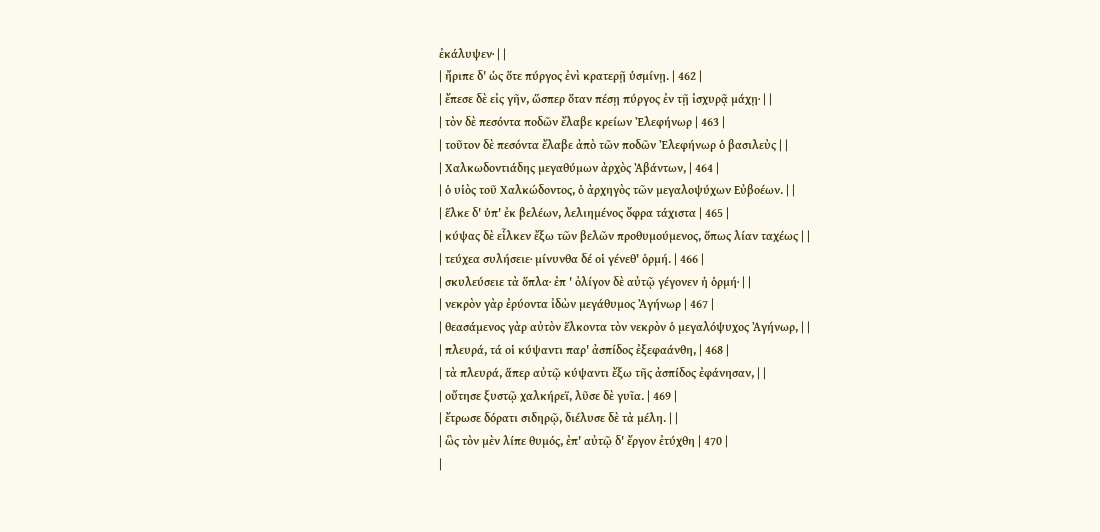ἐκάλυψεν· | |
| ἤριπε δ' ὡς ὅτε πύργος ἐνὶ κρατερῇ ὑσμίνῃ. | 462 |
| ἔπεσε δὲ εἰς γῆν, ὥσπερ ὅταν πέσῃ πύργος ἐν τῇ ἰσχυρᾷ μάχῃ· | |
| τὸν δὲ πεσόντα ποδῶν ἔλαβε κρείων Ἐλεφήνωρ | 463 |
| τοῦτον δὲ πεσόντα ἔλαβε ἀπὸ τῶν ποδῶν Ἐλεφήνωρ ὁ βασιλεὺς | |
| Χαλκωδοντιάδης μεγαθύμων ἀρχὸς Ἀβάντων, | 464 |
| ὁ υἱὸς τοῦ Χαλκώδοντος, ὁ ἀρχηγὸς τῶν μεγαλοψύχων Εὐβοέων. | |
| ἕλκε δ' ὑπ' ἐκ βελέων, λελιημένος ὄφρα τάχιστα | 465 |
| κύψας δὲ εἷλκεν ἔξω τῶν βελῶν προθυμούμενος, ὅπως λίαν ταχέως | |
| τεύχεα συλήσειε· μίνυνθα δέ οἱ γένεθ' ὁρμή. | 466 |
| σκυλεύσειε τὰ ὅπλα· ἐπ ' ὀλίγον δὲ αὐτῷ γέγονεν ἡ ὁρμή· | |
| νεκρὸν γὰρ ἐρύοντα ἰδὼν μεγάθυμος Ἀγήνωρ | 467 |
| θεασάμενος γὰρ αὐτὸν ἕλκοντα τὸν νεκρὸν ὁ μεγαλόψυχος Ἀγήνωρ, | |
| πλευρά, τά οἱ κύψαντι παρ' ἀσπίδος ἐξεφαάνθη, | 468 |
| τὰ πλευρά, ἅπερ αὐτῷ κύψαντι ἔξω τῆς ἀσπίδος ἐφάνησαν, | |
| οὔτησε ξυστῷ χαλκήρεϊ, λῦσε δὲ γυῖα. | 469 |
| ἔτρωσε δόρατι σιδηρῷ, διέλυσε δὲ τὰ μέλη. | |
| ὣς τὸν μὲν λίπε θυμός, ἐπ' αὐτῷ δ' ἔργον ἐτύχθη | 470 |
|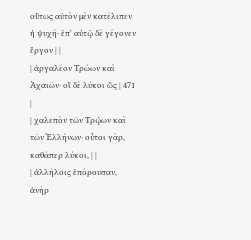οὕτως αὐτὸν μὲν κατέλιπεν ἡ ψυχή· ἐπ᾿ αὐτῷ δὲ γέγονεν ἔργον | |
| ἀργαλέον Τρώων καὶ Ἀχαιῶν· οἳ δὲ λύκοι ὣς | 471 |
| χαλεπὸν τῶν Τρῴων καὶ τῶν Ἑλλήνων· οὗτοι γὰρ, καθάπερ λύκοι, | |
| ἀλλήλοις ἐπόρουσαν, ἀνὴρ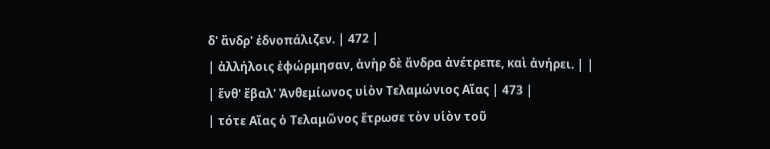δ' ἄνδρ' ἐδνοπάλιζεν. | 472 |
| ἀλλήλοις ἐφώρμησαν, ἀνὴρ δὲ ἄνδρα ἀνέτρεπε, καὶ ἀνήρει. | |
| ἔνθ' ἔβαλ' Ἀνθεμίωνος υἱὸν Τελαμώνιος Αἴας | 473 |
| τότε Αἴας ὁ Τελαμῶνος ἔτρωσε τὸν υἱὸν τοῦ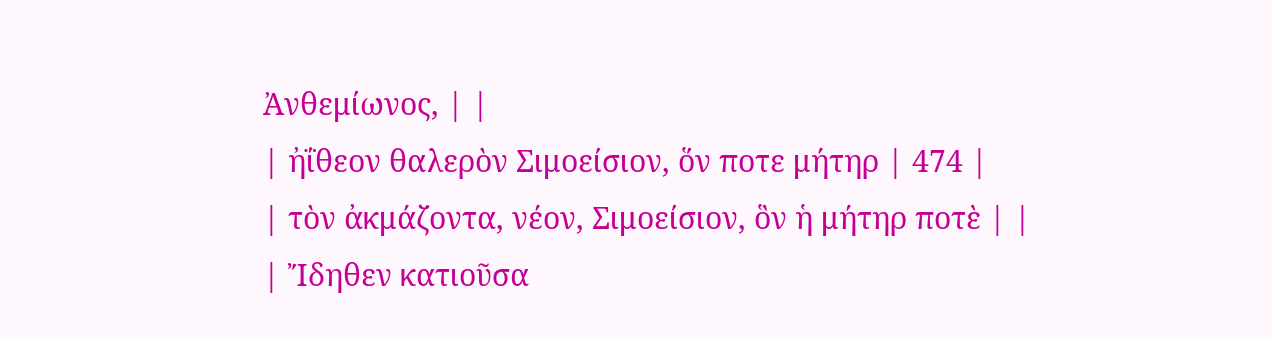Ἀνθεμίωνος, | |
| ἠΐθεον θαλερὸν Σιμοείσιον, ὅν ποτε μήτηρ | 474 |
| τὸν ἀκμάζοντα, νέον, Σιμοείσιον, ὃν ἡ μήτηρ ποτὲ | |
| Ἴδηθεν κατιοῦσα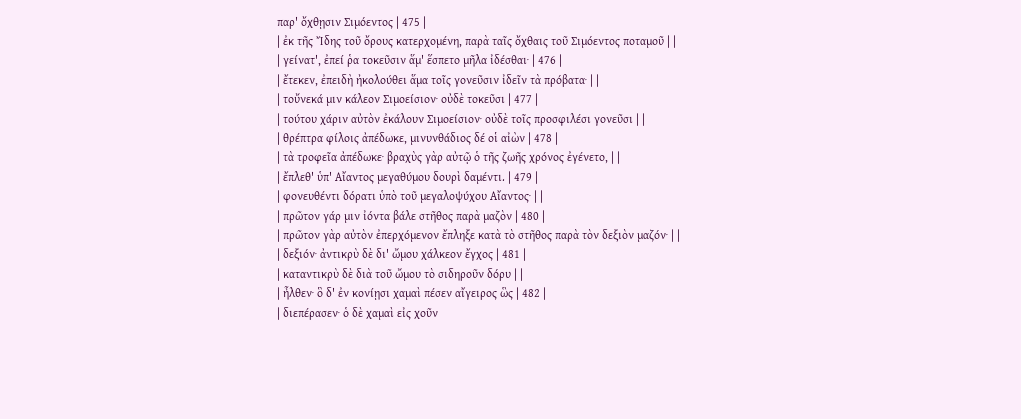παρ' ὄχθῃσιν Σιμόεντος | 475 |
| ἐκ τῆς Ἴδης τοῦ ὄρους κατερχομένη, παρὰ ταῖς ὄχθαις τοῦ Σιμόεντος ποταμοῦ | |
| γείνατ', ἐπεί ῥα τοκεῦσιν ἅμ' ἕσπετο μῆλα ἰδέσθαι· | 476 |
| ἔτεκεν, ἐπειδὴ ἠκολούθει ἅμα τοῖς γονεῦσιν ἰδεῖν τὰ πρόβατα· | |
| τοὔνεκά μιν κάλεον Σιμοείσιον· οὐδὲ τοκεῦσι | 477 |
| τούτου χάριν αὐτὸν ἐκάλουν Σιμοείσιον· οὐδὲ τοῖς προσφιλέσι γονεῦσι | |
| θρέπτρα φίλοις ἀπέδωκε, μινυνθάδιος δέ οἱ αἰὼν | 478 |
| τὰ τροφεῖα ἀπέδωκε· βραχὺς γὰρ αὐτῷ ὁ τῆς ζωῆς χρόνος ἐγένετο, | |
| ἔπλεθ' ὑπ' Αἴαντος μεγαθύμου δουρὶ δαμέντι. | 479 |
| φονευθέντι δόρατι ὑπὸ τοῦ μεγαλοψύχου Αἴαντος· | |
| πρῶτον γάρ μιν ἰόντα βάλε στῆθος παρὰ μαζὸν | 480 |
| πρῶτον γὰρ αὐτὸν ἐπερχόμενον ἔπληξε κατὰ τὸ στῆθος παρὰ τὸν δεξιὸν μαζόν· | |
| δεξιόν· ἀντικρὺ δὲ δι' ὤμου χάλκεον ἔγχος | 481 |
| καταντικρὺ δὲ διὰ τοῦ ὤμου τὸ σιδηροῦν δόρυ | |
| ἦλθεν· ὃ δ' ἐν κονίῃσι χαμαὶ πέσεν αἴγειρος ὣς | 482 |
| διεπέρασεν· ὁ δὲ χαμαὶ εἰς χοῦν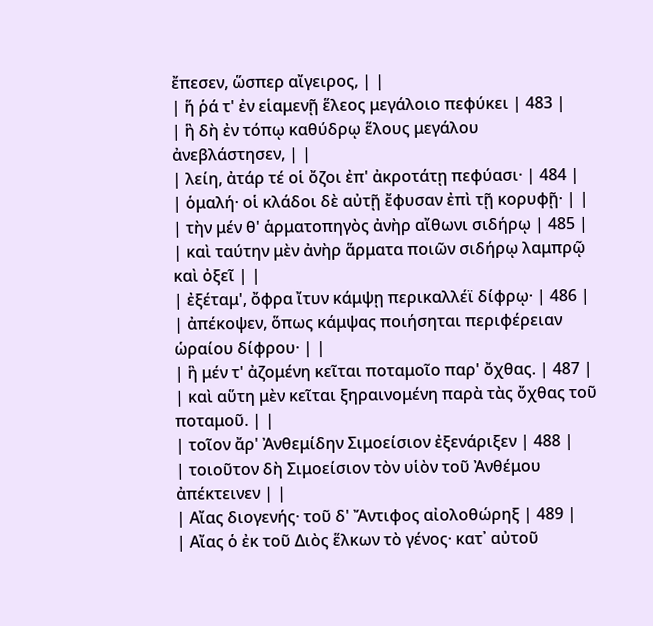ἔπεσεν, ὥσπερ αἴγειρος, | |
| ἥ ῥά τ' ἐν εἱαμενῇ ἕλεος μεγάλοιο πεφύκει | 483 |
| ἣ δὴ ἐν τόπῳ καθύδρῳ ἕλους μεγάλου ἀνεβλάστησεν, | |
| λείη, ἀτάρ τέ οἱ ὄζοι ἐπ' ἀκροτάτῃ πεφύασι· | 484 |
| ὁμαλή· οἱ κλάδοι δὲ αὐτῇ ἔφυσαν ἐπὶ τῇ κορυφῇ· | |
| τὴν μέν θ' ἁρματοπηγὸς ἀνὴρ αἴθωνι σιδήρῳ | 485 |
| καὶ ταύτην μὲν ἀνὴρ ἅρματα ποιῶν σιδήρῳ λαμπρῷ καὶ ὀξεῖ | |
| ἐξέταμ', ὄφρα ἴτυν κάμψῃ περικαλλέϊ δίφρῳ· | 486 |
| ἀπέκοψεν, ὅπως κάμψας ποιήσηται περιφέρειαν ὡραίου δίφρου· | |
| ἣ μέν τ' ἀζομένη κεῖται ποταμοῖο παρ' ὄχθας. | 487 |
| καὶ αὕτη μὲν κεῖται ξηραινομένη παρὰ τὰς ὄχθας τοῦ ποταμοῦ. | |
| τοῖον ἄρ' Ἀνθεμίδην Σιμοείσιον ἐξενάριξεν | 488 |
| τοιοῦτον δὴ Σιμοείσιον τὸν υἱὸν τοῦ Ἀνθέμου ἀπέκτεινεν | |
| Αἴας διογενής· τοῦ δ' Ἄντιφος αἰολοθώρηξ | 489 |
| Αἴας ὁ ἐκ τοῦ Διὸς ἕλκων τὸ γένος· κατ᾽ αὐτοῦ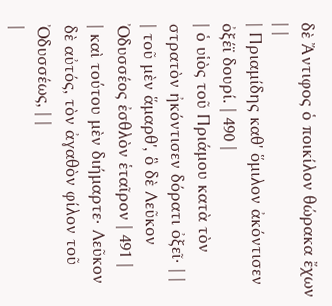δὲ Ἄντιφος ὁ ποικίλον θώρακα ἔχων | |
| Πριαμίδης καθ' ὅμιλον ἀκόντισεν ὀξέϊ δουρί. | 490 |
| ὁ υἱὸς τοῦ Πριάμου κατὰ τὸν στρατὸν ἠκόντισεν δόρατι ὀξεῖ· | |
| τοῦ μὲν ἅμαρθ', ὃ δὲ Λεῦκον Ὀδυσσέος ἐσθλὸν ἑταῖρον | 491 |
| καὶ τούτου μὲν διήμαρτε· Λεῦκον δὲ αὐτός, τὸν ἀγαθὸν φίλον τοῦ Ὀδυσσέως, | |
|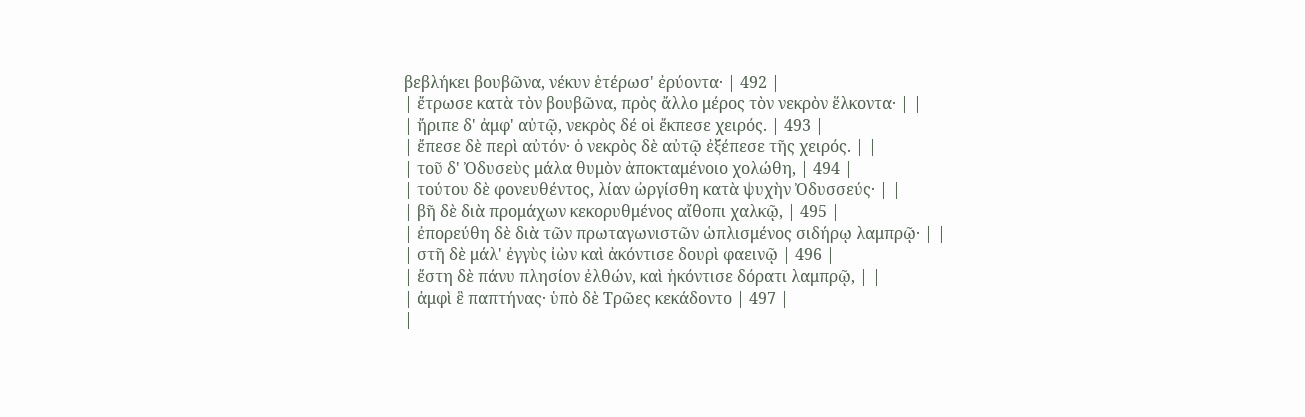βεβλήκει βουβῶνα, νέκυν ἑτέρωσ' ἐρύοντα· | 492 |
| ἔτρωσε κατὰ τὸν βουβῶνα, πρὸς ἄλλο μέρος τὸν νεκρὸν ἕλκοντα· | |
| ἤριπε δ' ἀμφ' αὐτῷ, νεκρὸς δέ οἱ ἔκπεσε χειρός. | 493 |
| ἔπεσε δὲ περὶ αὐτόν· ὁ νεκρὸς δὲ αὐτῷ ἐξέπεσε τῆς χειρός. | |
| τοῦ δ' Ὀδυσεὺς μάλα θυμὸν ἀποκταμένοιο χολώθη, | 494 |
| τούτου δὲ φονευθέντος, λίαν ὠργίσθη κατὰ ψυχὴν Ὀδυσσεύς· | |
| βῆ δὲ διὰ προμάχων κεκορυθμένος αἴθοπι χαλκῷ, | 495 |
| ἐπορεύθη δὲ διὰ τῶν πρωταγωνιστῶν ὡπλισμένος σιδήρῳ λαμπρῷ· | |
| στῆ δὲ μάλ' ἐγγὺς ἰὼν καὶ ἀκόντισε δουρὶ φαεινῷ | 496 |
| ἔστη δὲ πάνυ πλησίον ἐλθών, καὶ ἠκόντισε δόρατι λαμπρῷ, | |
| ἀμφὶ ἓ παπτήνας· ὑπὸ δὲ Τρῶες κεκάδοντο | 497 |
|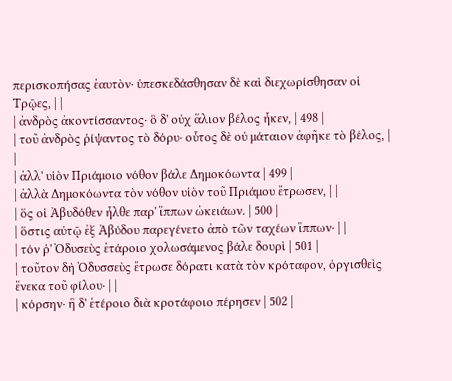περισκοπήσας ἑαυτὸν· ὑπεσκεδάσθησαν δὲ καὶ διεχωρίσθησαν οἱ Τρῷες, | |
| ἀνδρὸς ἀκοντίσσαντος· ὃ δ' οὐχ ἅλιον βέλος ἧκεν, | 498 |
| τοῦ ἀνδρὸς ῥίψαντος τὸ δόρυ· οὗτος δὲ οὐ μάταιον ἀφῆκε τὸ βέλος, | |
| ἀλλ' υἱὸν Πριάμοιο νόθον βάλε Δημοκόωντα | 499 |
| ἀλλὰ Δημοκόωντα τὸν νόθον υἱὸν τοῦ Πριάμου ἔτρωσεν, | |
| ὅς οἱ Ἀβυδόθεν ἦλθε παρ' ἵππων ὠκειάων. | 500 |
| ὅστις αὐτῷ ἐξ Ἀβύδου παρεγένετο ἀπὸ τῶν ταχέων ἵππων· | |
| τόν ῥ' Ὀδυσεὺς ἑτάροιο χολωσάμενος βάλε δουρὶ | 501 |
| τοῦτον δὴ Ὀδυσσεὺς ἔτρωσε δόρατι κατὰ τὸν κρόταφον, ὀργισθεὶς ἕνεκα τοῦ φίλου· | |
| κόρσην· ἣ δ' ἑτέροιο διὰ κροτάφοιο πέρησεν | 502 |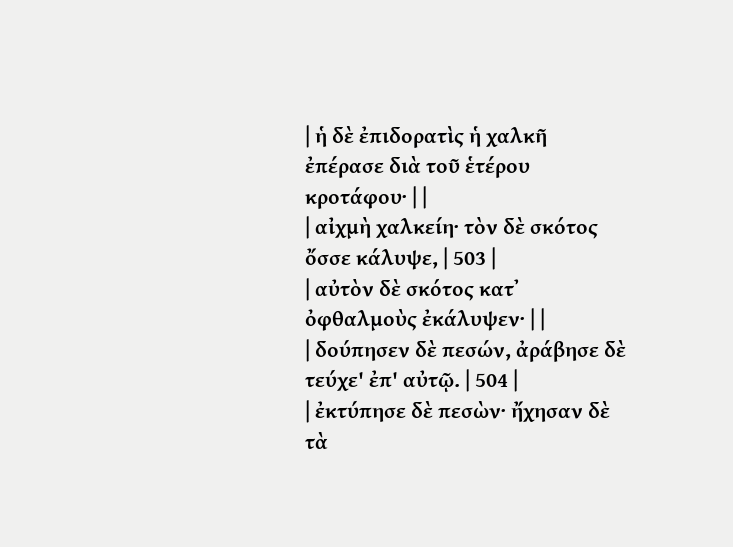| ἡ δὲ ἐπιδορατὶς ἡ χαλκῆ ἐπέρασε διὰ τοῦ ἑτέρου κροτάφου· | |
| αἰχμὴ χαλκείη· τὸν δὲ σκότος ὄσσε κάλυψε, | 503 |
| αὐτὸν δὲ σκότος κατ᾽ ὀφθαλμοὺς ἐκάλυψεν· | |
| δούπησεν δὲ πεσών, ἀράβησε δὲ τεύχε' ἐπ' αὐτῷ. | 504 |
| ἐκτύπησε δὲ πεσὼν· ἤχησαν δὲ τὰ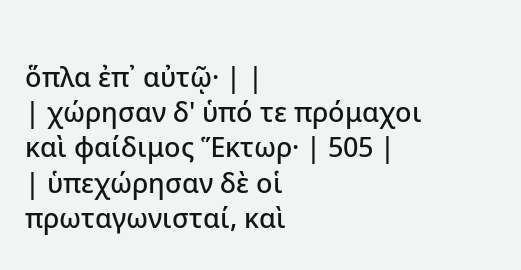ὅπλα ἐπ᾿ αὐτῷ· | |
| χώρησαν δ' ὑπό τε πρόμαχοι καὶ φαίδιμος Ἕκτωρ· | 505 |
| ὑπεχώρησαν δὲ οἱ πρωταγωνισταί, καὶ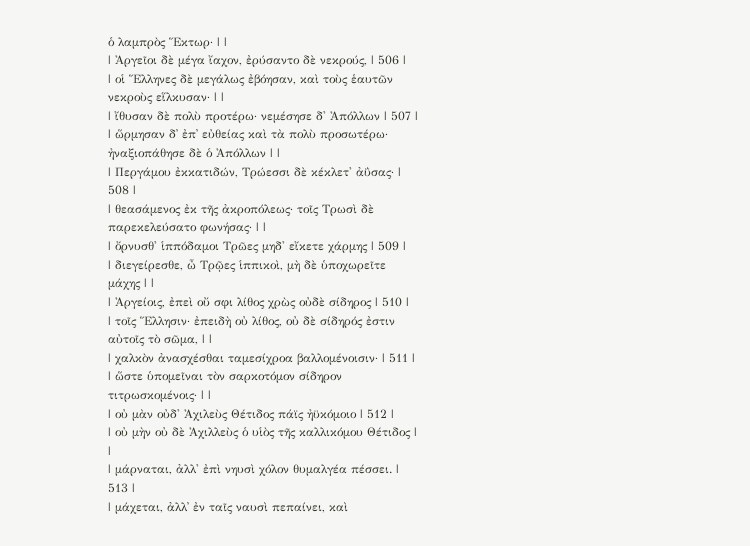ὁ λαμπρὸς Ἕκτωρ· | |
| Ἀργεῖοι δὲ μέγα ἴαχον, ἐρύσαντο δὲ νεκρούς, | 506 |
| οἱ Ἕλληνες δὲ μεγάλως ἐβόησαν, καὶ τοὺς ἑαυτῶν νεκροὺς εἵλκυσαν· | |
| ἴθυσαν δὲ πολὺ προτέρω· νεμέσησε δ' Ἀπόλλων | 507 |
| ὥρμησαν δ᾽ ἐπ᾽ εὐθείας καὶ τὰ πολὺ προσωτέρω· ἠναξιοπάθησε δὲ ὁ Ἀπόλλων | |
| Περγάμου ἐκκατιδών, Τρώεσσι δὲ κέκλετ' ἀΰσας· | 508 |
| θεασάμενος ἐκ τῆς ἀκροπόλεως· τοῖς Τρωσὶ δὲ παρεκελεύσατο φωνήσας· | |
| ὄρνυσθ' ἱππόδαμοι Τρῶες μηδ' εἴκετε χάρμης | 509 |
| διεγείρεσθε, ὦ Τρῷες ἱππικοὶ, μὴ δὲ ὑποχωρεῖτε μάχης | |
| Ἀργείοις, ἐπεὶ οὔ σφι λίθος χρὼς οὐδὲ σίδηρος | 510 |
| τοῖς Ἕλλησιν· ἐπειδὴ οὐ λίθος, οὐ δὲ σίδηρός ἐστιν αὐτοῖς τὸ σῶμα, | |
| χαλκὸν ἀνασχέσθαι ταμεσίχροα βαλλομένοισιν· | 511 |
| ὥστε ὑπομεῖναι τὸν σαρκοτόμον σίδηρον τιτρωσκομένοις· | |
| οὐ μὰν οὐδ' Ἀχιλεὺς Θέτιδος πάϊς ἠϋκόμοιο | 512 |
| οὐ μὴν οὐ δὲ Ἀχιλλεὺς ὁ υἱὸς τῆς καλλικόμου Θέτιδος | |
| μάρναται, ἀλλ' ἐπὶ νηυσὶ χόλον θυμαλγέα πέσσει. | 513 |
| μάχεται, ἀλλ᾽ ἐν ταῖς ναυσὶ πεπαίνει, καὶ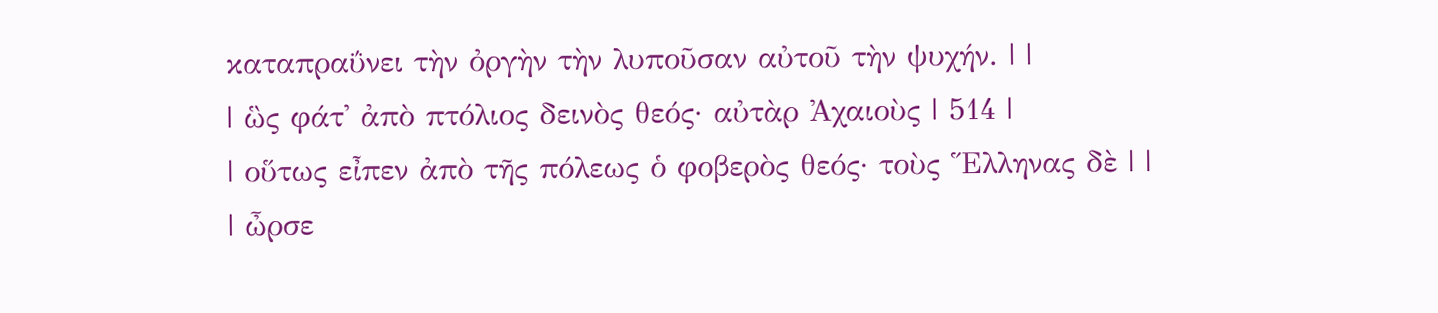καταπραΰνει τὴν ὀργὴν τὴν λυποῦσαν αὐτοῦ τὴν ψυχήν. | |
| ὣς φάτ' ἀπὸ πτόλιος δεινὸς θεός· αὐτὰρ Ἀχαιοὺς | 514 |
| οὕτως εἶπεν ἀπὸ τῆς πόλεως ὁ φοβερὸς θεός· τοὺς Ἕλληνας δὲ | |
| ὦρσε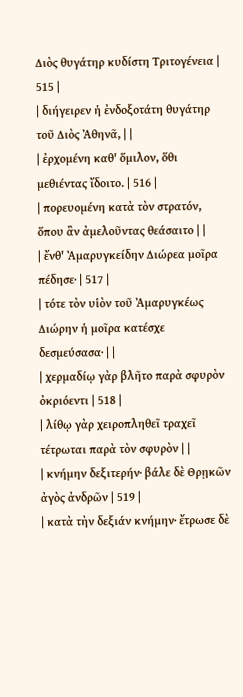Διὸς θυγάτηρ κυδίστη Τριτογένεια | 515 |
| διήγειρεν ἡ ἐνδοξοτάτη θυγάτηρ τοῦ Διὸς Ἀθηνᾶ, | |
| ἐρχομένη καθ' ὅμιλον, ὅθι μεθιέντας ἴδοιτο. | 516 |
| πορευομένη κατὰ τὸν στρατόν, ὅπου ἂν ἀμελοῦντας θεάσαιτο | |
| ἔνθ' Ἀμαρυγκείδην Διώρεα μοῖρα πέδησε· | 517 |
| τότε τὸν υἱὸν τοῦ Ἀμαρυγκέως Διώρην ἡ μοῖρα κατέσχε δεσμεύσασα· | |
| χερμαδίῳ γὰρ βλῆτο παρὰ σφυρὸν ὀκριόεντι | 518 |
| λίθῳ γὰρ χειροπληθεῖ τραχεῖ τέτρωται παρὰ τὸν σφυρὸν | |
| κνήμην δεξιτερήν· βάλε δὲ Θρῃκῶν ἀγὸς ἀνδρῶν | 519 |
| κατὰ τὴν δεξιάν κνήμην· ἔτρωσε δὲ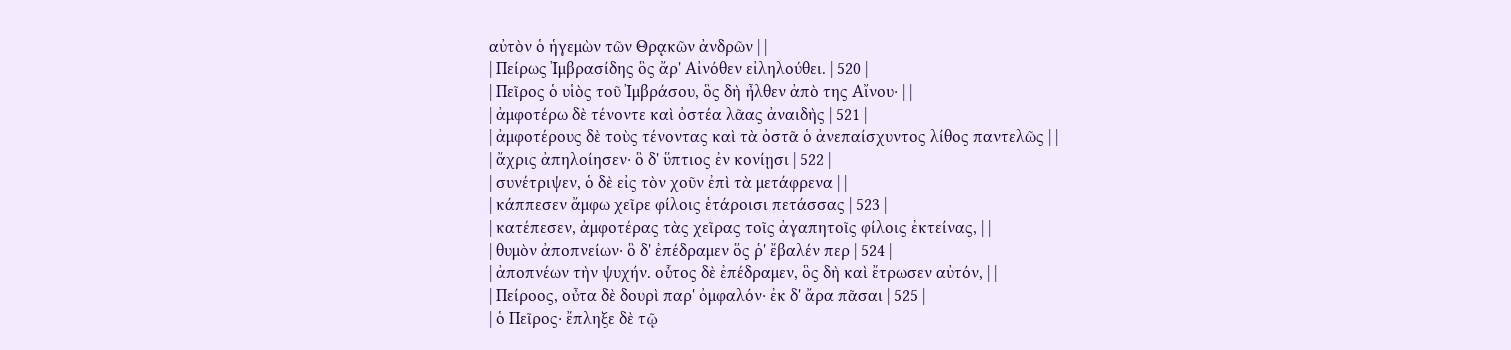αὐτὸν ὁ ἡγεμὼν τῶν Θρᾳκῶν ἀνδρῶν | |
| Πείρως Ἰμβρασίδης ὃς ἄρ' Αἰνόθεν εἰληλούθει. | 520 |
| Πεῖρος ὁ υἱὸς τοῦ Ἰμβράσου, ὃς δὴ ἦλθεν ἀπὸ της Αἴνου· | |
| ἀμφοτέρω δὲ τένοντε καὶ ὀστέα λᾶας ἀναιδὴς | 521 |
| ἀμφοτέρους δὲ τοὺς τένοντας καὶ τὰ ὀστᾶ ὁ ἀνεπαίσχυντος λίθος παντελῶς | |
| ἄχρις ἀπηλοίησεν· ὃ δ' ὕπτιος ἐν κονίῃσι | 522 |
| συνέτριψεν, ὁ δὲ εἰς τὸν χοῦν ἐπὶ τὰ μετάφρενα | |
| κάππεσεν ἄμφω χεῖρε φίλοις ἑτάροισι πετάσσας | 523 |
| κατέπεσεν, ἀμφοτέρας τὰς χεῖρας τοῖς ἀγαπητοῖς φίλοις ἐκτείνας, | |
| θυμὸν ἀποπνείων· ὃ δ' ἐπέδραμεν ὅς ῥ' ἔβαλέν περ | 524 |
| ἀποπνέων τὴν ψυχήν. οὗτος δὲ ἐπέδραμεν, ὃς δὴ καὶ ἔτρωσεν αὐτόν, | |
| Πείροος, οὖτα δὲ δουρὶ παρ' ὀμφαλόν· ἐκ δ' ἄρα πᾶσαι | 525 |
| ὁ Πεῖρος· ἔπληξε δὲ τῷ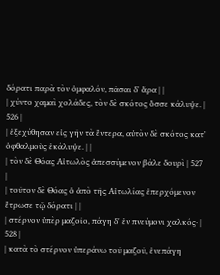δόρατι παρὰ τὸν ὀμφαλόν, πᾶσαι δ᾽ ἄρα | |
| χύντο χαμαὶ χολάδες, τὸν δὲ σκότος ὄσσε κάλυψε. | 526 |
| ἐξεχύθησαν εἰς γῆν τὰ ἔντερα, αὐτὸν δὲ σκότος κατ᾽ ὀφθαλμοὺς ἐκάλυψε. | |
| τὸν δὲ Θόας Αἰτωλὸς ἀπεσσύμενον βάλε δουρὶ | 527 |
| τοῦτον δὲ Θόας ὁ ἀπὸ τῆς Αἰτωλίας ἐπερχόμενον ἔτρωσε τῷ δόρατι | |
| στέρνον ὑπὲρ μαζοῖο, πάγη δ' ἐν πνεύμονι χαλκός· | 528 |
| κατὰ τὸ στέρνον ὑπεράνω τοῦ μαζοῦ, ἐνεπάγη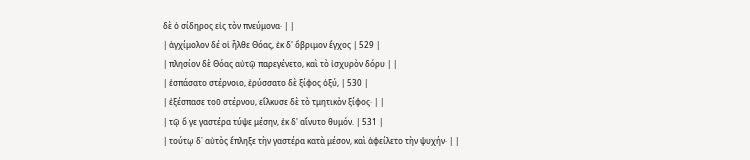δὲ ὁ σίδηρος εἰς τὸν πνεύμονα· | |
| ἀγχίμολον δέ οἱ ἦλθε Θόας, ἐκ δ' ὄβριμον ἔγχος | 529 |
| πλησίον δὲ Θόας αὐτῷ παρεγένετο, καὶ τὸ ἰσχυρὸν δόρυ | |
| ἐσπάσατο στέρνοιο, ἐρύσσατο δὲ ξίφος ὀξύ, | 530 |
| ἐξέσπασε τοῦ στέρνου, εἵλκυσε δὲ τὸ τμητικὸν ξίφος· | |
| τῷ ὅ γε γαστέρα τύψε μέσην, ἐκ δ' αἴνυτο θυμόν. | 531 |
| τούτῳ δ᾽ αὐτὸς ἔπληξε τὴν γαστέρα κατὰ μέσον, καὶ ἀφείλετο τὴν ψυχήν· | |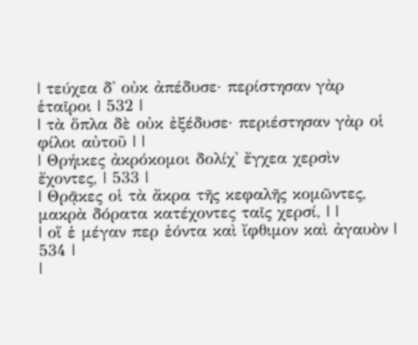| τεύχεα δ' οὐκ ἀπέδυσε· περίστησαν γὰρ ἑταῖροι | 532 |
| τὰ ὅπλα δὲ οὐκ ἐξέδυσε· περιέστησαν γὰρ οἱ φίλοι αὐτοῦ | |
| Θρήικες ἀκρόκομοι δολίχ' ἔγχεα χερσὶν ἔχοντες, | 533 |
| Θρᾷκες οἱ τὰ ἄκρα τῆς κεφαλῆς κομῶντες, μακρὰ δόρατα κατέχοντες ταῖς χερσί, | |
| οἵ ἑ μέγαν περ ἐόντα καὶ ἴφθιμον καὶ ἀγαυὸν | 534 |
|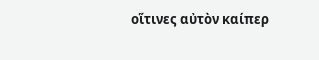οἵτινες αὐτὸν καίπερ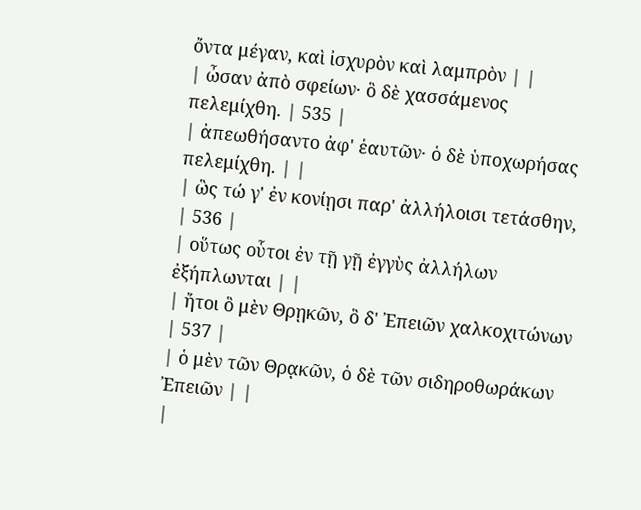ὄντα μέγαν, καὶ ἰσχυρὸν καὶ λαμπρὸν | |
| ὦσαν ἀπὸ σφείων· ὃ δὲ χασσάμενος πελεμίχθη. | 535 |
| ἀπεωθήσαντο ἀφ' ἑαυτῶν· ὁ δὲ ὑποχωρήσας πελεμίχθη. | |
| ὣς τώ γ' ἐν κονίῃσι παρ' ἀλλήλοισι τετάσθην, | 536 |
| οὕτως οὗτοι ἐν τῇ γῇ ἐγγὺς ἀλλήλων ἐξήπλωνται | |
| ἤτοι ὃ μὲν Θρῃκῶν, ὃ δ' Ἐπειῶν χαλκοχιτώνων | 537 |
| ὁ μὲν τῶν Θρᾳκῶν, ὁ δὲ τῶν σιδηροθωράκων Ἐπειῶν | |
|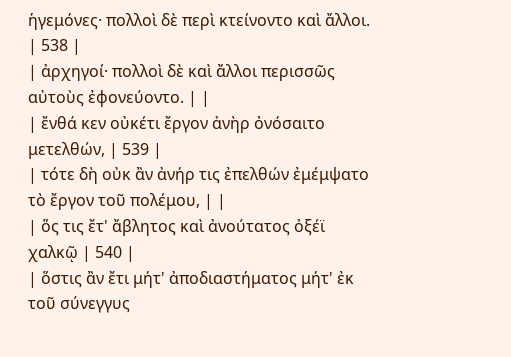ἡγεμόνες· πολλοὶ δὲ περὶ κτείνοντο καὶ ἄλλοι. | 538 |
| ἀρχηγοί· πολλοὶ δὲ καὶ ἄλλοι περισσῶς αὐτοὺς ἐφονεύοντο. | |
| ἔνθά κεν οὐκέτι ἔργον ἀνὴρ ὀνόσαιτο μετελθών, | 539 |
| τότε δὴ οὐκ ἂν ἀνήρ τις ἐπελθών ἐμέμψατο τὸ ἔργον τοῦ πολέμου, | |
| ὅς τις ἔτ' ἄβλητος καὶ ἀνούτατος ὀξέϊ χαλκῷ | 540 |
| ὅστις ἂν ἔτι μήτ' ἀποδιαστήματος μήτ' ἐκ τοῦ σύνεγγυς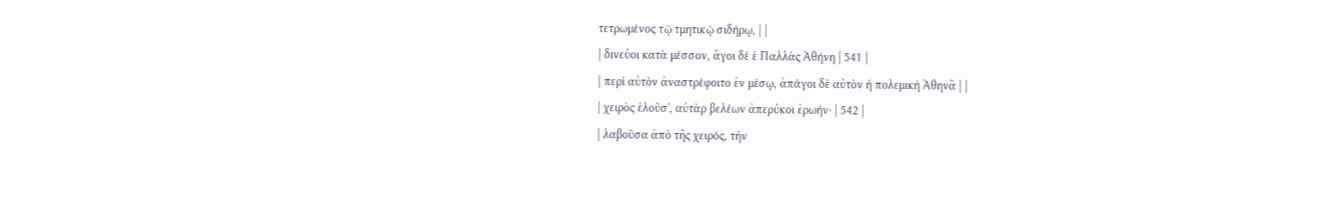τετρωμένος τῷ τμητικῷ σιδήρῳ, | |
| δινεύοι κατὰ μέσσον, ἄγοι δέ ἑ Παλλὰς Ἀθήνη | 541 |
| περὶ αὐτὸν ἀναστρέφοιτο ἐν μέσῳ, ἀπάγοι δὲ αὐτὸν ἡ πολεμικὴ Ἀθηνᾶ | |
| χειρὸς ἑλοῦσ', αὐτὰρ βελέων ἀπερύκοι ἐρωήν· | 542 |
| λαβοῦσα ἀπὸ τῆς χειρός, τὴν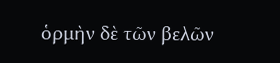ὁρμὴν δὲ τῶν βελῶν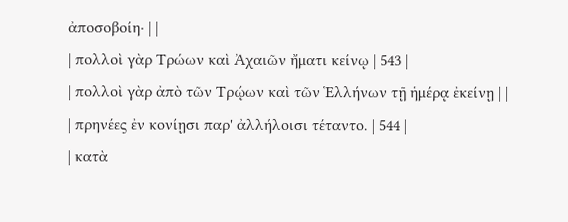ἀποσοβοίη· | |
| πολλοὶ γὰρ Τρώων καὶ Ἀχαιῶν ἤματι κείνῳ | 543 |
| πολλοὶ γὰρ ἀπὸ τῶν Τρῴων καὶ τῶν Ἑλλήνων τῇ ἡμέρᾳ ἐκείνῃ | |
| πρηνέες ἐν κονίῃσι παρ' ἀλλήλοισι τέταντο. | 544 |
| κατὰ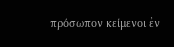πρόσωπον κείμενοι ἐν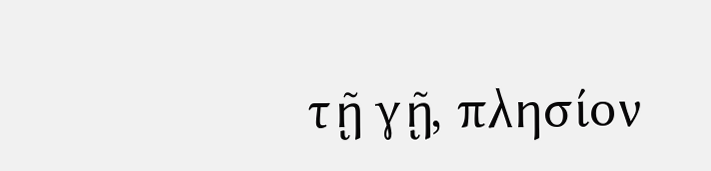τῇ γῇ, πλησίον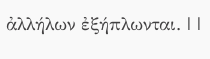ἀλλήλων ἐξήπλωνται. | |